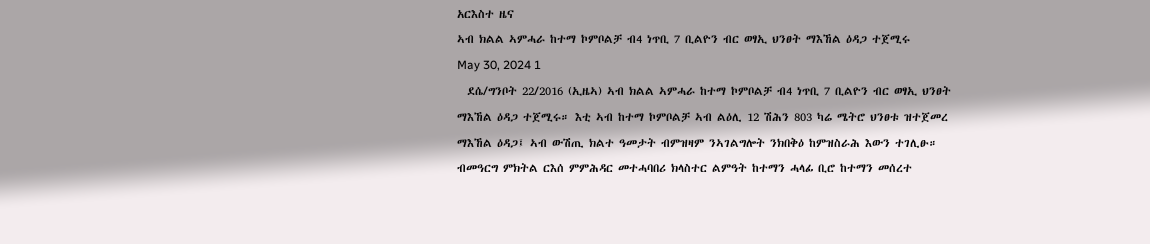አርእስተ ዜና
ኣብ ክልል ኣምሓራ ከተማ ኮምቦልቻ ብ4 ነጥቢ 7 ቢልዮን ብር ወፃኢ ህንፀት ማእኸል ዕዳጋ ተጀሚሩ
May 30, 2024 1
  ደሴ/ግንቦት 22/2016 (ኢዜኣ) ኣብ ክልል ኣምሓራ ከተማ ኮምቦልቻ ብ4 ነጥቢ 7 ቢልዮን ብር ወፃኢ ህንፀት ማእኸል ዕዳጋ ተጀሚሩ። እቲ ኣብ ከተማ ኮምቦልቻ ኣብ ልዕሊ 12 ሽሕን 803 ካሬ ሜትሮ ህንፀቱ ዝተጀመረ ማእኸል ዕዳጋ፤ ኣብ ውሽጢ ክልተ ዓመታት ብምዝዛም ንኣገልግሎት ንክበቅዕ ከምዝስራሕ እውን ተገሊፁ። ብመዓርግ ምክትል ርእሰ ምምሕዳር መተሓባበሪ ክላስተር ልምዓት ከተማን ሓላፊ ቢሮ ከተማን መሰረተ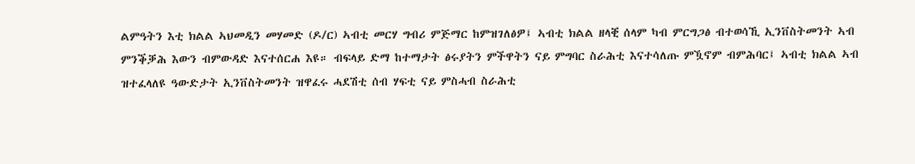ልምዓትን እቲ ክልል ኣህመዲን መሃመድ (ዶ/ር) ኣብቲ መርሃ ግብሪ ምጅማር ከምዝገለፅዎ፤ ኣብቲ ክልል ዘላቒ ሰላም ካብ ምርግጋፅ ብተወሳኺ ኢንቨስትመንት ኣብ ምንቕቓሕ እውን ብምውዳድ እናተሰርሐ እዩ። ብፍላይ ድማ ከተማታት ፅሩያትን ምችዋትን ናይ ምግባር ስራሕቲ እናተሳለጡ ምዃኖም ብምሕባር፤ ኣብቲ ክልል ኣብ ዝተፈላለዩ ዓውድታት ኢንቨስትመንት ዝዋፈሩ ሓደሽቲ ሰብ ሃፍቲ ናይ ምስሓብ ስራሕቲ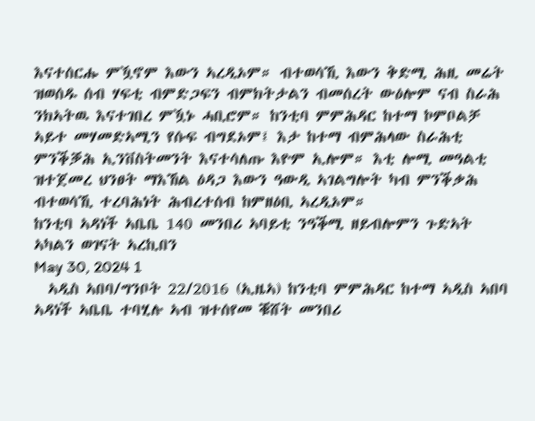እናተሰርሑ ምዃኖም እውን ኣረዲኦም። ብተወሳኺ እውን ቅድሚ ሕዚ መሬት ዝወሰዱ ሰብ ሃፍቲ ብምድጋፍን ብምክትታልን ብመሰረት ውዕሎም ናብ ስራሕ ንክኣትዉ እናተገበረ ምዃኑ ሓቢሮም። ከንቲባ ምምሕዳር ከተማ ኮምቦልቻ ኣይተ መሃመድኣሚን የሱፍ ብግደኦም፤ እታ ከተማ ብምሕላው ስራሕቲ ምንቕቓሕ ኢንቨስትመንት እናተሳለጡ እዮም ኢሎም። እቲ ሎሚ መዓልቲ ዝተጀመረ ህንፀት ማእኸል ዕዳጋ እውን ዓውዲ ኣገልግሎት ካብ ምንቕቃሕ ብተወሳኺ ተረባሕነት ሕብረተሰብ ከምዘዕቢ ኣረዲኦም።
ከንቲባ ኣዳነች ኣቤቤ 140 መንበሪ ኣባይቲ ንዓቕሚ ዘይብሎምን ጉድኣት ኣካልን ወገናት ኣረኪበን
May 30, 2024 1
  ኣዲስ ኣበባ/ግንቦት 22/2016 (ኢዜኣ) ከንቲባ ምምሕዳር ከተማ ኣዲስ ኣበባ ኣዳነች ኣቤቤ ተባሂሉ ኣብ ዝተሰየመ ቑሸት መንበሪ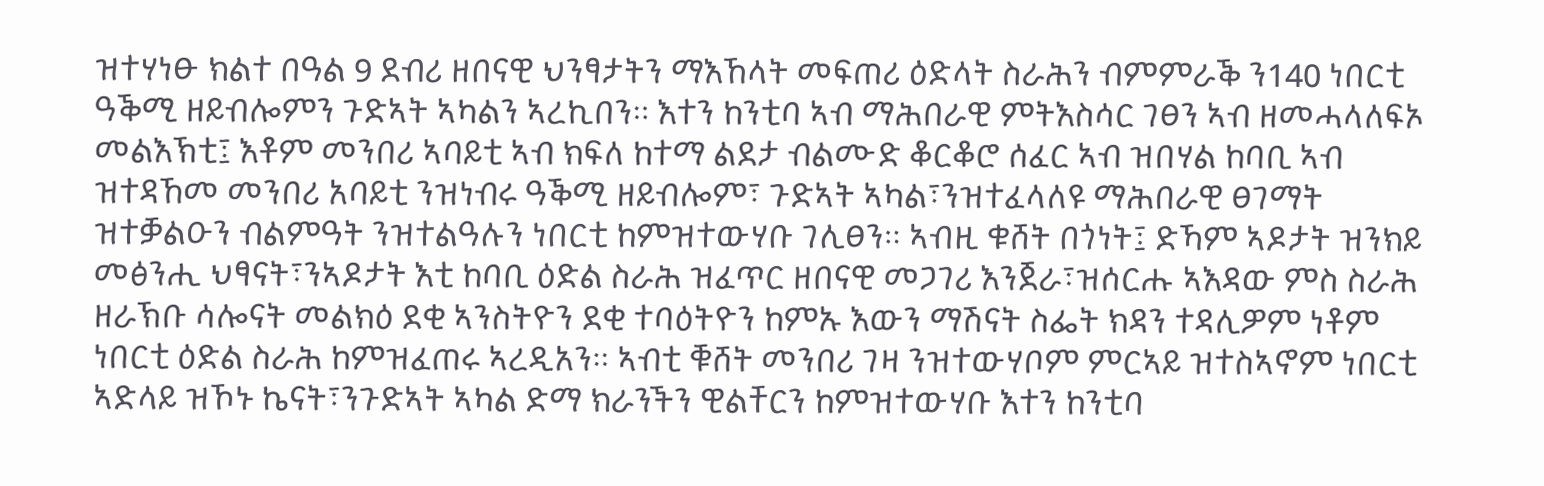ዝተሃነፁ ክልተ በዓል 9 ደብሪ ዘበናዊ ህንፃታትን ማእኸላት መፍጠሪ ዕድላት ስራሕን ብምምራቕ ን140 ነበርቲ ዓቕሚ ዘይብሎምን ጉድኣት ኣካልን ኣረኪበን። እተን ከንቲባ ኣብ ማሕበራዊ ምትእስሳር ገፀን ኣብ ዘመሓላለፍኦ መልእኽቲ፤ እቶም መንበሪ ኣባይቲ ኣብ ክፍለ ከተማ ልደታ ብልሙድ ቆርቆሮ ሰፈር ኣብ ዝበሃል ከባቢ ኣብ ዝተዳኸመ መንበሪ አባይቲ ንዝነብሩ ዓቕሚ ዘይብሎም፣ ጉድኣት ኣካል፣ንዝተፈላለዩ ማሕበራዊ ፀገማት ዝተቓልዑን ብልምዓት ንዝተልዓሉን ነበርቲ ከምዝተውሃቡ ገሊፀን። ኣብዚ ቁሸት በጎነት፤ ድኻም ኣዶታት ዝንክይ መፅንሒ ህፃናት፣ንኣዶታት እቲ ከባቢ ዕድል ስራሕ ዝፈጥር ዘበናዊ መጋገሪ እንጀራ፣ዝሰርሑ ኣእዳው ምስ ስራሕ ዘራኽቡ ሳሎናት መልክዕ ደቂ ኣንስትዮን ደቂ ተባዕትዮን ከምኡ እውን ማሽናት ስፌት ክዳን ተዳሊዎም ነቶም ነበርቲ ዕድል ስራሕ ከምዝፈጠሩ ኣረዲአን። ኣብቲ ቑሸት መንበሪ ገዛ ንዝተውሃቦም ምርኣይ ዝተስኣኖም ነበርቲ ኣድላይ ዝኾኑ ኬናት፣ንጉድኣት ኣካል ድማ ክራንችን ዊልቸርን ከምዝተውሃቡ እተን ከንቲባ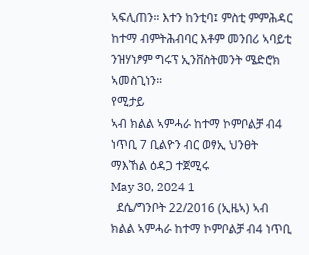ኣፍሊጠን። እተን ከንቲባ፤ ምስቲ ምምሕዳር ከተማ ብምትሕብባር እቶም መንበሪ ኣባይቲ ንዝሃነፆም ግሩፕ ኢንቨስትመንት ሜድሮክ ኣመስጊነን።
የሚታይ
ኣብ ክልል ኣምሓራ ከተማ ኮምቦልቻ ብ4 ነጥቢ 7 ቢልዮን ብር ወፃኢ ህንፀት ማእኸል ዕዳጋ ተጀሚሩ
May 30, 2024 1
  ደሴ/ግንቦት 22/2016 (ኢዜኣ) ኣብ ክልል ኣምሓራ ከተማ ኮምቦልቻ ብ4 ነጥቢ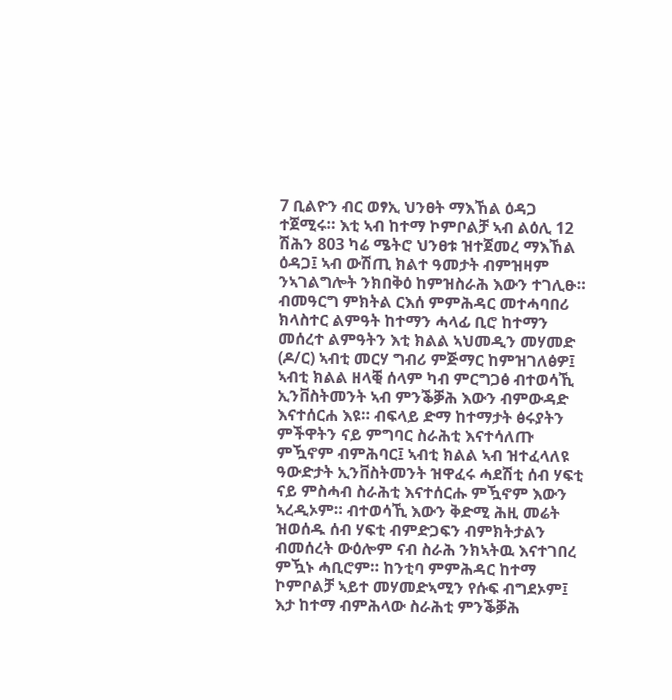7 ቢልዮን ብር ወፃኢ ህንፀት ማእኸል ዕዳጋ ተጀሚሩ። እቲ ኣብ ከተማ ኮምቦልቻ ኣብ ልዕሊ 12 ሽሕን 803 ካሬ ሜትሮ ህንፀቱ ዝተጀመረ ማእኸል ዕዳጋ፤ ኣብ ውሽጢ ክልተ ዓመታት ብምዝዛም ንኣገልግሎት ንክበቅዕ ከምዝስራሕ እውን ተገሊፁ። ብመዓርግ ምክትል ርእሰ ምምሕዳር መተሓባበሪ ክላስተር ልምዓት ከተማን ሓላፊ ቢሮ ከተማን መሰረተ ልምዓትን እቲ ክልል ኣህመዲን መሃመድ (ዶ/ር) ኣብቲ መርሃ ግብሪ ምጅማር ከምዝገለፅዎ፤ ኣብቲ ክልል ዘላቒ ሰላም ካብ ምርግጋፅ ብተወሳኺ ኢንቨስትመንት ኣብ ምንቕቓሕ እውን ብምውዳድ እናተሰርሐ እዩ። ብፍላይ ድማ ከተማታት ፅሩያትን ምችዋትን ናይ ምግባር ስራሕቲ እናተሳለጡ ምዃኖም ብምሕባር፤ ኣብቲ ክልል ኣብ ዝተፈላለዩ ዓውድታት ኢንቨስትመንት ዝዋፈሩ ሓደሽቲ ሰብ ሃፍቲ ናይ ምስሓብ ስራሕቲ እናተሰርሑ ምዃኖም እውን ኣረዲኦም። ብተወሳኺ እውን ቅድሚ ሕዚ መሬት ዝወሰዱ ሰብ ሃፍቲ ብምድጋፍን ብምክትታልን ብመሰረት ውዕሎም ናብ ስራሕ ንክኣትዉ እናተገበረ ምዃኑ ሓቢሮም። ከንቲባ ምምሕዳር ከተማ ኮምቦልቻ ኣይተ መሃመድኣሚን የሱፍ ብግደኦም፤ እታ ከተማ ብምሕላው ስራሕቲ ምንቕቓሕ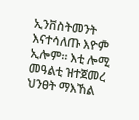ኢንቨስትመንት እናተሳለጡ እዮም̎ ኢሎም። እቲ ሎሚ መዓልቲ ዝተጀመረ ህንፀት ማእኸል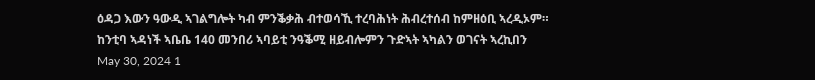ዕዳጋ እውን ዓውዲ ኣገልግሎት ካብ ምንቕቃሕ ብተወሳኺ ተረባሕነት ሕብረተሰብ ከምዘዕቢ ኣረዲኦም።
ከንቲባ ኣዳነች ኣቤቤ 140 መንበሪ ኣባይቲ ንዓቕሚ ዘይብሎምን ጉድኣት ኣካልን ወገናት ኣረኪበን
May 30, 2024 1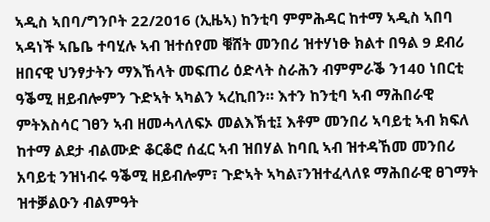ኣዲስ ኣበባ/ግንቦት 22/2016 (ኢዜኣ) ከንቲባ ምምሕዳር ከተማ ኣዲስ ኣበባ ኣዳነች ኣቤቤ ተባሂሉ ኣብ ዝተሰየመ ቑሸት መንበሪ ዝተሃነፁ ክልተ በዓል 9 ደብሪ ዘበናዊ ህንፃታትን ማእኸላት መፍጠሪ ዕድላት ስራሕን ብምምራቕ ን140 ነበርቲ ዓቕሚ ዘይብሎምን ጉድኣት ኣካልን ኣረኪበን። እተን ከንቲባ ኣብ ማሕበራዊ ምትእስሳር ገፀን ኣብ ዘመሓላለፍኦ መልእኽቲ፤ እቶም መንበሪ ኣባይቲ ኣብ ክፍለ ከተማ ልደታ ብልሙድ ቆርቆሮ ሰፈር ኣብ ዝበሃል ከባቢ ኣብ ዝተዳኸመ መንበሪ አባይቲ ንዝነብሩ ዓቕሚ ዘይብሎም፣ ጉድኣት ኣካል፣ንዝተፈላለዩ ማሕበራዊ ፀገማት ዝተቓልዑን ብልምዓት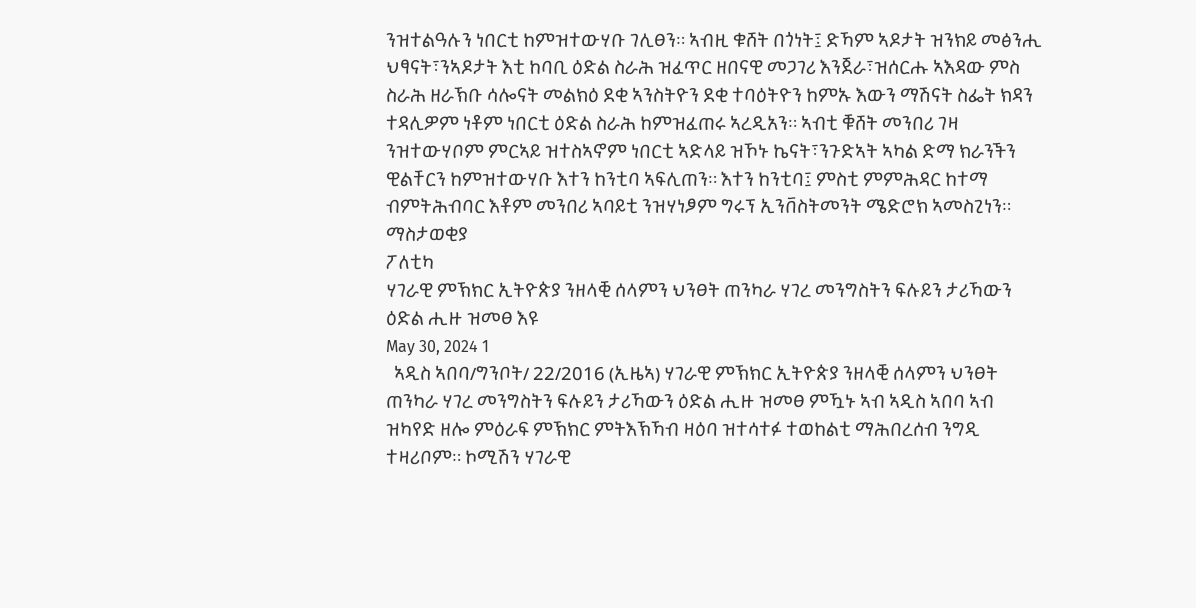ንዝተልዓሉን ነበርቲ ከምዝተውሃቡ ገሊፀን። ኣብዚ ቁሸት በጎነት፤ ድኻም ኣዶታት ዝንክይ መፅንሒ ህፃናት፣ንኣዶታት እቲ ከባቢ ዕድል ስራሕ ዝፈጥር ዘበናዊ መጋገሪ እንጀራ፣ዝሰርሑ ኣእዳው ምስ ስራሕ ዘራኽቡ ሳሎናት መልክዕ ደቂ ኣንስትዮን ደቂ ተባዕትዮን ከምኡ እውን ማሽናት ስፌት ክዳን ተዳሊዎም ነቶም ነበርቲ ዕድል ስራሕ ከምዝፈጠሩ ኣረዲአን። ኣብቲ ቑሸት መንበሪ ገዛ ንዝተውሃቦም ምርኣይ ዝተስኣኖም ነበርቲ ኣድላይ ዝኾኑ ኬናት፣ንጉድኣት ኣካል ድማ ክራንችን ዊልቸርን ከምዝተውሃቡ እተን ከንቲባ ኣፍሊጠን። እተን ከንቲባ፤ ምስቲ ምምሕዳር ከተማ ብምትሕብባር እቶም መንበሪ ኣባይቲ ንዝሃነፆም ግሩፕ ኢንቨስትመንት ሜድሮክ ኣመስጊነን።
ማስታወቂያ
ፖለቲካ
ሃገራዊ ምኽክር ኢትዮጵያ ንዘላቒ ሰላምን ህንፀት ጠንካራ ሃገረ መንግስትን ፍሉይን ታሪኻውን ዕድል ሒዙ ዝመፀ እዩ
May 30, 2024 1
  ኣዲስ ኣበባ/ግንቦት/ 22/2016 (ኢዜኣ) ሃገራዊ ምኽክር ኢትዮጵያ ንዘላቒ ሰላምን ህንፀት ጠንካራ ሃገረ መንግስትን ፍሉይን ታሪኻውን ዕድል ሒዙ ዝመፀ ምዃኑ ኣብ ኣዲስ ኣበባ ኣብ ዝካየድ ዘሎ ምዕራፍ ምኽክር ምትእኽኻብ ዛዕባ ዝተሳተፉ ተወከልቲ ማሕበረሰብ ንግዲ ተዛሪቦም። ኮሚሽን ሃገራዊ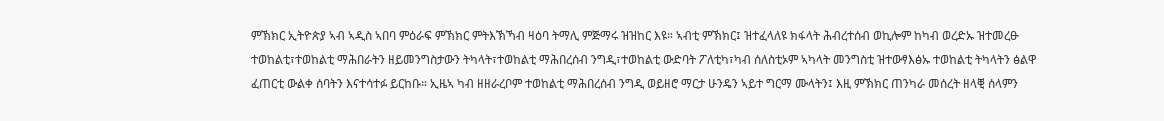ምኽክር ኢትዮጵያ ኣብ ኣዲስ ኣበባ ምዕራፍ ምኽክር ምትእኽኻብ ዛዕባ ትማሊ ምጅማሩ ዝዝከር እዩ። ኣብቲ ምኽክር፤ ዝተፈላለዩ ክፋላት ሕብረተሰብ ወኪሎም ከካብ ወረድኡ ዝተመረፁ ተወከልቲ፣ተወከልቲ ማሕበራትን ዘይመንግስታውን ትካላት፣ተወከልቲ ማሕበረሰብ ንግዲ፣ተወከልቲ ውድባት ፖለቲካ፣ካብ ሰለስቲኦም ኣካላት መንግስቲ ዝተውፃእፅኡ ተወከልቲ ትካላትን ፅልዋ ፈጠርቲ ውልቀ ሰባትን እናተሳተፉ ይርከቡ። ኢዜኣ ካብ ዘዘራረቦም ተወከልቲ ማሕበረሰብ ንግዲ ወይዘሮ ማርታ ሁንዴን ኣይተ ግርማ ሙላትን፤ እዚ ምኽክር ጠንካራ መሰረት ዘላቒ ሰላምን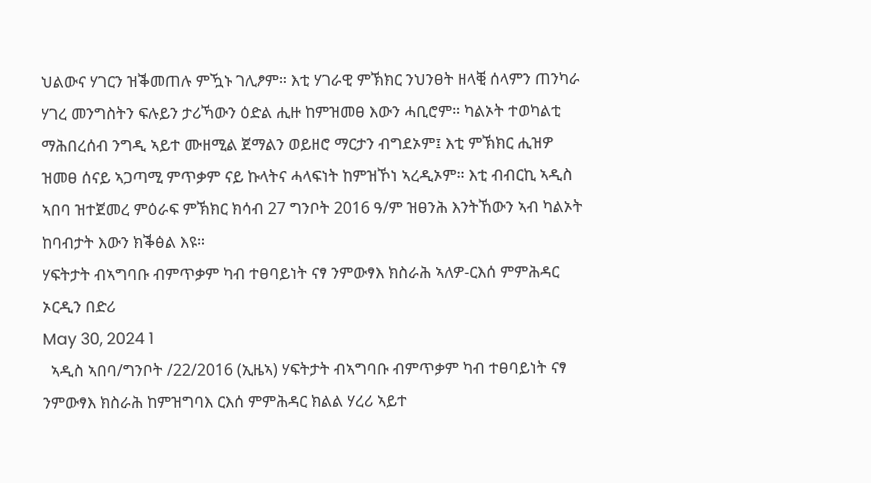ህልውና ሃገርን ዝቕመጠሉ ምዃኑ ገሊፆም። እቲ ሃገራዊ ምኽክር ንህንፀት ዘላቒ ሰላምን ጠንካራ ሃገረ መንግስትን ፍሉይን ታሪኻውን ዕድል ሒዙ ከምዝመፀ እውን ሓቢሮም። ካልኦት ተወካልቲ ማሕበረሰብ ንግዲ ኣይተ ሙዘሚል ጀማልን ወይዘሮ ማርታን ብግደኦም፤ እቲ ምኽክር ሒዝዎ ዝመፀ ሰናይ ኣጋጣሚ ምጥቃም ናይ ኩላትና ሓላፍነት ከምዝኾነ ኣረዲኦም። እቲ ብብርኪ ኣዲስ ኣበባ ዝተጀመረ ምዕራፍ ምኽክር ክሳብ 27 ግንቦት 2016 ዓ/ም ዝፀንሕ እንትኸውን ኣብ ካልኦት ከባብታት እውን ክቕፅል እዩ።
ሃፍትታት ብኣግባቡ ብምጥቃም ካብ ተፀባይነት ናፃ ንምውፃእ ክስራሕ ኣለዎ-ርእሰ ምምሕዳር ኦርዲን በድሪ
May 30, 2024 1
  ኣዲስ ኣበባ/ግንቦት /22/2016 (ኢዜኣ) ሃፍትታት ብኣግባቡ ብምጥቃም ካብ ተፀባይነት ናፃ ንምውፃእ ክስራሕ ከምዝግባእ ርእሰ ምምሕዳር ክልል ሃረሪ ኣይተ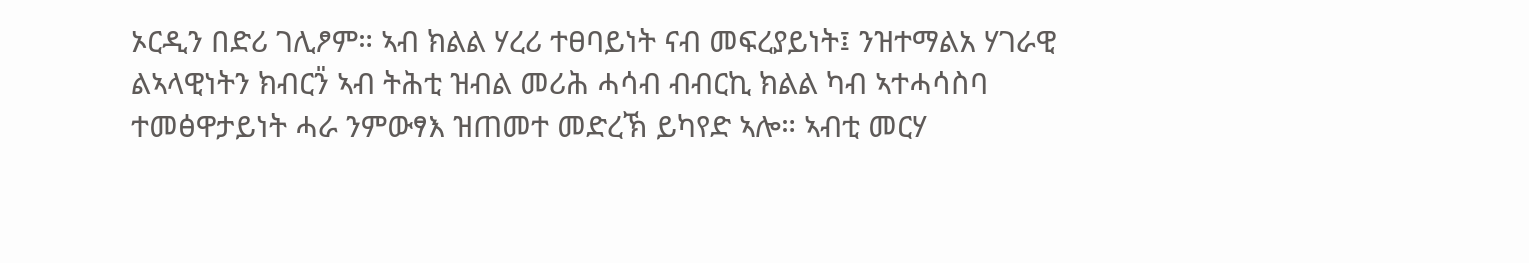ኦርዲን በድሪ ገሊፆም። ኣብ ክልል ሃረሪ ተፀባይነት ናብ መፍረያይነት፤ ንዝተማልአ ሃገራዊ ልኣላዊነትን ክብርን̎ ኣብ ትሕቲ ዝብል መሪሕ ሓሳብ ብብርኪ ክልል ካብ ኣተሓሳስባ ተመፅዋታይነት ሓራ ንምውፃእ ዝጠመተ መድረኽ ይካየድ ኣሎ። ኣብቲ መርሃ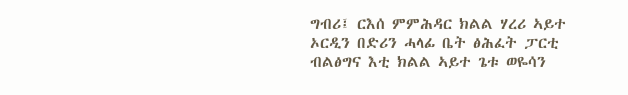ግብሪ፤ ርእሰ ምምሕዳር ክልል ሃረሪ ኣይተ ኦርዲን በድሪን ሓላፊ ቤት ፅሕፈት ፓርቲ ብልፅግና እቲ ክልል ኣይተ ጌቱ ወዬሳን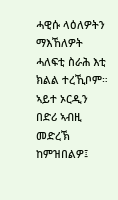ሓዊሱ ላዕለዎትን ማእኸለዎት ሓለፍቲ ስራሕ እቲ ክልል ተረኺቦም። ኣይተ ኦርዲን በድሪ ኣብዚ መድረኽ ከምዝበልዎ፤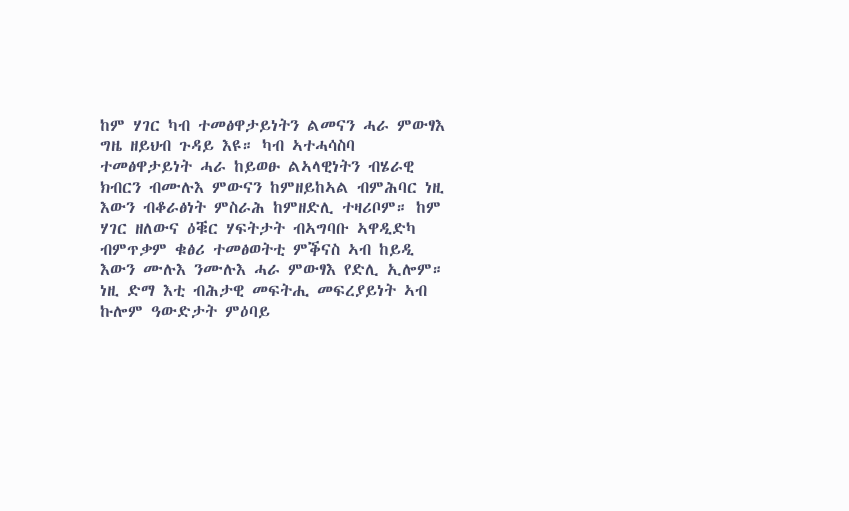ከም ሃገር ካብ ተመፅዋታይነትን ልመናን ሓራ ምውፃእ ግዜ ዘይህብ ጉዳይ እዩ። ካብ ኣተሓሳስባ ተመፅዋታይነት ሓራ ከይወፁ ልኣላዊነትን ብሄራዊ ክብርን ብሙሉእ ምውናን ከምዘይከኣል ብምሕባር ነዚ እውን ብቆራፅነት ምስራሕ ከምዘድሊ ተዛሪቦም። ከም ሃገር ዘለውና ዕቑር ሃፍትታት ብኣግባቡ ኣዋዲድካ ብምጥቃም ቁፅሪ ተመፅወትቲ ምቕናስ ኣብ ከይዲ እውን ሙሉእ ንሙሉእ ሓራ ምውፃእ የድሊ ኢሎም። ነዚ ድማ እቲ ብሕታዊ መፍትሒ መፍረያይነት ኣብ ኩሎም ዓውድታት ምዕባይ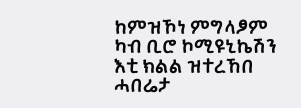ከምዝኾነ ምግላፆም ካብ ቢሮ ኮሚዩኒኬሽን እቲ ክልል ዝተረኸበ ሓበሬታ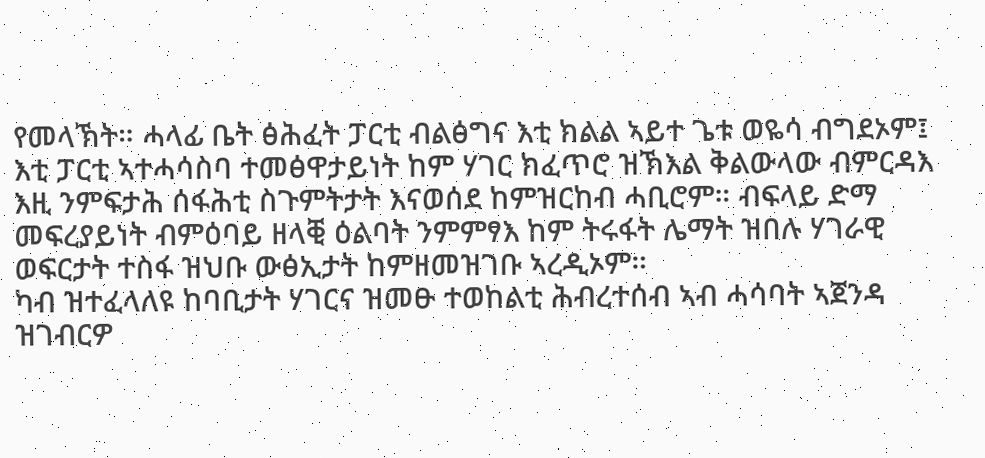የመላኽት። ሓላፊ ቤት ፅሕፈት ፓርቲ ብልፅግና እቲ ክልል ኣይተ ጌቱ ወዬሳ ብግደኦም፤ እቲ ፓርቲ ኣተሓሳስባ ተመፅዋታይነት ከም ሃገር ክፈጥሮ ዝኽእል ቅልውላው ብምርዳእ እዚ ንምፍታሕ ሰፋሕቲ ስጉምትታት እናወሰደ ከምዝርከብ ሓቢሮም። ብፍላይ ድማ መፍረያይነት ብምዕባይ ዘላቒ ዕልባት ንምምፃእ ከም ትሩፋት ሌማት ዝበሉ ሃገራዊ ወፍርታት ተስፋ ዝህቡ ውፅኢታት ከምዘመዝገቡ ኣረዲኦም።
ካብ ዝተፈላለዩ ከባቢታት ሃገርና ዝመፁ ተወከልቲ ሕብረተሰብ ኣብ ሓሳባት ኣጀንዳ ዝገብርዎ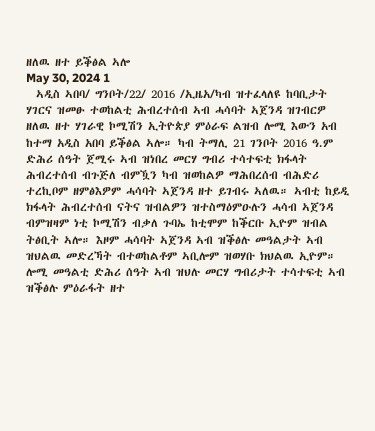ዘለዉ ዘተ ይቕፅል ኣሎ
May 30, 2024 1
  ኣዲስ ኣበባ/ ግንቦት/22/ 2016 /ኢዜአ/ካብ ዝተፈላለዩ ከባቢታት ሃገርና ዝመፁ ተወከልቲ ሕብረተሰብ ኣብ ሓሳባት ኣጀንዳ ዝገብርዎ ዘለዉ ዘተ ሃገራዊ ኮሚሽን ኢትዮጵያ ምዕራፍ ልዝብ ሎሚ እውን አብ ከተማ አዲስ አበባ ይቕፅል ኣሎ። ካብ ትማሊ 21 ገንቦት 2016 ዓ.ም ድሕሪ ሰዓት ጀሚሩ ኣብ ዝነበረ መርሃ ግብሪ ተሳተፍቲ ክፋላት ሕብረተሰብ ብጉጅለ ብምዃን ካብ ዝወከልዎ ማሕበረሰብ ብሕድሪ ተረኪቦም ዘምፅእዎም ሓሳባት ኣጀንዳ ዘተ ይገብሩ ኣለዉ። ኣብቲ ከይዲ ክፋላት ሕብረተሰብ ናትና ዝብልዎን ዝተስማዕምዑሉን ሓሳብ ኣጀንዳ ብምዝዛም ነቲ ኮሚሽን ብቃለ ጉባኤ ከቲሞም ከቕርቡ ኢዮም ዝብል ትፅቢት ኣሎ። እዞም ሓሳባት ኣጀንዳ ኣብ ዝቕፅሉ መዓልታት ኣብ ዝህልዉ መድረኻት ብተወከልቶም ኣቢሎም ዝወሃቡ ክህልዉ ኢዮም። ሎሚ መዓልቲ ድሕሪ ሰዓት ኣብ ዝህሉ መርሃ ግብሪታት ተሳተፍቲ ኣብ ዝቕፅሉ ምዕራፋት ዘተ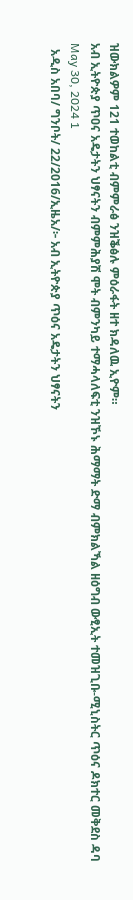ዝውክልዎም 121 ተወከልቲ ብምምራፅ ንዝቕፅሉ ምዕራፋት ዘተ ክዳለዉ ኢዮም።
አብ ኢትዮጵያ ጥዐና አዴታትን ህፃናትን ብምምሕያሽ ሞት ብምንካይ ተማሓላለፍቲ ንዝኾኑ ሕማማት ድማ ብምክልኻል ዘዕግብ ውፂኢት ተመዝጊቡ-ሚኒስትር ጥዕና ዶክተር መቅደስ ዳባ
May 30, 2024 1
  አዲስ አበባ/ ግንቦት/ 22/2016/ኢዜአ/፦ አብ ኢትዮጵያ ጥዕና አዴታትን ህፃናትን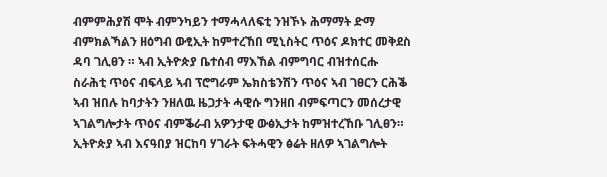ብምምሕያሽ ሞት ብምንካይን ተማሓላለፍቲ ንዝኾኑ ሕማማት ድማ ብምክልኻልን ዘዕግብ ውፂኢት ከምተረኸበ ሚኒስትር ጥዕና ዶክተር መቅደስ ዳባ ገሊፀን ። ኣብ ኢትዮጵያ ቤተሰብ ማእኸል ብምግባር ብዝተሰርሑ ስራሕቲ ጥዕና ብፍላይ ኣብ ፕሮግራም ኤክስቴንሽን ጥዕና ኣብ ገፀርን ርሕቕ ኣብ ዝበሉ ከባታትን ንዘለዉ ዜጋታት ሓዊሱ ግንዘበ ብምፍጣርን መሰረታዊ ኣገልግሎታት ጥዕና ብምቕራብ አዎንታዊ ውፅኢታት ከምዝተረኸቡ ገሊፀን። ኢትዮጵያ ኣብ እናዓበያ ዝርከባ ሃገራት ፍትሓዊን ፅሬት ዘለዎ ኣገልግሎት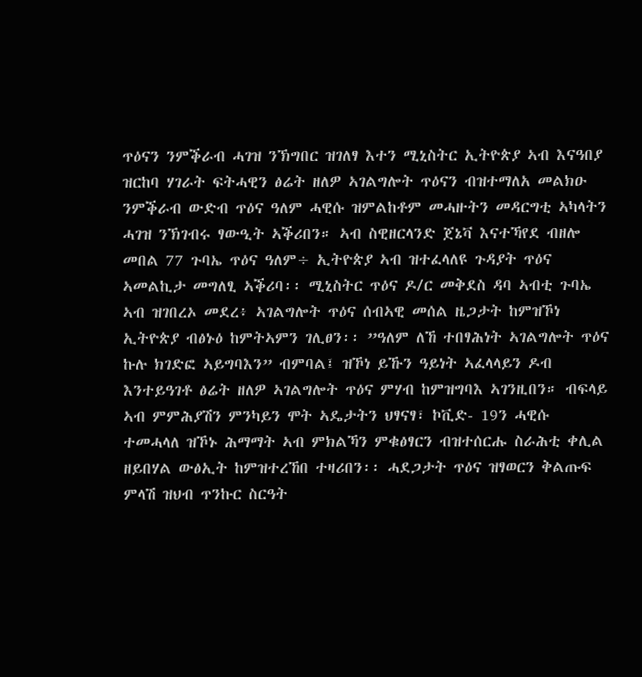ጥዕናን ንምቕራብ ሓገዝ ንኽግበር ዝገለፃ እተን ሚኒስትር ኢትዮጵያ ኣብ እናዓበያ ዝርከባ ሃገራት ፍትሓዊን ፅሬት ዘለዎ ኣገልግሎት ጥዕናን ብዝተማለአ መልክዑ ንምቕራብ ውድብ ጥዕና ዓለም ሓዊሱ ዝምልከቶም መሓዙትን መዳርግቲ ኣካላትን ሓገዝ ንኽገብሩ ፃውዒት ኣቕሪበን። ኣብ ስዊዘርላንድ ጀኔቫ እናተኻየደ ብዘሎ መበል 77 ጉባኤ ጥዕና ዓለም÷ ኢትዮጵያ ኣብ ዝተፈላለዩ ጉዳያት ጥዕና ኣመልኪታ መግለፂ ኣቕሪባ፡፡ ሚኒስትር ጥዕና ዶ/ር መቅደስ ዳባ ኣብቲ ጉባኤ ኣብ ዝገበረኦ መደረ፥ ኣገልግሎት ጥዕና ሰብኣዊ መሰል ዜጋታት ከምዝኾነ ኢትዮጵያ ብፅኑዕ ከምትኣምን ገሊፀን፡፡ ”ዓለም ለኸ ተበፃሕነት ኣገልግሎት ጥዕና ኩሉ ክገድፎ ኣይግባእን” ብምባል፤ ዝኾነ ይኹን ዓይነት ኣፈላላይን ዶብ እንተይዓገቶ ፅሬት ዘለዎ ኣገልግሎት ጥዕና ምሃብ ከምዝግባእ ኣገንዚበን። ብፍላይ ኣብ ምምሕያሽን ምንካይን ሞት ኣዴታትን ህፃናፃ፣ ኮቪድ- 19ን ሓዊሱ ተመሓላለ ዝኾኑ ሕማማት ኣብ ምክልኻን ምቁፅፃርን ብዝተሰርሑ ስራሕቲ ቀሊል ዘይበሃል ውፅኢት ከምዝተረኸበ ተዛሪበን፡፡ ሓደጋታት ጥዕና ዝፃወርን ቅልጡፍ ምላሽ ዝህብ ጥንኩር ስርዓት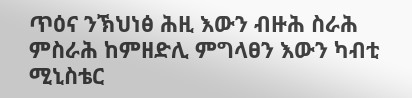ጥዕና ንኽህነፅ ሕዚ እውን ብዙሕ ስራሕ ምስራሕ ከምዘድሊ ምግላፀን እውን ካብቲ ሚኒስቴር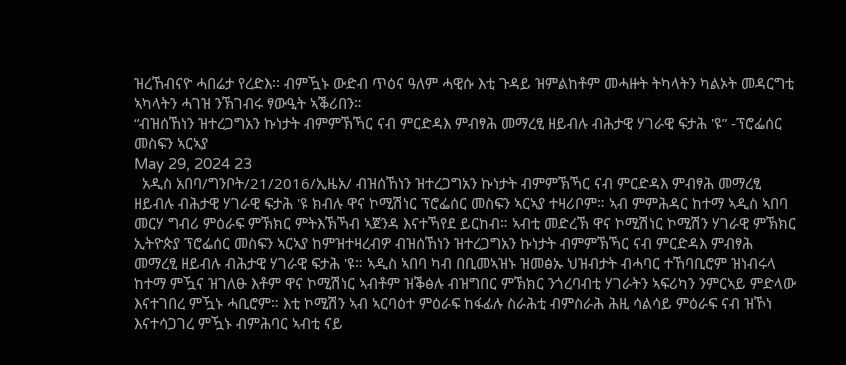ዝረኸብናዮ ሓበሬታ የረድእ፡፡ ብምዃኑ ውድብ ጥዕና ዓለም ሓዊሱ እቲ ጉዳይ ዝምልከቶም መሓዙት ትካላትን ካልኦት መዳርግቲ ኣካላትን ሓገዝ ንኽገብሩ ፃውዒት ኣቕሪበን።
“ብዝሰኸነን ዝተረጋግአን ኩነታት ብምምኽኻር ናብ ምርድዳእ ምብፃሕ መማረፂ ዘይብሉ ብሕታዊ ሃገራዊ ፍታሕ 'ዩ” -ፕሮፌሰር መስፍን ኣርኣያ
May 29, 2024 23
  አዲስ አበባ/ግንቦት/21/2016/ኢዜአ/ ብዝሰኸነን ዝተረጋግአን ኩነታት ብምምኽኻር ናብ ምርድዳእ ምብፃሕ መማረፂ ዘይብሉ ብሕታዊ ሃገራዊ ፍታሕ 'ዩ ክብሉ ዋና ኮሚሽነር ፕሮፌሰር መስፍን ኣርኣያ ተዛሪቦም። ኣብ ምምሕዳር ከተማ ኣዲስ ኣበባ መርሃ ግብሪ ምዕራፍ ምኽክር ምትእኽኻብ ኣጀንዳ እናተኻየደ ይርከብ። ኣብቲ መድረኽ ዋና ኮሚሽነር ኮሚሽን ሃገራዊ ምኽክር ኢትዮጵያ ፕሮፌሰር መስፍን ኣርኣያ ከምዝተዛረብዎ ብዝሰኸነን ዝተረጋግአን ኩነታት ብምምኽኻር ናብ ምርድዳእ ምብፃሕ መማረፂ ዘይብሉ ብሕታዊ ሃገራዊ ፍታሕ 'ዩ። ኣዲስ ኣበባ ካብ በቢመኣዝኑ ዝመፅኡ ህዝብታት ብሓባር ተኸባቢሮም ዝነብሩላ ከተማ ምዃና ዝገለፁ እቶም ዋና ኮሚሽነር ኣብቶም ዝቕፅሉ ብዝግበር ምኽክር ንጎረባብቲ ሃገራትን ኣፍሪካን ንምርኣይ ምድላው እናተገበረ ምዃኑ ሓቢሮም። እቲ ኮሚሽን ኣብ ኣርባዕተ ምዕራፍ ከፋፊሉ ስራሕቲ ብምስራሕ ሕዚ ሳልሳይ ምዕራፍ ናብ ዝኾነ እናተሳጋገረ ምዃኑ ብምሕባር ኣብቲ ናይ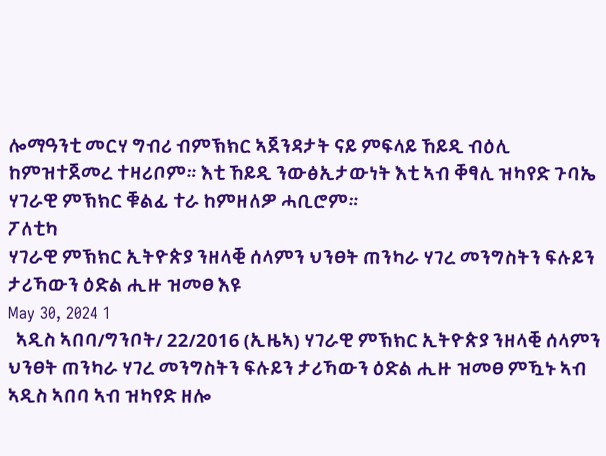ሎማዓንቲ መርሃ ግብሪ ብምኽክር ኣጀንዳታት ናይ ምፍላይ ኸይዲ ብዕሊ ከምዝተጀመረ ተዛሪቦም። እቲ ኸይዲ ንውፅኢታውነት እቲ ኣብ ቐፃሊ ዝካየድ ጉባኤ ሃገራዊ ምኽክር ቑልፊ ተራ ከምዘለዎ ሓቢሮም።
ፖለቲካ
ሃገራዊ ምኽክር ኢትዮጵያ ንዘላቒ ሰላምን ህንፀት ጠንካራ ሃገረ መንግስትን ፍሉይን ታሪኻውን ዕድል ሒዙ ዝመፀ እዩ
May 30, 2024 1
  ኣዲስ ኣበባ/ግንቦት/ 22/2016 (ኢዜኣ) ሃገራዊ ምኽክር ኢትዮጵያ ንዘላቒ ሰላምን ህንፀት ጠንካራ ሃገረ መንግስትን ፍሉይን ታሪኻውን ዕድል ሒዙ ዝመፀ ምዃኑ ኣብ ኣዲስ ኣበባ ኣብ ዝካየድ ዘሎ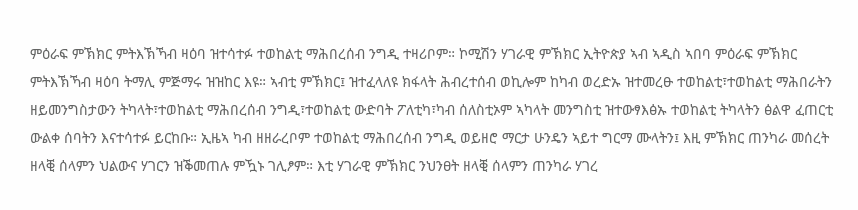ምዕራፍ ምኽክር ምትእኽኻብ ዛዕባ ዝተሳተፉ ተወከልቲ ማሕበረሰብ ንግዲ ተዛሪቦም። ኮሚሽን ሃገራዊ ምኽክር ኢትዮጵያ ኣብ ኣዲስ ኣበባ ምዕራፍ ምኽክር ምትእኽኻብ ዛዕባ ትማሊ ምጅማሩ ዝዝከር እዩ። ኣብቲ ምኽክር፤ ዝተፈላለዩ ክፋላት ሕብረተሰብ ወኪሎም ከካብ ወረድኡ ዝተመረፁ ተወከልቲ፣ተወከልቲ ማሕበራትን ዘይመንግስታውን ትካላት፣ተወከልቲ ማሕበረሰብ ንግዲ፣ተወከልቲ ውድባት ፖለቲካ፣ካብ ሰለስቲኦም ኣካላት መንግስቲ ዝተውፃእፅኡ ተወከልቲ ትካላትን ፅልዋ ፈጠርቲ ውልቀ ሰባትን እናተሳተፉ ይርከቡ። ኢዜኣ ካብ ዘዘራረቦም ተወከልቲ ማሕበረሰብ ንግዲ ወይዘሮ ማርታ ሁንዴን ኣይተ ግርማ ሙላትን፤ እዚ ምኽክር ጠንካራ መሰረት ዘላቒ ሰላምን ህልውና ሃገርን ዝቕመጠሉ ምዃኑ ገሊፆም። እቲ ሃገራዊ ምኽክር ንህንፀት ዘላቒ ሰላምን ጠንካራ ሃገረ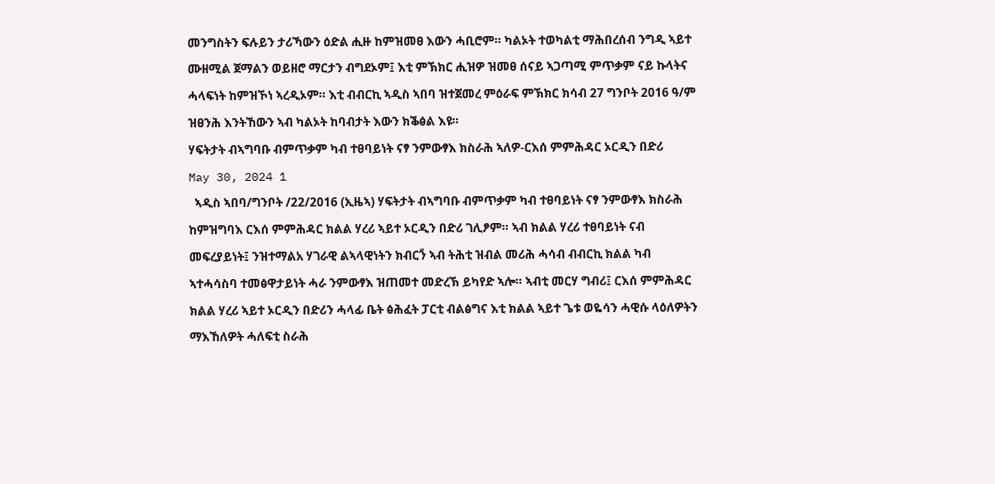መንግስትን ፍሉይን ታሪኻውን ዕድል ሒዙ ከምዝመፀ እውን ሓቢሮም። ካልኦት ተወካልቲ ማሕበረሰብ ንግዲ ኣይተ ሙዘሚል ጀማልን ወይዘሮ ማርታን ብግደኦም፤ እቲ ምኽክር ሒዝዎ ዝመፀ ሰናይ ኣጋጣሚ ምጥቃም ናይ ኩላትና ሓላፍነት ከምዝኾነ ኣረዲኦም። እቲ ብብርኪ ኣዲስ ኣበባ ዝተጀመረ ምዕራፍ ምኽክር ክሳብ 27 ግንቦት 2016 ዓ/ም ዝፀንሕ እንትኸውን ኣብ ካልኦት ከባብታት እውን ክቕፅል እዩ።
ሃፍትታት ብኣግባቡ ብምጥቃም ካብ ተፀባይነት ናፃ ንምውፃእ ክስራሕ ኣለዎ-ርእሰ ምምሕዳር ኦርዲን በድሪ
May 30, 2024 1
  ኣዲስ ኣበባ/ግንቦት /22/2016 (ኢዜኣ) ሃፍትታት ብኣግባቡ ብምጥቃም ካብ ተፀባይነት ናፃ ንምውፃእ ክስራሕ ከምዝግባእ ርእሰ ምምሕዳር ክልል ሃረሪ ኣይተ ኦርዲን በድሪ ገሊፆም። ኣብ ክልል ሃረሪ ተፀባይነት ናብ መፍረያይነት፤ ንዝተማልአ ሃገራዊ ልኣላዊነትን ክብርን̎ ኣብ ትሕቲ ዝብል መሪሕ ሓሳብ ብብርኪ ክልል ካብ ኣተሓሳስባ ተመፅዋታይነት ሓራ ንምውፃእ ዝጠመተ መድረኽ ይካየድ ኣሎ። ኣብቲ መርሃ ግብሪ፤ ርእሰ ምምሕዳር ክልል ሃረሪ ኣይተ ኦርዲን በድሪን ሓላፊ ቤት ፅሕፈት ፓርቲ ብልፅግና እቲ ክልል ኣይተ ጌቱ ወዬሳን ሓዊሱ ላዕለዎትን ማእኸለዎት ሓለፍቲ ስራሕ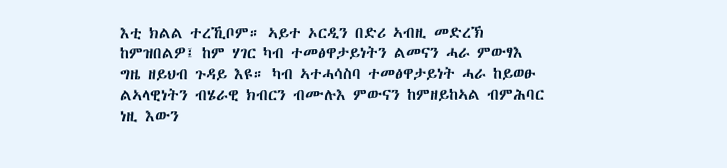እቲ ክልል ተረኺቦም። ኣይተ ኦርዲን በድሪ ኣብዚ መድረኽ ከምዝበልዎ፤ ከም ሃገር ካብ ተመፅዋታይነትን ልመናን ሓራ ምውፃእ ግዜ ዘይህብ ጉዳይ እዩ። ካብ ኣተሓሳስባ ተመፅዋታይነት ሓራ ከይወፁ ልኣላዊነትን ብሄራዊ ክብርን ብሙሉእ ምውናን ከምዘይከኣል ብምሕባር ነዚ እውን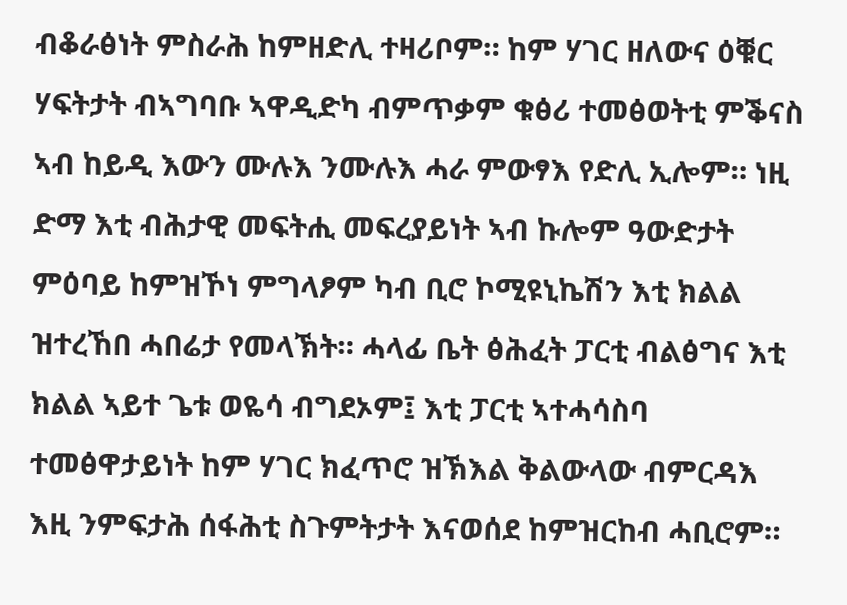ብቆራፅነት ምስራሕ ከምዘድሊ ተዛሪቦም። ከም ሃገር ዘለውና ዕቑር ሃፍትታት ብኣግባቡ ኣዋዲድካ ብምጥቃም ቁፅሪ ተመፅወትቲ ምቕናስ ኣብ ከይዲ እውን ሙሉእ ንሙሉእ ሓራ ምውፃእ የድሊ ኢሎም። ነዚ ድማ እቲ ብሕታዊ መፍትሒ መፍረያይነት ኣብ ኩሎም ዓውድታት ምዕባይ ከምዝኾነ ምግላፆም ካብ ቢሮ ኮሚዩኒኬሽን እቲ ክልል ዝተረኸበ ሓበሬታ የመላኽት። ሓላፊ ቤት ፅሕፈት ፓርቲ ብልፅግና እቲ ክልል ኣይተ ጌቱ ወዬሳ ብግደኦም፤ እቲ ፓርቲ ኣተሓሳስባ ተመፅዋታይነት ከም ሃገር ክፈጥሮ ዝኽእል ቅልውላው ብምርዳእ እዚ ንምፍታሕ ሰፋሕቲ ስጉምትታት እናወሰደ ከምዝርከብ ሓቢሮም።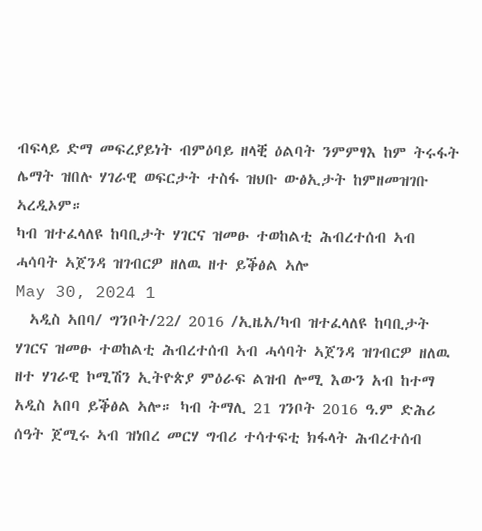ብፍላይ ድማ መፍረያይነት ብምዕባይ ዘላቒ ዕልባት ንምምፃእ ከም ትሩፋት ሌማት ዝበሉ ሃገራዊ ወፍርታት ተስፋ ዝህቡ ውፅኢታት ከምዘመዝገቡ ኣረዲኦም።
ካብ ዝተፈላለዩ ከባቢታት ሃገርና ዝመፁ ተወከልቲ ሕብረተሰብ ኣብ ሓሳባት ኣጀንዳ ዝገብርዎ ዘለዉ ዘተ ይቕፅል ኣሎ
May 30, 2024 1
  ኣዲስ ኣበባ/ ግንቦት/22/ 2016 /ኢዜአ/ካብ ዝተፈላለዩ ከባቢታት ሃገርና ዝመፁ ተወከልቲ ሕብረተሰብ ኣብ ሓሳባት ኣጀንዳ ዝገብርዎ ዘለዉ ዘተ ሃገራዊ ኮሚሽን ኢትዮጵያ ምዕራፍ ልዝብ ሎሚ እውን አብ ከተማ አዲስ አበባ ይቕፅል ኣሎ። ካብ ትማሊ 21 ገንቦት 2016 ዓ.ም ድሕሪ ሰዓት ጀሚሩ ኣብ ዝነበረ መርሃ ግብሪ ተሳተፍቲ ክፋላት ሕብረተሰብ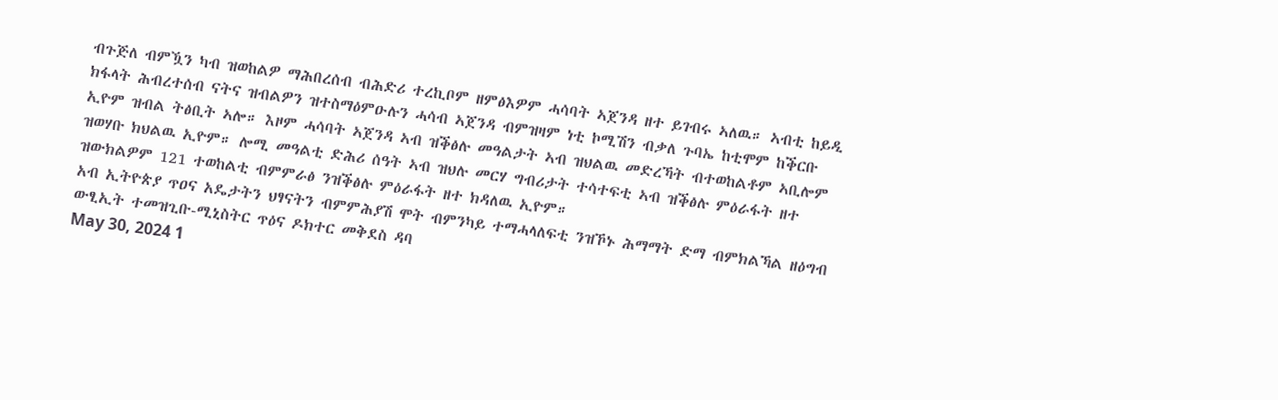ብጉጅለ ብምዃን ካብ ዝወከልዎ ማሕበረሰብ ብሕድሪ ተረኪቦም ዘምፅእዎም ሓሳባት ኣጀንዳ ዘተ ይገብሩ ኣለዉ። ኣብቲ ከይዲ ክፋላት ሕብረተሰብ ናትና ዝብልዎን ዝተስማዕምዑሉን ሓሳብ ኣጀንዳ ብምዝዛም ነቲ ኮሚሽን ብቃለ ጉባኤ ከቲሞም ከቕርቡ ኢዮም ዝብል ትፅቢት ኣሎ። እዞም ሓሳባት ኣጀንዳ ኣብ ዝቕፅሉ መዓልታት ኣብ ዝህልዉ መድረኻት ብተወከልቶም ኣቢሎም ዝወሃቡ ክህልዉ ኢዮም። ሎሚ መዓልቲ ድሕሪ ሰዓት ኣብ ዝህሉ መርሃ ግብሪታት ተሳተፍቲ ኣብ ዝቕፅሉ ምዕራፋት ዘተ ዝውክልዎም 121 ተወከልቲ ብምምራፅ ንዝቕፅሉ ምዕራፋት ዘተ ክዳለዉ ኢዮም።
አብ ኢትዮጵያ ጥዐና አዴታትን ህፃናትን ብምምሕያሽ ሞት ብምንካይ ተማሓላለፍቲ ንዝኾኑ ሕማማት ድማ ብምክልኻል ዘዕግብ ውፂኢት ተመዝጊቡ-ሚኒስትር ጥዕና ዶክተር መቅደስ ዳባ
May 30, 2024 1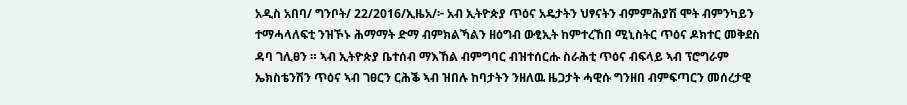አዲስ አበባ/ ግንቦት/ 22/2016/ኢዜአ/፦ አብ ኢትዮጵያ ጥዕና አዴታትን ህፃናትን ብምምሕያሽ ሞት ብምንካይን ተማሓላለፍቲ ንዝኾኑ ሕማማት ድማ ብምክልኻልን ዘዕግብ ውፂኢት ከምተረኸበ ሚኒስትር ጥዕና ዶክተር መቅደስ ዳባ ገሊፀን ። ኣብ ኢትዮጵያ ቤተሰብ ማእኸል ብምግባር ብዝተሰርሑ ስራሕቲ ጥዕና ብፍላይ ኣብ ፕሮግራም ኤክስቴንሽን ጥዕና ኣብ ገፀርን ርሕቕ ኣብ ዝበሉ ከባታትን ንዘለዉ ዜጋታት ሓዊሱ ግንዘበ ብምፍጣርን መሰረታዊ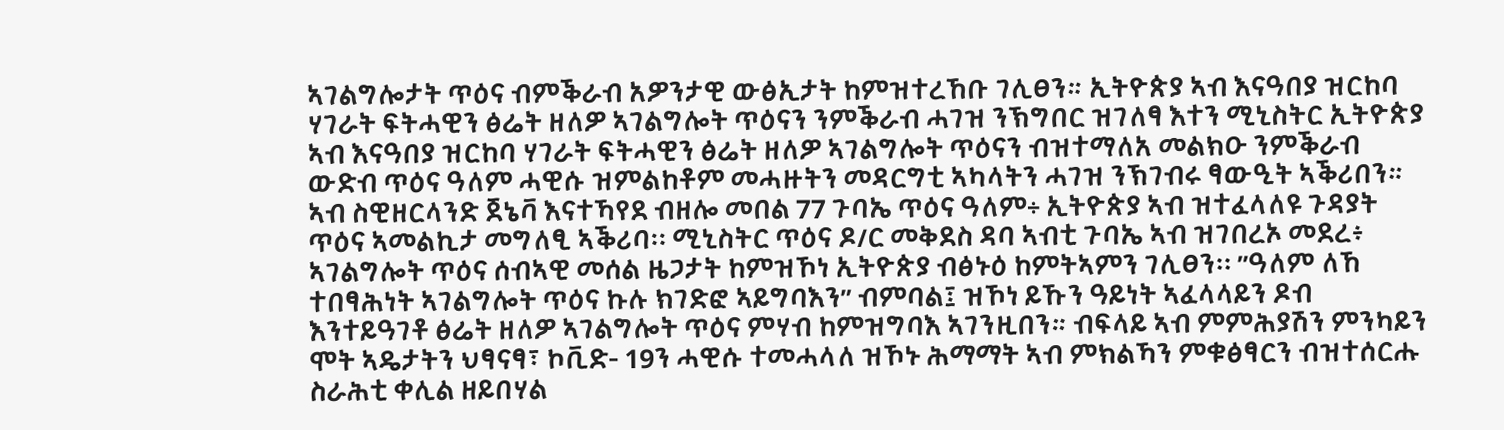ኣገልግሎታት ጥዕና ብምቕራብ አዎንታዊ ውፅኢታት ከምዝተረኸቡ ገሊፀን። ኢትዮጵያ ኣብ እናዓበያ ዝርከባ ሃገራት ፍትሓዊን ፅሬት ዘለዎ ኣገልግሎት ጥዕናን ንምቕራብ ሓገዝ ንኽግበር ዝገለፃ እተን ሚኒስትር ኢትዮጵያ ኣብ እናዓበያ ዝርከባ ሃገራት ፍትሓዊን ፅሬት ዘለዎ ኣገልግሎት ጥዕናን ብዝተማለአ መልክዑ ንምቕራብ ውድብ ጥዕና ዓለም ሓዊሱ ዝምልከቶም መሓዙትን መዳርግቲ ኣካላትን ሓገዝ ንኽገብሩ ፃውዒት ኣቕሪበን። ኣብ ስዊዘርላንድ ጀኔቫ እናተኻየደ ብዘሎ መበል 77 ጉባኤ ጥዕና ዓለም÷ ኢትዮጵያ ኣብ ዝተፈላለዩ ጉዳያት ጥዕና ኣመልኪታ መግለፂ ኣቕሪባ፡፡ ሚኒስትር ጥዕና ዶ/ር መቅደስ ዳባ ኣብቲ ጉባኤ ኣብ ዝገበረኦ መደረ፥ ኣገልግሎት ጥዕና ሰብኣዊ መሰል ዜጋታት ከምዝኾነ ኢትዮጵያ ብፅኑዕ ከምትኣምን ገሊፀን፡፡ ”ዓለም ለኸ ተበፃሕነት ኣገልግሎት ጥዕና ኩሉ ክገድፎ ኣይግባእን” ብምባል፤ ዝኾነ ይኹን ዓይነት ኣፈላላይን ዶብ እንተይዓገቶ ፅሬት ዘለዎ ኣገልግሎት ጥዕና ምሃብ ከምዝግባእ ኣገንዚበን። ብፍላይ ኣብ ምምሕያሽን ምንካይን ሞት ኣዴታትን ህፃናፃ፣ ኮቪድ- 19ን ሓዊሱ ተመሓላለ ዝኾኑ ሕማማት ኣብ ምክልኻን ምቁፅፃርን ብዝተሰርሑ ስራሕቲ ቀሊል ዘይበሃል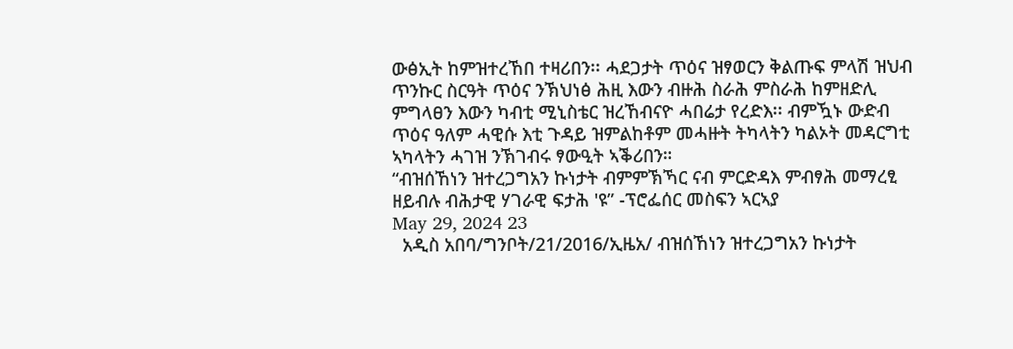ውፅኢት ከምዝተረኸበ ተዛሪበን፡፡ ሓደጋታት ጥዕና ዝፃወርን ቅልጡፍ ምላሽ ዝህብ ጥንኩር ስርዓት ጥዕና ንኽህነፅ ሕዚ እውን ብዙሕ ስራሕ ምስራሕ ከምዘድሊ ምግላፀን እውን ካብቲ ሚኒስቴር ዝረኸብናዮ ሓበሬታ የረድእ፡፡ ብምዃኑ ውድብ ጥዕና ዓለም ሓዊሱ እቲ ጉዳይ ዝምልከቶም መሓዙት ትካላትን ካልኦት መዳርግቲ ኣካላትን ሓገዝ ንኽገብሩ ፃውዒት ኣቕሪበን።
“ብዝሰኸነን ዝተረጋግአን ኩነታት ብምምኽኻር ናብ ምርድዳእ ምብፃሕ መማረፂ ዘይብሉ ብሕታዊ ሃገራዊ ፍታሕ 'ዩ” -ፕሮፌሰር መስፍን ኣርኣያ
May 29, 2024 23
  አዲስ አበባ/ግንቦት/21/2016/ኢዜአ/ ብዝሰኸነን ዝተረጋግአን ኩነታት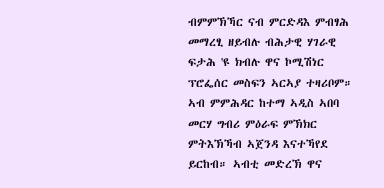ብምምኽኻር ናብ ምርድዳእ ምብፃሕ መማረፂ ዘይብሉ ብሕታዊ ሃገራዊ ፍታሕ 'ዩ ክብሉ ዋና ኮሚሽነር ፕሮፌሰር መስፍን ኣርኣያ ተዛሪቦም። ኣብ ምምሕዳር ከተማ ኣዲስ ኣበባ መርሃ ግብሪ ምዕራፍ ምኽክር ምትእኽኻብ ኣጀንዳ እናተኻየደ ይርከብ። ኣብቲ መድረኽ ዋና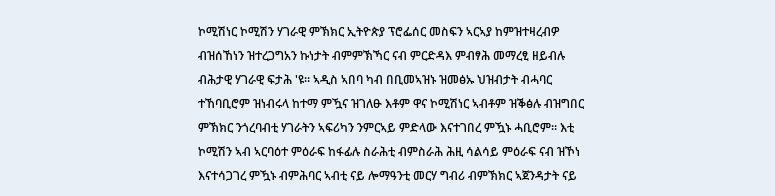ኮሚሽነር ኮሚሽን ሃገራዊ ምኽክር ኢትዮጵያ ፕሮፌሰር መስፍን ኣርኣያ ከምዝተዛረብዎ ብዝሰኸነን ዝተረጋግአን ኩነታት ብምምኽኻር ናብ ምርድዳእ ምብፃሕ መማረፂ ዘይብሉ ብሕታዊ ሃገራዊ ፍታሕ 'ዩ። ኣዲስ ኣበባ ካብ በቢመኣዝኑ ዝመፅኡ ህዝብታት ብሓባር ተኸባቢሮም ዝነብሩላ ከተማ ምዃና ዝገለፁ እቶም ዋና ኮሚሽነር ኣብቶም ዝቕፅሉ ብዝግበር ምኽክር ንጎረባብቲ ሃገራትን ኣፍሪካን ንምርኣይ ምድላው እናተገበረ ምዃኑ ሓቢሮም። እቲ ኮሚሽን ኣብ ኣርባዕተ ምዕራፍ ከፋፊሉ ስራሕቲ ብምስራሕ ሕዚ ሳልሳይ ምዕራፍ ናብ ዝኾነ እናተሳጋገረ ምዃኑ ብምሕባር ኣብቲ ናይ ሎማዓንቲ መርሃ ግብሪ ብምኽክር ኣጀንዳታት ናይ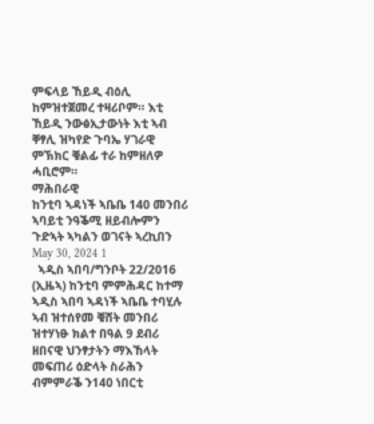ምፍላይ ኸይዲ ብዕሊ ከምዝተጀመረ ተዛሪቦም። እቲ ኸይዲ ንውፅኢታውነት እቲ ኣብ ቐፃሊ ዝካየድ ጉባኤ ሃገራዊ ምኽክር ቑልፊ ተራ ከምዘለዎ ሓቢሮም።
ማሕበራዊ
ከንቲባ ኣዳነች ኣቤቤ 140 መንበሪ ኣባይቲ ንዓቕሚ ዘይብሎምን ጉድኣት ኣካልን ወገናት ኣረኪበን
May 30, 2024 1
  ኣዲስ ኣበባ/ግንቦት 22/2016 (ኢዜኣ) ከንቲባ ምምሕዳር ከተማ ኣዲስ ኣበባ ኣዳነች ኣቤቤ ተባሂሉ ኣብ ዝተሰየመ ቑሸት መንበሪ ዝተሃነፁ ክልተ በዓል 9 ደብሪ ዘበናዊ ህንፃታትን ማእኸላት መፍጠሪ ዕድላት ስራሕን ብምምራቕ ን140 ነበርቲ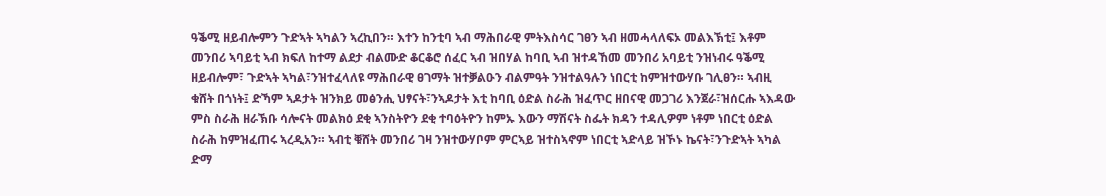ዓቕሚ ዘይብሎምን ጉድኣት ኣካልን ኣረኪበን። እተን ከንቲባ ኣብ ማሕበራዊ ምትእስሳር ገፀን ኣብ ዘመሓላለፍኦ መልእኽቲ፤ እቶም መንበሪ ኣባይቲ ኣብ ክፍለ ከተማ ልደታ ብልሙድ ቆርቆሮ ሰፈር ኣብ ዝበሃል ከባቢ ኣብ ዝተዳኸመ መንበሪ አባይቲ ንዝነብሩ ዓቕሚ ዘይብሎም፣ ጉድኣት ኣካል፣ንዝተፈላለዩ ማሕበራዊ ፀገማት ዝተቓልዑን ብልምዓት ንዝተልዓሉን ነበርቲ ከምዝተውሃቡ ገሊፀን። ኣብዚ ቁሸት በጎነት፤ ድኻም ኣዶታት ዝንክይ መፅንሒ ህፃናት፣ንኣዶታት እቲ ከባቢ ዕድል ስራሕ ዝፈጥር ዘበናዊ መጋገሪ እንጀራ፣ዝሰርሑ ኣእዳው ምስ ስራሕ ዘራኽቡ ሳሎናት መልክዕ ደቂ ኣንስትዮን ደቂ ተባዕትዮን ከምኡ እውን ማሽናት ስፌት ክዳን ተዳሊዎም ነቶም ነበርቲ ዕድል ስራሕ ከምዝፈጠሩ ኣረዲአን። ኣብቲ ቑሸት መንበሪ ገዛ ንዝተውሃቦም ምርኣይ ዝተስኣኖም ነበርቲ ኣድላይ ዝኾኑ ኬናት፣ንጉድኣት ኣካል ድማ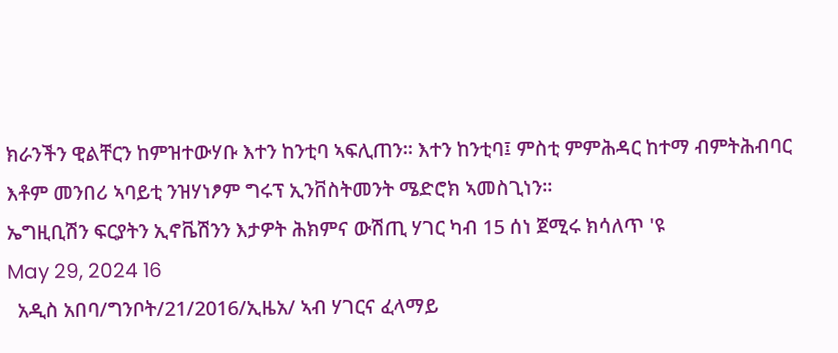ክራንችን ዊልቸርን ከምዝተውሃቡ እተን ከንቲባ ኣፍሊጠን። እተን ከንቲባ፤ ምስቲ ምምሕዳር ከተማ ብምትሕብባር እቶም መንበሪ ኣባይቲ ንዝሃነፆም ግሩፕ ኢንቨስትመንት ሜድሮክ ኣመስጊነን።
ኤግዚቢሽን ፍርያትን ኢኖቬሽንን እታዎት ሕክምና ውሽጢ ሃገር ካብ 15 ሰነ ጀሚሩ ክሳለጥ 'ዩ
May 29, 2024 16
  አዲስ አበባ/ግንቦት/21/2016/ኢዜአ/ ኣብ ሃገርና ፈላማይ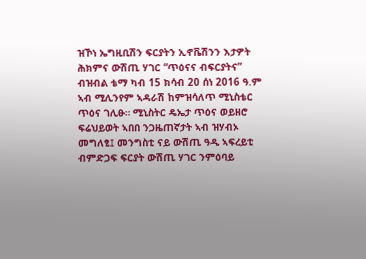ዝኾነ ኤግዚቢሽን ፍርያትን ኢኖቬሽንን እታዎት ሕክምና ውሽጢ ሃገር “ጥዕናና ብፍርያትና” ብዝብል ቴማ ካብ 15 ክሳብ 20 ሰነ 2016 ዓ.ም ኣብ ሚሊንየም ኣዳራሽ ከምዝሳለጥ ሚኒስቴር ጥዕና ገሊፁ። ሚኒስትር ዴኤታ ጥዕና ወይዘሮ ፍሬህይወት ኣበበ ንጋዜጠኛታት ኣብ ዝሃብኦ መግለፂ፤ መንግስቲ ናይ ውሽጢ ዓዲ ኣፍረይቲ ብምድጋፍ ፍርያት ውሽጢ ሃገር ንምዕባይ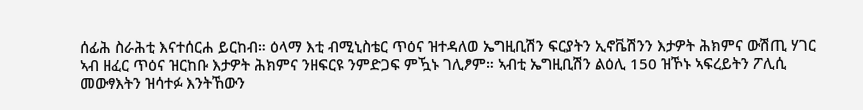ሰፊሕ ስራሕቲ እናተሰርሐ ይርከብ። ዕላማ እቲ ብሚኒስቴር ጥዕና ዝተዳለወ ኤግዚቢሽን ፍርያትን ኢኖቬሽንን እታዎት ሕክምና ውሽጢ ሃገር ኣብ ዘፈር ጥዕና ዝርከቡ እታዎት ሕክምና ንዘፍርዩ ንምድጋፍ ምዃኑ ገሊፆም። ኣብቲ ኤግዚቢሽን ልዕሊ 150 ዝኾኑ ኣፍረይትን ፖሊሲ መውፃእትን ዝሳተፉ እንትኸውን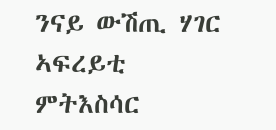ንናይ ውሽጢ ሃገር ኣፍረይቲ ምትእስሳር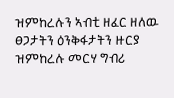ዝምከረሉን ኣብቲ ዘፈር ዘለዉ ፀጋታትን ዕንቅፋታትን ዙርያ ዝምከረሉ መርሃ ግብሪ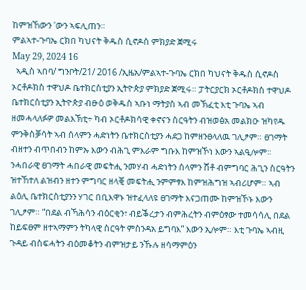ከምዝኸውን 'ውን ኣፍሊጠን።
ምልኣተ-ጉባኤ ርክበ ካህናት ቅዱስ ሲኖዶስ ምክያድ ጀሚሩ
May 29, 2024 16
  ኣዲስ ኣበባ/ ግንቦት/21/ 2016 /ኢዜአ/ምልኣተ-ጉባኤ ርክበ ካህናት ቅዱስ ሲኖዶስ ኦርቶዶክስ ተዋህዶ ቤተክርስቲያን ኢትዮጵያ ምክያድ ጀሚሩ። ፓትርያርክ ኦርቶዶክስ ተዋህዶ ቤተክርስቲያን ኢትዮጵያ ብፁዕ ወቅዱስ ኣቡነ ማትያስ ኣብ መኽፈቲ እቲ ጉባኤ ኣብ ዘመሓላለፉዎ መልእኽቲ÷ ካብ ኦርቶዶክሳዊ ቀኖናን ስርዓትን ብዝወፅአ መልክዑ ዝካየዱ ምንቅስቓሳት ኣብ ሰላምን ሓድነትን ቤተክርስቲያን ሓደጋ ከምዘንፀላለዉ ገሊፆም። ፀገማት ብዘተን ብጥበብን ከምኡ እውን ብሕጊ ምእራም ግቡእ ከምዝኾነ እውን ኣልዒሎም። ንሓበራዊ ፀገማት ሓበራዊ መፍትሒ ንመሃብ ሓድነትን ሰላምን ሸቶ ብምግባር ሕጊን ስርዓትን ዝተኸተለ ልዝብን ዘተን ምግባር ዘላቒ መፍትሒ ንምምፃእ ከምዝሕግዝ ኣብሪሆም። ኣብ ልዕሊ ቤተክርስቲያንን ሃገር በቢእዋኑ ዝተፈላለዩ ፀገማት እናጋጠሙ ከምዝኾኑ እውን ገሊፆም። “በደል ብኻሕሳን ብዕርቂን፣ ብይቕረታን ብምሕረትን ብምዕፃው ተመሳሳሊ በደል ከይፍፀም ዘተኣማምን ትካላዊ ስርዓት ምስንዳአ ይግባእ” እውን ኢሎም። እቲ ጉባኤ ኣብዚ ጉዳይ ብስፍሓትን ብዕመቆትን ብምዝታይ ንኹሉ ዘሳማምዕን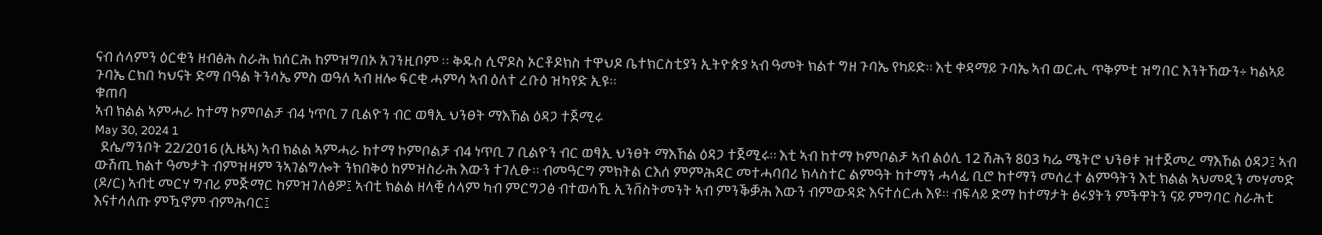ናብ ሰላምን ዕርቂን ዘብፅሕ ስራሕ ክሰርሕ ከምዝግበኦ አገንዚቦም ፡፡ ቅዱስ ሲኖዶስ ኦርቶዶክስ ተዋህዶ ቤተክርስቲያን ኢትዮጵያ ኣብ ዓመት ክልተ ግዘ ጉባኤ የካይድ። እቲ ቀዳማይ ጉባኤ ኣብ ወርሒ ጥቅምቲ ዝግበር እንትኸውን÷ ካልኣይ ጉባኤ ርክበ ካህናት ድማ በዓል ትንሳኤ ምስ ወዓለ ኣብ ዘሎ ፍርቂ ሓምሳ ኣብ ዕለተ ረቡዕ ዝካየድ ኢዩ።
ቁጠባ
ኣብ ክልል ኣምሓራ ከተማ ኮምቦልቻ ብ4 ነጥቢ 7 ቢልዮን ብር ወፃኢ ህንፀት ማእኸል ዕዳጋ ተጀሚሩ
May 30, 2024 1
  ደሴ/ግንቦት 22/2016 (ኢዜኣ) ኣብ ክልል ኣምሓራ ከተማ ኮምቦልቻ ብ4 ነጥቢ 7 ቢልዮን ብር ወፃኢ ህንፀት ማእኸል ዕዳጋ ተጀሚሩ። እቲ ኣብ ከተማ ኮምቦልቻ ኣብ ልዕሊ 12 ሽሕን 803 ካሬ ሜትሮ ህንፀቱ ዝተጀመረ ማእኸል ዕዳጋ፤ ኣብ ውሽጢ ክልተ ዓመታት ብምዝዛም ንኣገልግሎት ንክበቅዕ ከምዝስራሕ እውን ተገሊፁ። ብመዓርግ ምክትል ርእሰ ምምሕዳር መተሓባበሪ ክላስተር ልምዓት ከተማን ሓላፊ ቢሮ ከተማን መሰረተ ልምዓትን እቲ ክልል ኣህመዲን መሃመድ (ዶ/ር) ኣብቲ መርሃ ግብሪ ምጅማር ከምዝገለፅዎ፤ ኣብቲ ክልል ዘላቒ ሰላም ካብ ምርግጋፅ ብተወሳኺ ኢንቨስትመንት ኣብ ምንቕቓሕ እውን ብምውዳድ እናተሰርሐ እዩ። ብፍላይ ድማ ከተማታት ፅሩያትን ምችዋትን ናይ ምግባር ስራሕቲ እናተሳለጡ ምዃኖም ብምሕባር፤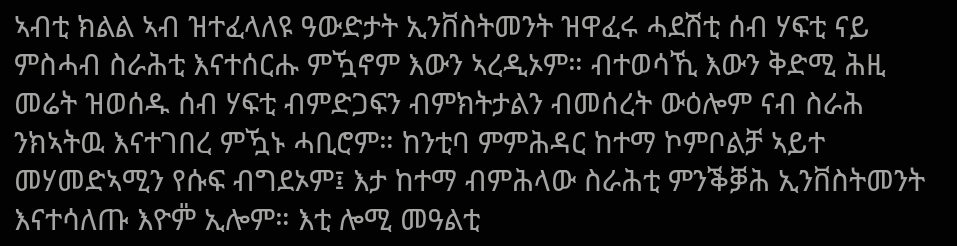ኣብቲ ክልል ኣብ ዝተፈላለዩ ዓውድታት ኢንቨስትመንት ዝዋፈሩ ሓደሽቲ ሰብ ሃፍቲ ናይ ምስሓብ ስራሕቲ እናተሰርሑ ምዃኖም እውን ኣረዲኦም። ብተወሳኺ እውን ቅድሚ ሕዚ መሬት ዝወሰዱ ሰብ ሃፍቲ ብምድጋፍን ብምክትታልን ብመሰረት ውዕሎም ናብ ስራሕ ንክኣትዉ እናተገበረ ምዃኑ ሓቢሮም። ከንቲባ ምምሕዳር ከተማ ኮምቦልቻ ኣይተ መሃመድኣሚን የሱፍ ብግደኦም፤ እታ ከተማ ብምሕላው ስራሕቲ ምንቕቓሕ ኢንቨስትመንት እናተሳለጡ እዮም̎ ኢሎም። እቲ ሎሚ መዓልቲ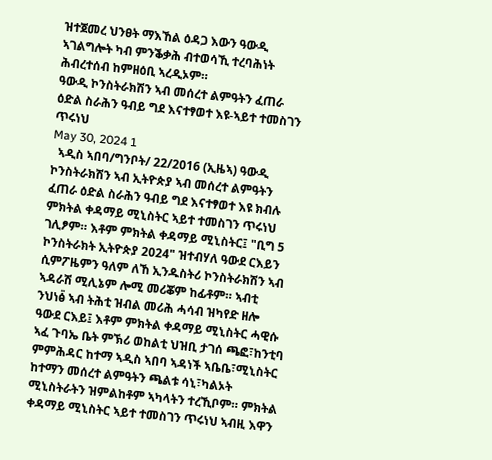ዝተጀመረ ህንፀት ማእኸል ዕዳጋ እውን ዓውዲ ኣገልግሎት ካብ ምንቕቃሕ ብተወሳኺ ተረባሕነት ሕብረተሰብ ከምዘዕቢ ኣረዲኦም።
ዓውዲ ኮንስትራክሽን ኣብ መሰረተ ልምዓትን ፈጠራ ዕድል ስራሕን ዓብይ ግደ እናተፃወተ እዩ-ኣይተ ተመስገን ጥሩነህ
May 30, 2024 1
  ኣዲስ ኣበባ/ግንቦት/ 22/2016 (ኢዜኣ) ዓውዲ ኮንስትራክሽን ኣብ ኢትዮጵያ ኣብ መሰረተ ልምዓትን ፈጠራ ዕድል ስራሕን ዓብይ ግደ እናተፃወተ እዩ ክብሉ ምክትል ቀዳማይ ሚኒስትር ኣይተ ተመስገን ጥሩነህ ገሊፆም። እቶም ምክትል ቀዳማይ ሚኒስትር፤ "ቢግ 5 ኮንስትራክት ኢትዮጵያ 2024" ዝተብሃለ ዓውደ ርእይን ሲምፖዜምን ዓለም ለኸ ኢንዱስትሪ ኮንስትራክሽን ኣብ ኣዳራሽ ሚሊኔም ሎሚ መሪቖም ከፊቶም። ኣብቲ ንህነፅ̎ ኣብ ትሕቲ ዝብል መሪሕ ሓሳብ ዝካየድ ዘሎ ዓውደ ርእይ፤ እቶም ምክትል ቀዳማይ ሚኒስትር ሓዊሱ ኣፈ ጉባኤ ቤት ምኽሪ ወከልቲ ህዝቢ ታገሰ ጫፎ፣ከንቲባ ምምሕዳር ከተማ ኣዲስ ኣበባ ኣዳነች ኣቤቤ፣ሚኒስትር ከተማን መሰረተ ልምዓትን ጫልቱ ሳኒ፣ካልኦት ሚኒስትራትን ዝምልከቶም ኣካላትን ተረኺቦም። ምክትል ቀዳማይ ሚኒስትር ኣይተ ተመስገን ጥሩነህ ኣብዚ እዋን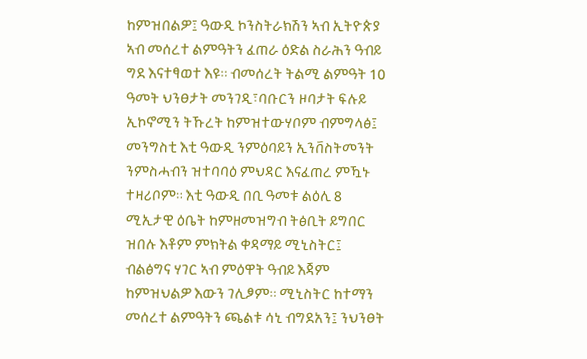ከምዝበልዎ፤ ዓውዲ ኮንስትራክሽን ኣብ ኢትዮጵያ ኣብ መሰረተ ልምዓትን ፈጠራ ዕድል ስራሕን ዓብይ ግደ እናተፃወተ እዩ። ብመሰረት ትልሚ ልምዓት 10 ዓመት ህንፀታት መንገዲ፣ባቡርን ዞባታት ፍሉይ ኢኮኖሚን ትኹረት ከምዝተውሃቦም ብምግላፅ፤ መንግስቲ እቲ ዓውዲ ንምዕባይን ኢንቨስትመንት ንምስሓብን ዝተባባዕ ምህዳር እናፈጠረ ምዃኑ ተዛሪቦም። እቲ ዓውዲ በቢ ዓመቱ ልዕሊ 8 ሚኢታዊ ዕቤት ከምዘመዝግብ ትፅቢት ይግበር ዝበሉ እቶም ምክትል ቀዳማይ ሚኒስትር፤ ብልፅግና ሃገር ኣብ ምዕዋት ዓብይ እጃም ከምዝህልዎ እውን ገሊፆም። ሚኒስትር ከተማን መሰረተ ልምዓትን ጫልቱ ሳኒ ብግደአን፤ ንህንፀት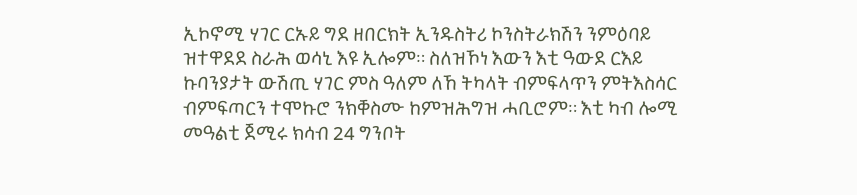ኢኮኖሚ ሃገር ርኡይ ግደ ዘበርክት ኢንዱስትሪ ኮንስትራክሽን ንምዕባይ ዝተዋደደ ስራሕ ወሳኒ እዩ ኢሎም። ስለዝኾነ እውን እቲ ዓውደ ርእይ ኩባንያታት ውሽጢ ሃገር ምስ ዓለም ለኸ ትካላት ብምፍላጥን ምትእስሳር ብምፍጣርን ተሞኩሮ ንክቐስሙ ከምዝሕግዝ ሓቢሮም። እቲ ካብ ሎሚ መዓልቲ ጀሚሩ ክሳብ 24 ግንቦት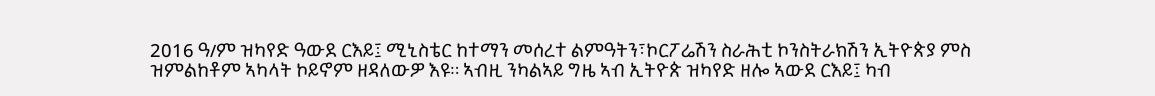2016 ዓ/ም ዝካየድ ዓውደ ርእይ፤ ሚኒስቴር ከተማን መሰረተ ልምዓትን፣ኮርፖሬሽን ስራሕቲ ኮንስትራክሽን ኢትዮጵያ ምስ ዝምልከቶም ኣካላት ኮይኖም ዘዳለውዎ እዩ። ኣብዚ ንካልኣይ ግዜ ኣብ ኢትዮጵ ዝካየድ ዘሎ ኣውደ ርእይ፤ ካብ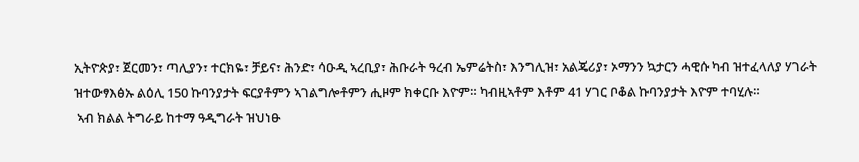ኢትዮጵያ፣ ጀርመን፣ ጣሊያን፣ ተርክዬ፣ ቻይና፣ ሕንድ፣ ሳዑዲ ኣረቢያ፣ ሕቡራት ዓረብ ኤምሬትስ፣ እንግሊዝ፣ አልጄሪያ፣ ኦማንን ኳታርን ሓዊሱ ካብ ዝተፈላለያ ሃገራት ዝተውፃእፅኡ ልዕሊ 150 ኩባንያታት ፍርያቶምን ኣገልግሎቶምን ሒዞም ክቀርቡ እዮም። ካብዚኣቶም እቶም 41 ሃገር ቦቆል ኩባንያታት እዮም ተባሂሉ።
 ኣብ ክልል ትግራይ ከተማ ዓዲግራት ዝህነፁ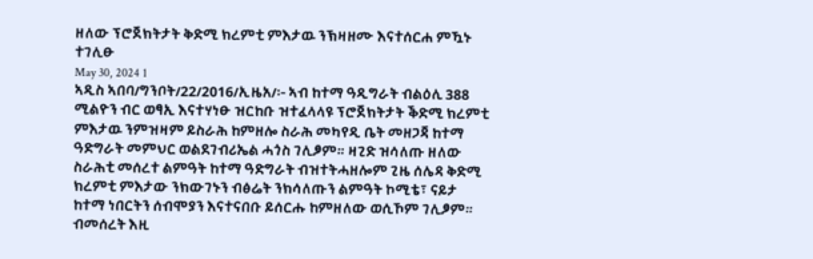ዘለው ፕሮጀክትታት ቅድሚ ክረምቲ ምእታዉ ንኽዛዘሙ እናተሰርሐ ምዃኑ ተገሊፁ
May 30, 2024 1
ኣዲስ ኣበባ/ግንቦት/22/2016/ኢዜአ/፡- ኣብ ከተማ ዓዲግራት ብልዕሊ 388 ሚልዮን ብር ወፃኢ እናተሃነፁ ዝርከቡ ዝተፈላላዩ ፕሮጀክትታት ቕድሚ ክረምቲ ምእታዉ ንምዝዛም ይስራሕ ከምዘሎ ስራሕ መካየዲ ቤት መዘጋጃ ከተማ ዓድግራት መምህር ወልደገብሪኤል ሓጎስ ገሊፆም። ዛጊድ ዝሳለጡ ዘለው ስራሕቲ መሰረተ ልምዓት ከተማ ዓድግራት ብዝተትሓዘሎም ጊዜ ሰሌዳ ቅድሚ ክረምቲ ምእታው ንክውገኑን ብፅሬት ንክሳለጡን ልምዓት ኮሚቴ፣ ናይታ ከተማ ነበርትን ሰብሞያን እናተናበቡ ይሰርሑ ከምዘለው ወሲኾም ገሊፆም። ብመሰረት እዚ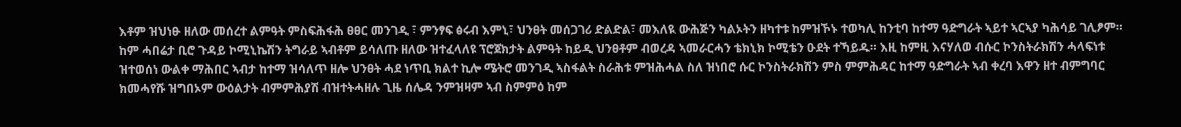እቶም ዝህነፁ ዘለው መሰረተ ልምዓት ምስፍሕፋሕ ፀፀር መንገዲ ፣ ምንፃፍ ፅሩብ እምኒ፣ ህንፀት መሰጋገሪ ድልድል፣ መእለዪ ውሕጅን ካልኦትን ዘካተቱ ከምዝኾኑ ተወካሊ ከንቲባ ከተማ ዓድግራት ኣይተ ኣርኣያ ካሕሳይ ገሊፆም። ከም ሓበሬታ ቢሮ ጉዳይ ኮሚኒኬሽን ትግራይ ኣብቶም ይሳለጡ ዘለው ዝተፈላለዩ ፕሮጀክታት ልምዓት ከይዲ ህንፀቶም ብወረዳ ኣመራርሓን ቴክኒክ ኮሚቴን ዑደት ተኻይዱ። እዚ ከምዚ እናሃለወ ብሱር ኮንስትራክሽን ሓላፍነቱ ዝተወሰነ ውልቀ ማሕበር ኣብታ ከተማ ዝሳለጥ ዘሎ ህንፀት ሓደ ነጥቢ ክልተ ኪሎ ሜትሮ መንገዲ ኣስፋልት ስራሕቱ ምዝሕሓል ስለ ዝነበሮ ሱር ኮንስትራክሽን ምስ ምምሕዳር ከተማ ዓድግራት ኣብ ቀረባ እዋን ዘተ ብምግባር ክመሓየሹ ዝግበኦም ውዕልታት ብምምሕያሽ ብዝተትሓዘሉ ጊዜ ሰሌዳ ንምዝዛም ኣብ ስምምዕ ከም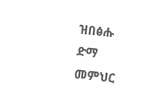ዝበፅሑ ድማ መምህር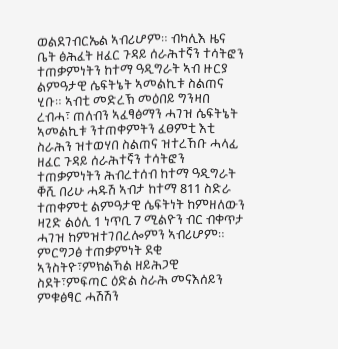ወልደገብርኤል ኣብሪሆም። ብካሊእ ዜና ቤት ፅሕፈት ዘፈር ጉዳይ ሰራሕተኛን ተሳትፎን ተጠቃምነትን ከተማ ዓዲግራት ኣብ ዙርያ ልምዓታዊ ሴፍትኔት ኣመልኪቱ ስልጠና ሂቡ። ኣብቲ መድረኽ መዕበይ ግንዛበ ረብሓ፣ ጠለብን ኣፈፃፅማን ሓገዝ ሴፍትኔት ኣመልኪቱ ንተጠቀምትን ፈፀምቲ እቲ ስራሕን ዝተወሃበ ስልጠና ዝተረኸቡ ሓላፊ ዘፈር ጉዳይ ሰራሕተኛን ተሳትፎን ተጠቃምነትን ሕብረተሰብ ከተማ ዓዲግራት ቐሺ በሪሁ ሓዱሽ ኣብታ ከተማ 811 ስድራ ተጠቀምቲ ልምዓታዊ ሴፍትነት ከምዘለውን ዛጊድ ልዕሊ 1 ነጥቢ 7 ሚልዮን ብር ብቀጥታ ሓገዝ ከምዝተገበረሎምን ኣብሪሆም። ምርግጋፅ ተጠቃምነት ደቂ ኣንስትዮ፣ምክልኻል ዘይሕጋዊ ስደት፣ምፍጣር ዕድል ስራሕ መናእሰይን ምቁፅፃር ሓሽሽን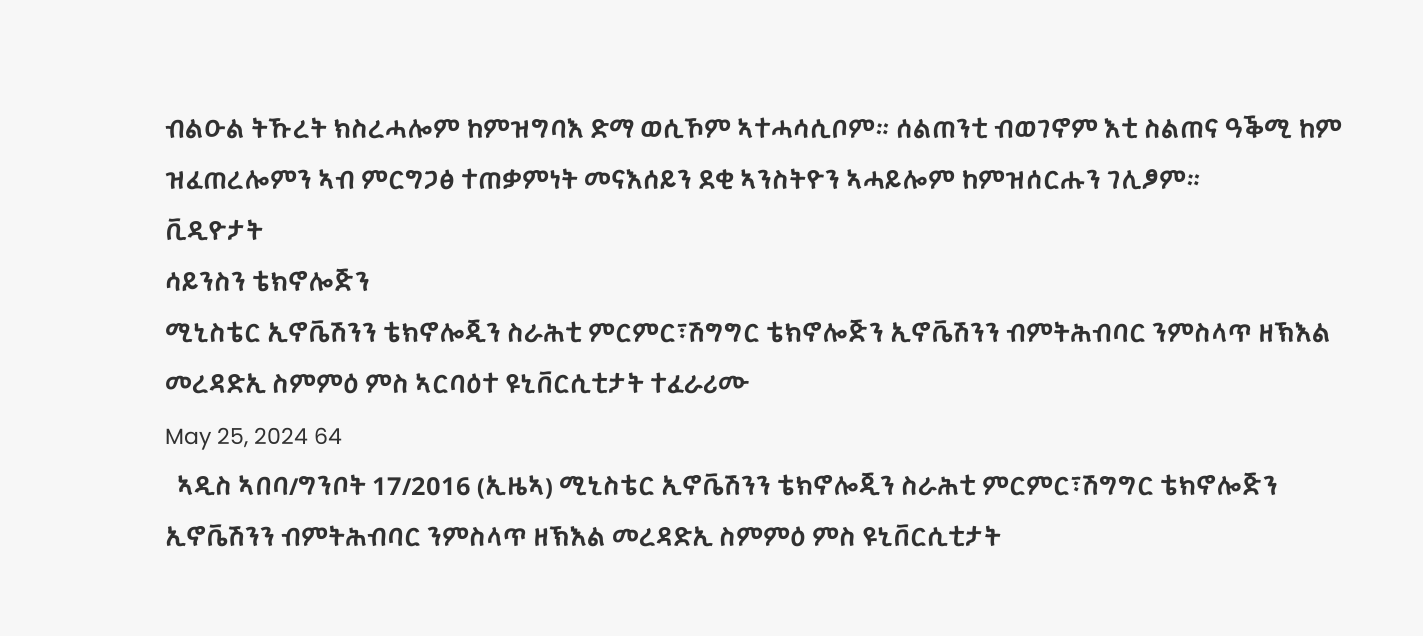ብልዑል ትኹረት ክስረሓሎም ከምዝግባእ ድማ ወሲኾም ኣተሓሳሲቦም። ሰልጠንቲ ብወገኖም እቲ ስልጠና ዓቕሚ ከም ዝፈጠረሎምን ኣብ ምርግጋፅ ተጠቃምነት መናእሰይን ደቂ ኣንስትዮን ኣሓይሎም ከምዝሰርሑን ገሊፆም።
ቪዲዮታት
ሳይንስን ቴክኖሎጅን
ሚኒስቴር ኢኖቬሽንን ቴክኖሎጂን ስራሕቲ ምርምር፣ሽግግር ቴክኖሎጅን ኢኖቬሽንን ብምትሕብባር ንምስላጥ ዘኽእል መረዳድኢ ስምምዕ ምስ ኣርባዕተ ዩኒቨርሲቲታት ተፈራሪሙ
May 25, 2024 64
  ኣዲስ ኣበባ/ግንቦት 17/2016 (ኢዜኣ) ሚኒስቴር ኢኖቬሽንን ቴክኖሎጂን ስራሕቲ ምርምር፣ሽግግር ቴክኖሎጅን ኢኖቬሽንን ብምትሕብባር ንምስላጥ ዘኽእል መረዳድኢ ስምምዕ ምስ ዩኒቨርሲቲታት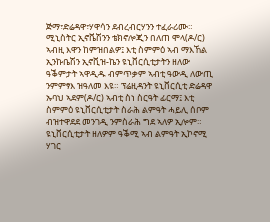ጅማ፣ድሬዳዋ፣ሃዋሳን ደብረብርሃንን ተፈራሪሙ። ሚኒስትር ኢኖቬሽንን ቴክኖሎጂን በለጠ ሞላ(ዶ/ር) ኣብዚ እዋን ከምዝበልዎ፤ እቲ ስምምዕ ኣብ ማእኸል ኢንኩቤሽን ኢኖቪዝ-ኬን ዩኒቨርሲቲታትን ዘለው ዓቕምታት ኣዋዲዱ ብምጥቃም ኣብቲ ዓውዲ ለውጢ ንምምፃእ ዝዓለመ እዩ። ፕሬዚዳንት ዩኒቨርሲቲ ድሬዳዋ ኡባህ ኣደም(ዶ/ር) ኣብቲ ስነ ስርዓት ፊርማ፤ እቲ ስምምዕ ዩኒቨርሲቲታት ስራሕ ልምዓት ሓይሊ ሰቦም ብዝተዋደደ መንገዲ ንምስራሕ ግደ ኣለዎ ኢሎም። ዩኒቨርሲቲታት ዘለዎም ዓቕሚ ኣብ ልምዓት ኢኮኖሚ ሃገር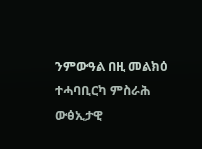ንምውዓል በዚ መልክዕ ተሓባቢርካ ምስራሕ ውፅኢታዊ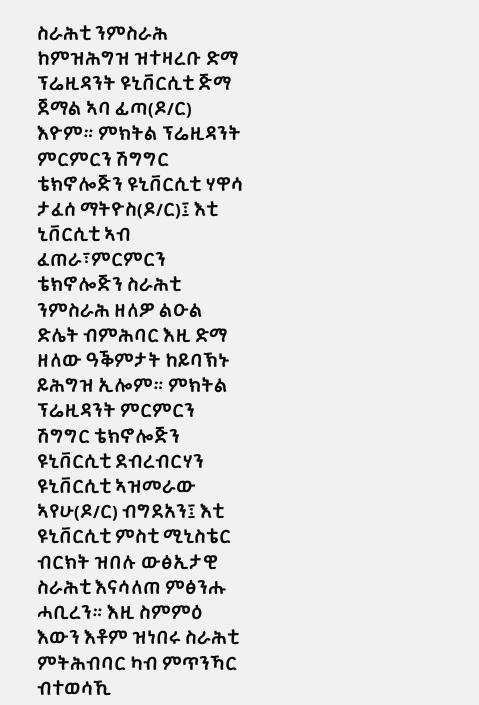ስራሕቲ ንምስራሕ ከምዝሕግዝ ዝተዛረቡ ድማ ፕሬዚዳንት ዩኒቨርሲቲ ጅማ ጀማል ኣባ ፊጣ(ዶ/ር) እዮም። ምክትል ፕሬዚዳንት ምርምርን ሽግግር ቴክኖሎጅን ዩኒቨርሲቲ ሃዋሳ ታፈሰ ማትዮስ(ዶ/ር)፤ እቲ ኒቨርሲቲ ኣብ ፈጠራ፣ምርምርን ቴክኖሎጅን ስራሕቲ ንምስራሕ ዘለዎ ልዑል ድሌት ብምሕባር እዚ ድማ ዘለው ዓቕምታት ከይባኽኑ ይሕግዝ ኢሎም። ምክትል ፕሬዚዳንት ምርምርን ሽግግር ቴክኖሎጅን ዩኒቨርሲቲ ደብረብርሃን ዩኒቨርሲቲ ኣዝመራው ኣየሁ(ዶ/ር) ብግደአን፤ እቲ ዩኒቨርሲቲ ምስቲ ሚኒስቴር ብርክት ዝበሉ ውፅኢታዊ ስራሕቲ እናሳለጠ ምፅንሑ ሓቢረን። እዚ ስምምዕ እውን እቶም ዝነበሩ ስራሕቲ ምትሕብባር ካብ ምጥንኻር ብተወሳኺ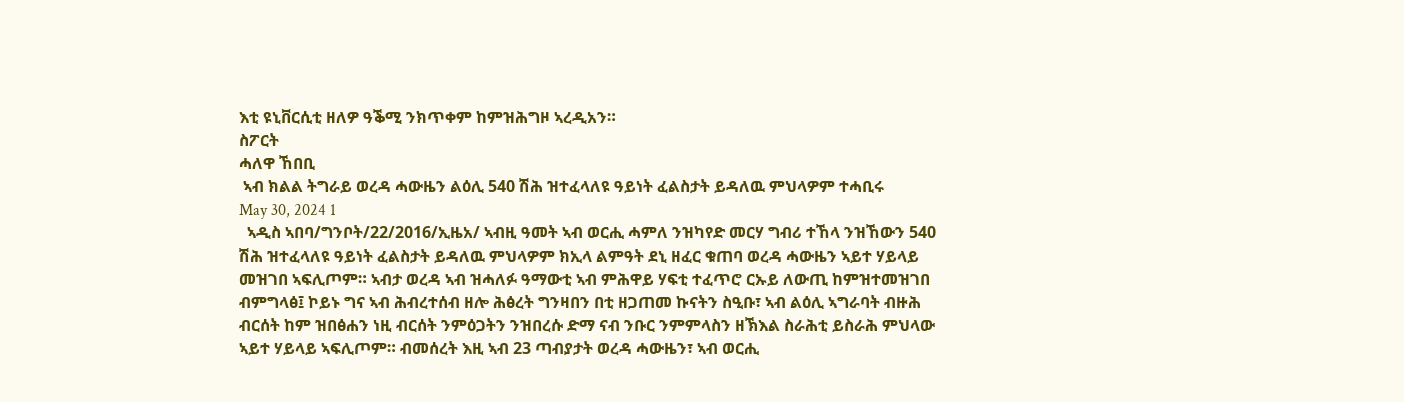እቲ ዩኒቨርሲቲ ዘለዎ ዓቕሚ ንክጥቀም ከምዝሕግዞ ኣረዲአን።
ስፖርት
ሓለዋ ኸበቢ
 ኣብ ክልል ትግራይ ወረዳ ሓውዜን ልዕሊ 540 ሽሕ ዝተፈላለዩ ዓይነት ፈልስታት ይዳለዉ ምህላዎም ተሓቢሩ
May 30, 2024 1
  ኣዲስ ኣበባ/ግንቦት/22/2016/ኢዜአ/ ኣብዚ ዓመት ኣብ ወርሒ ሓምለ ንዝካየድ መርሃ ግብሪ ተኸላ ንዝኸውን 540 ሽሕ ዝተፈላለዩ ዓይነት ፈልስታት ይዳለዉ ምህላዎም ክኢላ ልምዓት ደኒ ዘፈር ቁጠባ ወረዳ ሓውዜን ኣይተ ሃይላይ መዝገበ ኣፍሊጦም። ኣብታ ወረዳ ኣብ ዝሓለፉ ዓማውቲ ኣብ ምሕዋይ ሃፍቲ ተፈጥሮ ርኡይ ለውጢ ከምዝተመዝገበ ብምግላፅ፤ ኮይኑ ግና ኣብ ሕብረተሰብ ዘሎ ሕፅረት ግንዛበን በቲ ዘጋጠመ ኩናትን ስዒቡ፣ ኣብ ልዕሊ ኣግራባት ብዙሕ ብርሰት ከም ዝበፅሐን ነዚ ብርሰት ንምዕጋትን ንዝበረሱ ድማ ናብ ንቡር ንምምላስን ዘኽእል ስራሕቲ ይስራሕ ምህላው ኣይተ ሃይላይ ኣፍሊጦም። ብመሰረት እዚ ኣብ 23 ጣብያታት ወረዳ ሓውዜን፣ ኣብ ወርሒ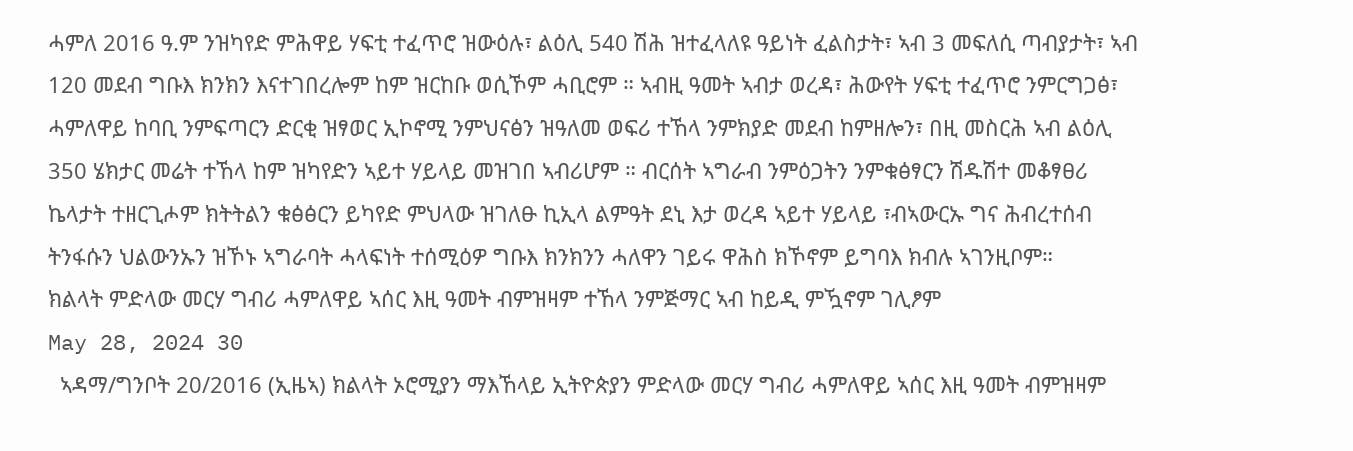ሓምለ 2016 ዓ.ም ንዝካየድ ምሕዋይ ሃፍቲ ተፈጥሮ ዝውዕሉ፣ ልዕሊ 540 ሽሕ ዝተፈላለዩ ዓይነት ፈልስታት፣ ኣብ 3 መፍለሲ ጣብያታት፣ ኣብ 120 መደብ ግቡእ ክንክን እናተገበረሎም ከም ዝርከቡ ወሲኾም ሓቢሮም ። ኣብዚ ዓመት ኣብታ ወረዳ፣ ሕውየት ሃፍቲ ተፈጥሮ ንምርግጋፅ፣ ሓምለዋይ ከባቢ ንምፍጣርን ድርቂ ዝፃወር ኢኮኖሚ ንምህናፅን ዝዓለመ ወፍሪ ተኸላ ንምክያድ መደብ ከምዘሎን፣ በዚ መስርሕ ኣብ ልዕሊ 350 ሄክታር መሬት ተኸላ ከም ዝካየድን ኣይተ ሃይላይ መዝገበ ኣብሪሆም ። ብርሰት ኣግራብ ንምዕጋትን ንምቁፅፃርን ሽዱሽተ መቆፃፀሪ ኬላታት ተዘርጊሖም ክትትልን ቁፅፅርን ይካየድ ምህላው ዝገለፁ ኪኢላ ልምዓት ደኒ እታ ወረዳ ኣይተ ሃይላይ ፣ብኣውርኡ ግና ሕብረተሰብ ትንፋሱን ህልውንኡን ዝኾኑ ኣግራባት ሓላፍነት ተሰሚዕዎ ግቡእ ክንክንን ሓለዋን ገይሩ ዋሕስ ክኾኖም ይግባእ ክብሉ ኣገንዚቦም።
ክልላት ምድላው መርሃ ግብሪ ሓምለዋይ ኣሰር እዚ ዓመት ብምዝዛም ተኸላ ንምጅማር ኣብ ከይዲ ምዃኖም ገሊፆም
May 28, 2024 30
  ኣዳማ/ግንቦት 20/2016 (ኢዜኣ) ክልላት ኦሮሚያን ማእኸላይ ኢትዮጵያን ምድላው መርሃ ግብሪ ሓምለዋይ ኣሰር እዚ ዓመት ብምዝዛም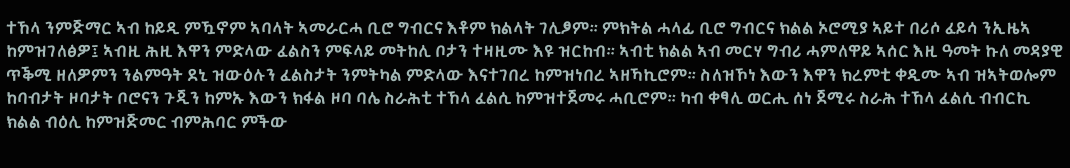ተኸላ ንምጅማር ኣብ ከይዲ ምዃኖም ኣባላት ኣመራርሓ ቢሮ ግብርና እቶም ክልላት ገሊፆም። ምክትል ሓላፊ ቢሮ ግብርና ክልል ኦሮሚያ ኣይተ በሪሶ ፈይሳ ንኢዜኣ ከምዝገለፅዎ፤ ኣብዚ ሕዚ እዋን ምድላው ፈልስን ምፍላይ መትከሊ ቦታን ተዛዚሙ እዩ ዝርከብ። ኣብቲ ክልል ኣብ መርሃ ግብሪ ሓምለዋይ ኣሰር እዚ ዓመት ኩለ መዳያዊ ጥቕሚ ዘለዎምን ንልምዓት ደኒ ዝውዕሉን ፈልስታት ንምትካል ምድላው እናተገበረ ከምዝነበረ ኣዘኻኪሮም። ስለዝኾነ እውን እዋን ክረምቲ ቀዲሙ ኣብ ዝኣትወሎም ከባብታት ዞባታት ቦሮናን ጉጂን ከምኡ እውን ክፋል ዞባ ባሌ ስራሕቲ ተኸላ ፈልሲ ከምዝተጀመሩ ሓቢሮም። ካብ ቀፃሊ ወርሒ ሰነ ጀሚሩ ስራሕ ተኸላ ፈልሲ ብብርኪ ክልል ብዕሊ ከምዝጅመር ብምሕባር ምችው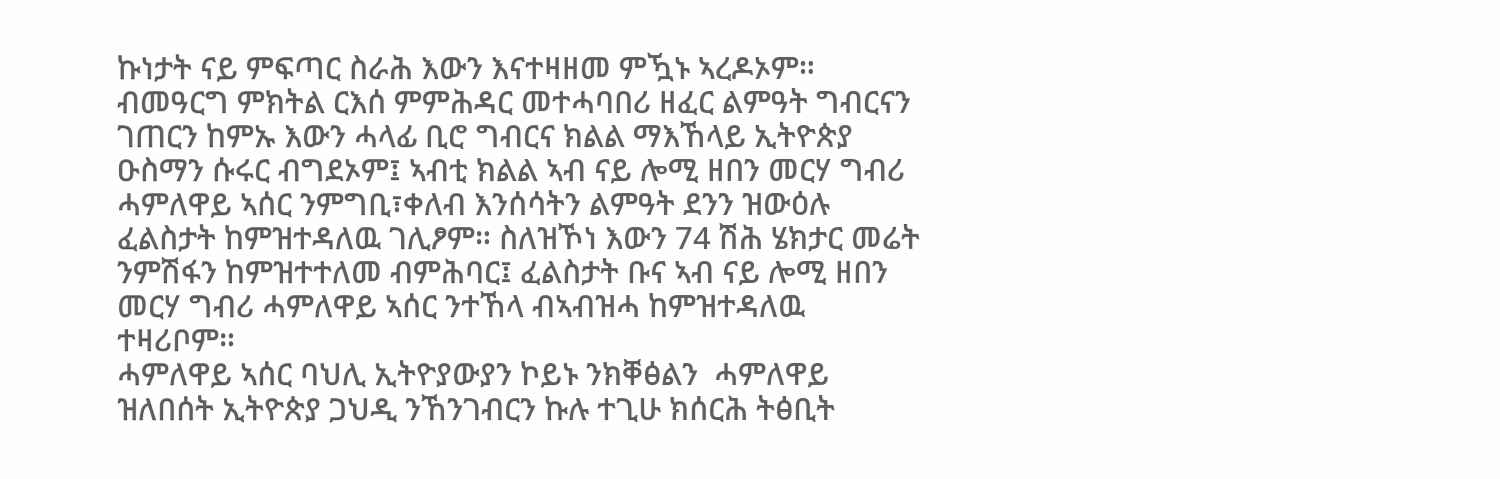ኩነታት ናይ ምፍጣር ስራሕ እውን እናተዛዘመ ምዃኑ ኣረዶኦም። ብመዓርግ ምክትል ርእሰ ምምሕዳር መተሓባበሪ ዘፈር ልምዓት ግብርናን ገጠርን ከምኡ እውን ሓላፊ ቢሮ ግብርና ክልል ማእኸላይ ኢትዮጵያ ዑስማን ሱሩር ብግደኦም፤ ኣብቲ ክልል ኣብ ናይ ሎሚ ዘበን መርሃ ግብሪ ሓምለዋይ ኣሰር ንምግቢ፣ቀለብ እንሰሳትን ልምዓት ደንን ዝውዕሉ ፈልስታት ከምዝተዳለዉ ገሊፆም። ስለዝኾነ እውን 74 ሽሕ ሄክታር መሬት ንምሽፋን ከምዝተተለመ ብምሕባር፤ ፈልስታት ቡና ኣብ ናይ ሎሚ ዘበን መርሃ ግብሪ ሓምለዋይ ኣሰር ንተኸላ ብኣብዝሓ ከምዝተዳለዉ ተዛሪቦም።
ሓምለዋይ ኣሰር ባህሊ ኢትዮያውያን ኮይኑ ንክቐፅልን  ሓምለዋይ ዝለበሰት ኢትዮጵያ ጋህዲ ንኸንገብርን ኩሉ ተጊሁ ክሰርሕ ትፅቢት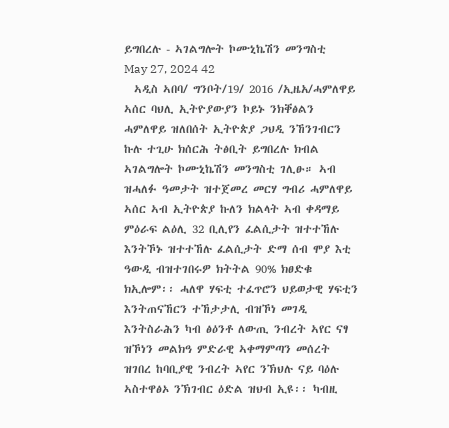ይግበረሉ - ኣገልግሎት ኮሙኒኬሽን መንግስቲ
May 27, 2024 42
  ኣዲስ ኣበባ/ ግንቦት/19/ 2016 /ኢዜአ/ሓምለዋይ ኣሰር ባህሊ ኢትዮያውያን ኮይኑ ንክቐፅልን ሓምለዋይ ዝለበሰት ኢትዮጵያ ጋህዲ ንኸንገብርን ኩሉ ተጊሁ ክሰርሕ ትፅቢት ይግበረሉ ክብል ኣገልግሎት ኮሙኒኬሽን መንግስቲ ገሊፁ። ኣብ ዝሓለፉ ዓመታት ዝተጀመረ መርሃ ግብሪ ሓምለዋይ ኣሰር ኣብ ኢትዮጵያ ኩለን ክልላት ኣብ ቀዳማይ ምዕራፍ ልዕሊ 32 ቢሊየን ፈልሲታት ዝተተኸሉ እንትኾኑ ዝተተኸሉ ፈልሲታት ድማ ሰብ ሞያ እቲ ዓውዲ ብዝተገበሩዎ ክትትል 90% ክፀድቁ ክኢሎም፡፡ ሓለዋ ሃፍቲ ተፈጥሮን ህይወታዊ ሃፍቲን እንትጠናኸርን ተኸታታሊ ብዝኾነ መገዲ እንትስራሕን ካብ ፅዕንቶ ለውጢ ንብረት ኣየር ናፃ ዝኾነን መልክዓ ምድራዊ ኣቀማምጣን መሰረት ዝገበረ ከባቢያዊ ንብረት ኣየር ንኽህሉ ናይ ባዕሉ ኣስተዋፅኦ ንኽገብር ዕድል ዝህብ ኢዩ፡፡ ካብዚ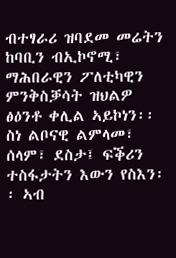ብተፃራሪ ዝባደመ መሬትን ከባቢን ብኢኮኖሚ፣ ማሕበራዊን ፖለቲካዊን ምንቅስቓሳት ዝህልዎ ፅዕንቶ ቀሊል ኣይኮነን፡፡ ስነ ልቦናዊ ልምላመ፣ ሰላም፣ ደስታ፤ ፍቕሪን ተስፋታትን እውን የስእን፡፡ ኣብ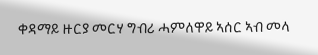ቀዳማይ ዙርያ መርሃ ግብሪ ሓምለዋይ ኣሰር ኣብ መላ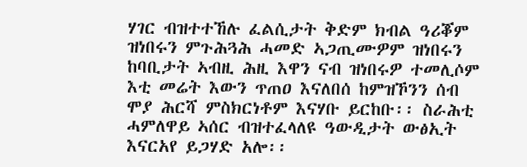ሃገር ብዝተተኸሉ ፈልሲታት ቅድም ክብል ዓሪቖም ዝነበሩን ምጉሕጓሕ ሓመድ ኣጋጢሙዎም ዝነበሩን ከባቢታት ኣብዚ ሕዚ እዋን ናብ ዝነበሩዎ ተመሊሶም እቲ መሬት እውን ጥጠዐ እናለበሰ ከምዝኾንን ሰብ ሞያ ሕርሻ ምስክርነቶም እናሃቡ ይርከቡ፡፡ ስራሕቲ ሓምለዋይ ኣሰር ብዝተፈላለዩ ዓውዲታት ውፅኢት እናርአየ ይጋሃድ አሎ፡፡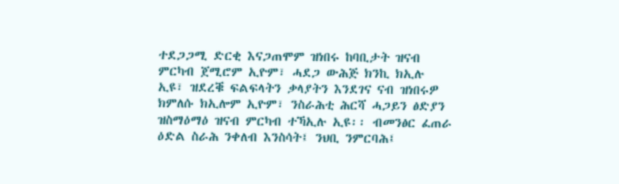ተደጋጋሚ ድርቂ እናጋጠሞም ዝነበሩ ከባቢታት ዝናብ ምርካብ ጀሚሮም ኢዮም፣ ሓደጋ ውሕጅ ክንኪ ክኢሉ ኢዩ፣ ዝደረቑ ፍልፍላትን ቃላያትን እንደገና ናብ ዝነበሩዎ ክምለሱ ክኢሎም ኢዮም፣ ንስራሕቲ ሕርሻ ሓጋይን ፅድያን ዝስማዕማዕ ዝናብ ምርካብ ተኻኢሉ ኢዩ፡፡ ብመንፅር ፈጠራ ዕድል ስራሕ ንቀለብ እንስሳት፤ ንህቢ ንምርባሕ፤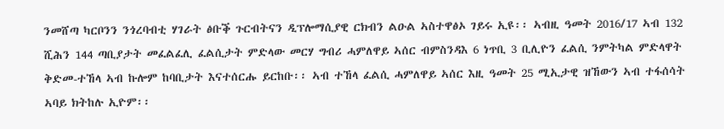ንመሸጣ ካርቦንን ንጎረባብቲ ሃገራት ፅቡቕ ጉርብትናን ዲፕሎማሲያዊ ርክብን ልዑል ኣስተዋፅኦ ገይሩ ኢዩ፡፡ ኣብዚ ዓመት 2016/17 ኣብ 132 ሺሕን 144 ጣቢያታት መፈልፈሊ ፈልሲታት ምድላው መርሃ ግብሪ ሓምለዋይ ኣሰር ብምስንዳእ 6 ነጥቢ 3 ቢሊዮን ፈልሲ ንምትካል ምድላዋት ቅድመ-ተኸላ ኣብ ኩሎም ከባቢታት እናተሰርሑ ይርከቡ፡፡ ኣብ ተኸላ ፈልሲ ሓምለዋይ ኣሰር እዚ ዓመት 25 ሚኢታዊ ዝኸውን ኣብ ተፋሰሳት ኣባይ ክትከሉ ኢዮም፡፡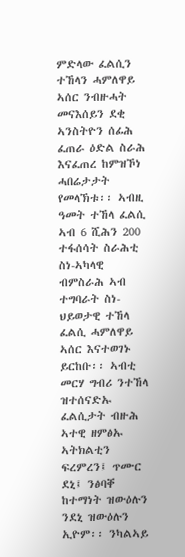ምድላው ፈልሲን ተኸላን ሓምለዋይ ኣሰር ንብዙሓት መናእሰይን ደቂ ኣንስትዮን ሰፊሕ ፈጠራ ዕድል ስራሕ እናፈጠረ ከምዝኾነ ሓበሬታታት የመላኽቱ፡፡ ኣብዚ ዓመት ተኸላ ፈልሲ ኣብ 6 ሺሕን 200 ተፋሰሳት ስራሕቲ ስነ-ኣካላዊ ብምስራሕ ኣብ ተግባራት ስነ-ህይወታዊ ተኸላ ፈልሲ ሓምለዋይ ኣሰር እናተወገኑ ይርከቡ፡፡ ኣብቲ መርሃ ግብሪ ንተኸላ ዝተሰናድኡ ፈልሲታት ብዙሕ ኣተዊ ዘምፅኡ ኣትክልቲን ፍረምረን፤ ጥሙር ደኒ፤ ንፅባቐ ከተማነት ዝውዕሉን ንደኒ ዝውዕሉን ኢዮም፡፡ ንካልኣይ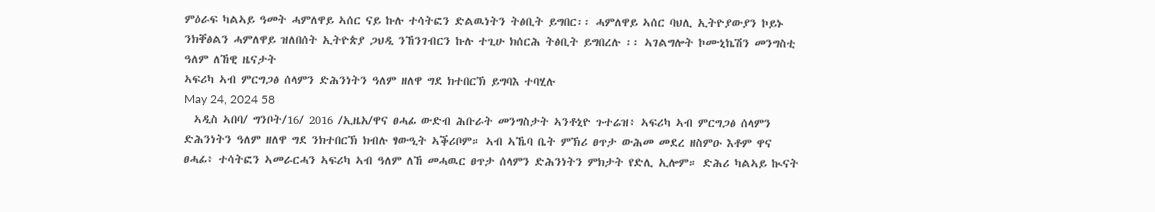ምዕራፍ ካልኣይ ዓመት ሓምለዋይ ኣሰር ናይ ኩሉ ተሳትፎን ድልዉነትን ትፅቢት ይግበር፡፡ ሓምለዋይ ኣሰር ባህሊ ኢትዮያውያን ኮይኑ ንክቐፅልን ሓምለዋይ ዝለበሰት ኢትዮጵያ ጋህዲ ንኸንገብርን ኩሉ ተጊሁ ክሰርሕ ትፅቢት ይግበረሉ ፡፡ ኣገልግሎት ኮሙኒኬሽን መንግስቲ
ዓለም ለኸዊ ዜናታት
ኣፍሪካ ኣብ ምርግጋፅ ሰላምን ድሕንነትን ዓለም ዘለዋ ግደ ክተበርኽ ይግባእ ተባሂሉ
May 24, 2024 58
  ኣዲስ ኣበባ/ ግንቦት/16/ 2016 /ኢዜአ/ዋና ፀሓፊ ውድብ ሕቡራት መንግስታት ኣንቶኒዮ ጉተሬዝ፥ ኣፍሪካ ኣብ ምርግጋፅ ሰላምን ድሕንነትን ዓለም ዘለዋ ግደ ንክተበርኽ ክብሉ ፃውዒት ኣቕሪቦም። ኣብ ኣኼባ ቤት ምኽሪ ፀጥታ ውሕመ መደረ ዘስምዑ እቶም ዋና ፀሓፊ፥ ተሳትፎን ኣመራርሓን ኣፍሪካ ኣብ ዓለም ለኸ መሓዉር ፀጥታ ሰላምን ድሕንነትን ምክታት የድሊ ኢሎም። ድሕሪ ካልኣይ ኲናት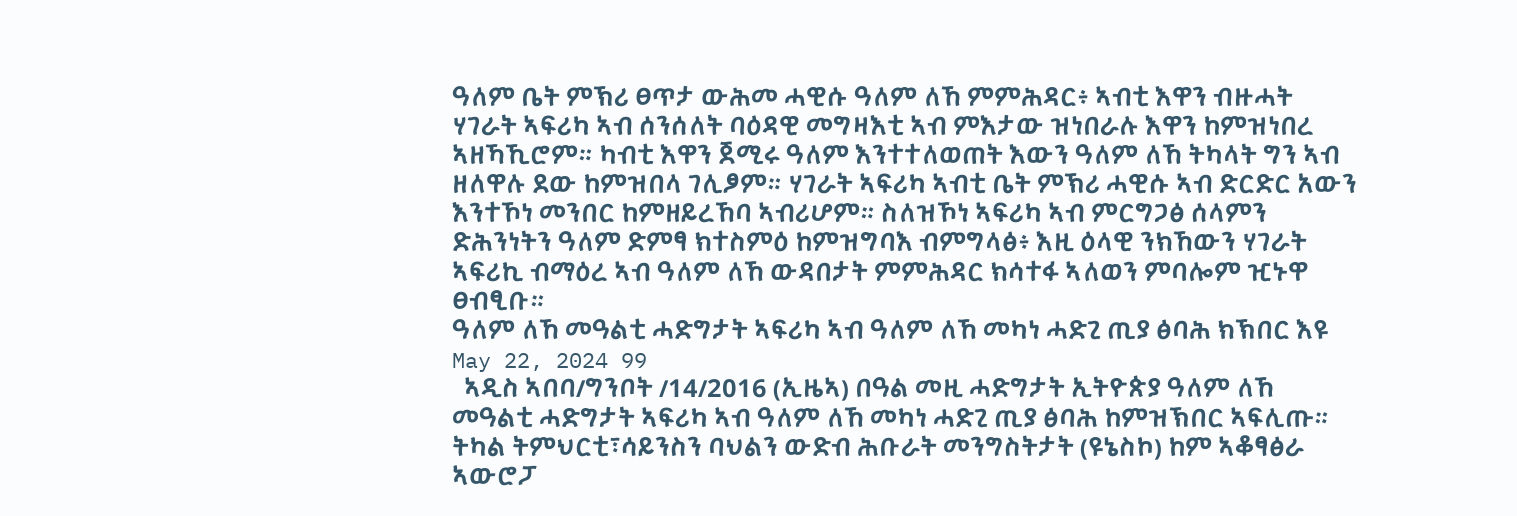ዓለም ቤት ምኽሪ ፀጥታ ውሕመ ሓዊሱ ዓለም ለኸ ምምሕዳር፥ ኣብቲ እዋን ብዙሓት ሃገራት ኣፍሪካ ኣብ ሰንሰለት ባዕዳዊ መግዛእቲ ኣብ ምእታው ዝነበራሉ እዋን ከምዝነበረ ኣዘኻኺሮም። ካብቲ እዋን ጀሚሩ ዓለም እንተተለወጠት እውን ዓለም ለኸ ትካላት ግን ኣብ ዘለዋሉ ደው ከምዝበላ ገሊፆም። ሃገራት ኣፍሪካ ኣብቲ ቤት ምኽሪ ሓዊሱ ኣብ ድርድር አውን እንተኾነ መንበር ከምዘይረኸባ ኣብሪሆም። ስለዝኾነ ኣፍሪካ ኣብ ምርግጋፅ ሰላምን ድሕንነትን ዓለም ድምፃ ክተስምዕ ከምዝግባእ ብምግላፅ፥ እዚ ዕላዊ ንክኸውን ሃገራት ኣፍሪኪ ብማዕረ ኣብ ዓለም ለኸ ውዳበታት ምምሕዳር ክሳተፋ ኣለወን ምባሎም ዢኑዋ ፀብፂቡ።
ዓለም ለኸ መዓልቲ ሓድግታት ኣፍሪካ ኣብ ዓለም ለኸ መካነ ሓድጊ ጢያ ፅባሕ ክኽበር እዩ
May 22, 2024 99
  ኣዲስ ኣበባ/ግንቦት /14/2016 (ኢዜኣ) በዓል መዚ ሓድግታት ኢትዮጵያ ዓለም ለኸ መዓልቲ ሓድግታት ኣፍሪካ ኣብ ዓለም ለኸ መካነ ሓድጊ ጢያ ፅባሕ ከምዝኽበር ኣፍሊጡ። ትካል ትምህርቲ፣ሳይንስን ባህልን ውድብ ሕቡራት መንግስትታት (ዩኔስኮ) ከም ኣቆፃፅራ ኣውሮፓ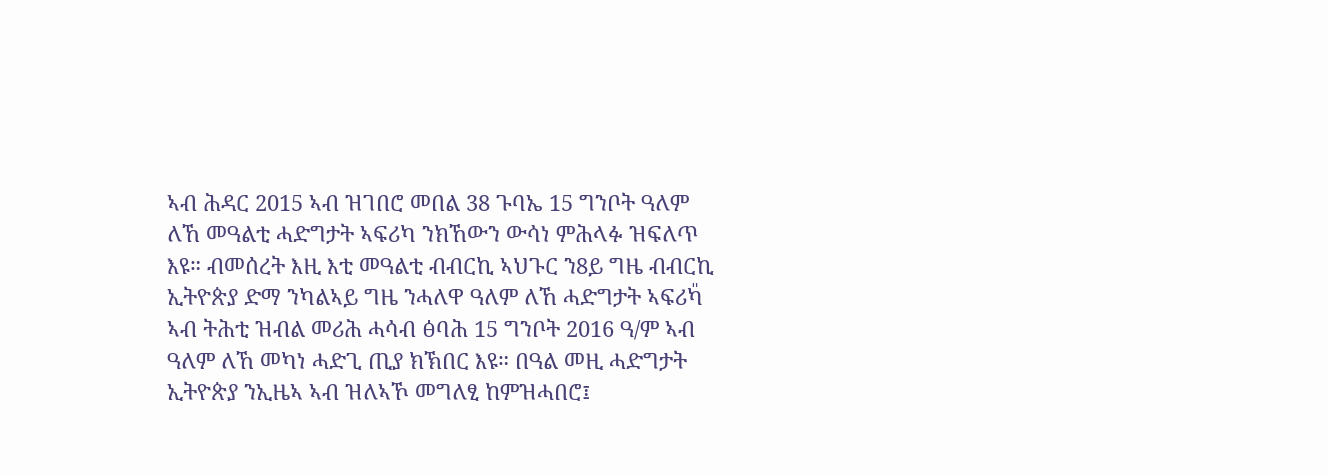ኣብ ሕዳር 2015 ኣብ ዝገበሮ መበል 38 ጉባኤ 15 ግንቦት ዓለም ለኸ መዓልቲ ሓድግታት ኣፍሪካ ንክኸውን ውሳነ ምሕላፉ ዝፍለጥ እዩ። ብመሰረት እዚ እቲ መዓልቲ ብብርኪ ኣህጉር ን8ይ ግዜ ብብርኪ ኢትዮጵያ ድማ ንካልኣይ ግዜ ንሓለዋ ዓለም ለኸ ሓድግታት ኣፍሪካ̎ ኣብ ትሕቲ ዝብል መሪሕ ሓሳብ ፅባሕ 15 ግንቦት 2016 ዓ/ም ኣብ ዓለም ለኸ መካነ ሓድጊ ጢያ ክኽበር እዩ። በዓል መዚ ሓድግታት ኢትዮጵያ ንኢዜኣ ኣብ ዝለኣኾ መግለፂ ከምዝሓበሮ፤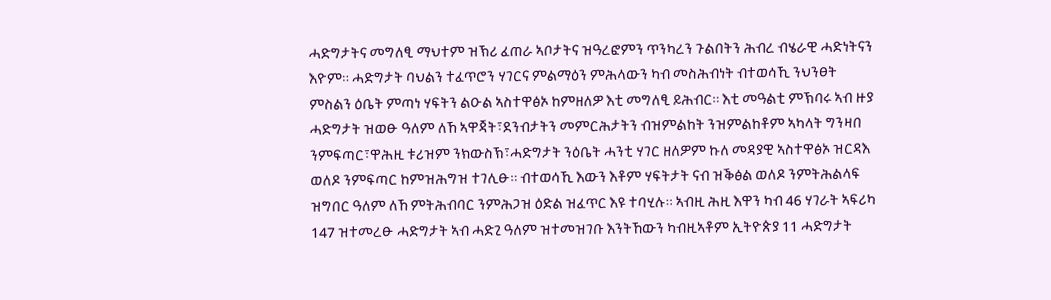ሓድግታትና መግለፂ ማህተም ዝኽሪ ፈጠራ ኣቦታትና ዝዓረፎምን ጥንካረን ጉልበትን ሕብረ ብሄራዊ ሓድነትናን እዮም። ሓድግታት ባህልን ተፈጥሮን ሃገርና ምልማዕን ምሕላውን ካብ መስሕብነት ብተወሳኺ ንህንፀት ምስልን ዕቤት ምጣነ ሃፍትን ልዑል ኣስተዋፅኦ ከምዘለዎ እቲ መግለፂ ይሕብር። እቲ መዓልቲ ምኽባሩ ኣብ ዙያ ሓድግታት ዝወፁ ዓለም ለኸ ኣዋጃት፣ደንብታትን መምርሕታትን ብዝምልከት ንዝምልከቶም ኣካላት ግንዛበ ንምፍጣር፣ዋሕዚ ቱሪዝም ንክውስኽ፣ሓድግታት ንዕቤት ሓንቲ ሃገር ዘለዎም ኩለ መዳያዊ ኣስተዋፅኦ ዝርዳእ ወለዶ ንምፍጣር ከምዝሕግዝ ተገሊፁ። ብተወሳኺ እውን እቶም ሃፍትታት ናብ ዝቕፅል ወለዶ ንምትሕልላፍ ዝግበር ዓለም ለኸ ምትሕብባር ንምሕጋዝ ዕድል ዝፈጥር እዩ ተባሂሉ። ኣብዚ ሕዚ እዋን ካብ 46 ሃገራት ኣፍሪካ 147 ዝተመረፁ ሓድግታት ኣብ ሓድጊ ዓለም ዝተመዝገቡ እንትኸውን ካብዚኣቶም ኢትዮጵያ 11 ሓድግታት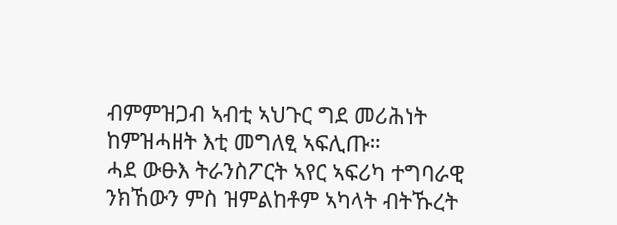ብምምዝጋብ ኣብቲ ኣህጉር ግደ መሪሕነት ከምዝሓዘት እቲ መግለፂ ኣፍሊጡ።
ሓደ ውፁእ ትራንስፖርት ኣየር ኣፍሪካ ተግባራዊ ንክኸውን ምስ ዝምልከቶም ኣካላት ብትኹረት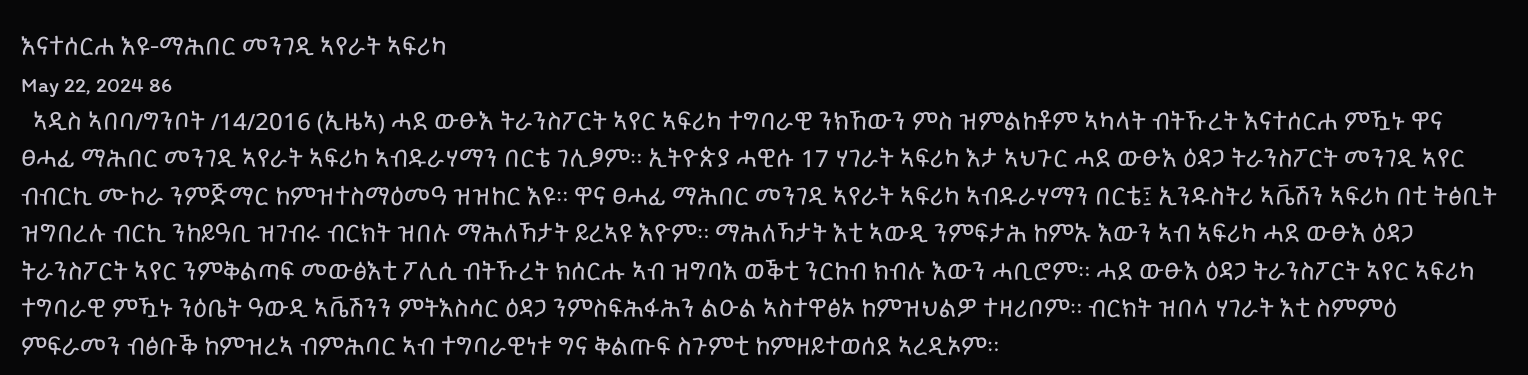እናተሰርሐ እዩ-ማሕበር መንገዲ ኣየራት ኣፍሪካ
May 22, 2024 86
  ኣዲስ ኣበባ/ግንቦት /14/2016 (ኢዜኣ) ሓደ ውፁእ ትራንስፖርት ኣየር ኣፍሪካ ተግባራዊ ንክኸውን ምስ ዝምልከቶም ኣካላት ብትኹረት እናተሰርሐ ምዃኑ ዋና ፀሓፊ ማሕበር መንገዲ ኣየራት ኣፍሪካ ኣብዱራሃማን በርቴ ገሊፆም። ኢትዮጵያ ሓዊሱ 17 ሃገራት ኣፍሪካ እታ ኣህጉር ሓደ ውፁእ ዕዳጋ ትራንስፖርት መንገዲ ኣየር ብብርኪ ሙኮራ ንምጅማር ከምዝተስማዕመዓ ዝዝከር እዩ። ዋና ፀሓፊ ማሕበር መንገዲ ኣየራት ኣፍሪካ ኣብዱራሃማን በርቴ፤ ኢንዱስትሪ ኣቬሽን ኣፍሪካ በቲ ትፅቢት ዝግበረሉ ብርኪ ንከይዓቢ ዝገብሩ ብርክት ዝበሉ ማሕለኻታት ይረኣዩ እዮም። ማሕለኻታት እቲ ኣውዲ ንምፍታሕ ከምኡ እውን ኣብ ኣፍሪካ ሓደ ውፁእ ዕዳጋ ትራንስፖርት ኣየር ንምቅልጣፍ መውፅእቲ ፖሊሲ ብትኹረት ክሰርሑ ኣብ ዝግባእ ወቕቲ ንርከብ ክብሉ እውን ሓቢሮም። ሓደ ውፁእ ዕዳጋ ትራንስፖርት ኣየር ኣፍሪካ ተግባራዊ ምዃኑ ንዕቤት ዓውዲ ኣቬሽንን ምትእስሳር ዕዳጋ ንምስፍሕፋሕን ልዑል ኣስተዋፅኦ ከምዝህልዎ ተዛሪቦም። ብርክት ዝበላ ሃገራት እቲ ስምምዕ ምፍራመን ብፅቡቕ ከምዝረኣ ብምሕባር ኣብ ተግባራዊነቱ ግና ቅልጡፍ ስጉምቲ ከምዘይተወሰደ ኣረዲኦም።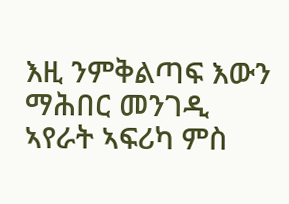እዚ ንምቅልጣፍ እውን ማሕበር መንገዲ ኣየራት ኣፍሪካ ምስ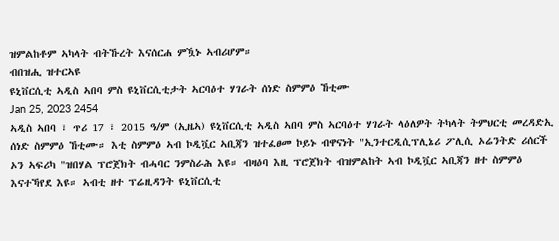ዝምልከቶም ኣካላት ብትኹረት እናሰርሐ ምዃኑ ኣብሪሆም።
ብበዝሒ ዝተርኣዩ
ዩኒቨርሲቲ ኣዲስ ኣበባ ምስ ዩኒቨርሲቲታት ኣርባዕተ ሃገራት ሰነድ ስምምዕ ኸቲሙ
Jan 25, 2023 2454
ኣዲስ ኣበባ ፣ ጥሪ 17 ፣ 2015 ዓ/ም (ኢዜኣ) ዩኒቨርሲቲ ኣዲስ ኣበባ ምስ ኣርባዕተ ሃገራት ላዕለዎት ትካላት ትምህርቲ መረዳድኢ ሰነድ ስምምዕ ኸቲሙ። እቲ ስምምዕ ኣብ ኮዲቯር ኣቢጃን ዝተፈፀመ ኮይኑ ብዋናነት "ኢንተርዲሲፕሊኔሪ ፖሊሲ ኦሬንትድ ሪሰርች ኦን ኣፍሪካ "ዝበሃል ፕሮጀክት ብሓባር ንምስራሕ እዩ። ብዛዕባ እዚ ፕሮጀክት ብዝምልከት ኣብ ኮዲቯር ኣቢጃን ዘተ ስምምዕ እናተኻየደ እዩ። ኣብቲ ዘተ ፕሬዚዳንት ዩኒቨርሲቲ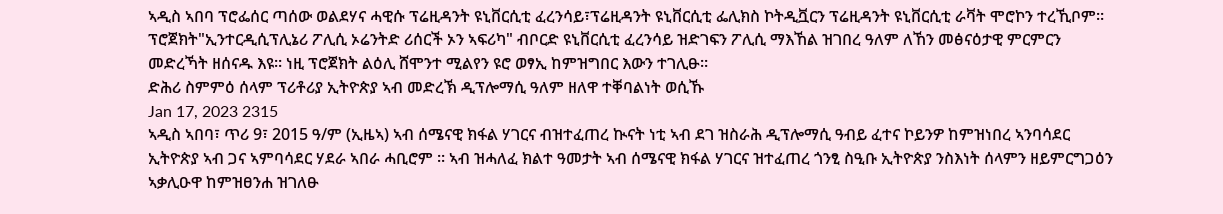ኣዲስ ኣበባ ፕሮፌሰር ጣሰው ወልደሃና ሓዊሱ ፕሬዚዳንት ዩኒቨርሲቲ ፈረንሳይ፣ፕሬዚዳንት ዩኒቨርሲቲ ፌሊክስ ኮትዲቯርን ፕሬዚዳንት ዩኒቨርሲቲ ራቫት ሞሮኮን ተረኺቦም። ፕሮጀክት"ኢንተርዲሲፕሊኔሪ ፖሊሲ ኦሬንትድ ሪሰርች ኦን ኣፍሪካ" ብቦርድ ዩኒቨርሲቲ ፈረንሳይ ዝድገፍን ፖሊሲ ማእኸል ዝገበረ ዓለም ለኸን መፅናዕታዊ ምርምርን መድረኻት ዘሰናዱ እዩ። ነዚ ፕሮጀክት ልዕሊ ሸሞንተ ሚልየን ዩሮ ወፃኢ ከምዝግበር እውን ተገሊፁ።
ድሕሪ ስምምዕ ሰላም ፕሪቶሪያ ኢትዮጵያ ኣብ መድረኽ ዲፕሎማሲ ዓለም ዘለዋ ተቐባልነት ወሲኹ
Jan 17, 2023 2315
ኣዲስ ኣበባ፣ ጥሪ 9፣ 2015 ዓ/ም (ኢዜኣ) ኣብ ሰሜናዊ ክፋል ሃገርና ብዝተፈጠረ ኲናት ነቲ ኣብ ደገ ዝስራሕ ዲፕሎማሲ ዓብይ ፈተና ኮይንዎ ከምዝነበረ ኣንባሳደር ኢትዮጵያ ኣብ ጋና ኣምባሳደር ሃደራ ኣበራ ሓቢሮም ፡፡ ኣብ ዝሓለፈ ክልተ ዓመታት ኣብ ሰሜናዊ ክፋል ሃገርና ዝተፈጠረ ጎንፂ ስዒቡ ኢትዮጵያ ንስእነት ሰላምን ዘይምርግጋዕን ኣቃሊዑዋ ከምዝፀንሐ ዝገለፁ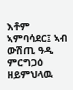እቶም ኣምባሳደር፤ ኣብ ውሽጢ ዓዲ ምርግጋዕ ዘይምህላዉ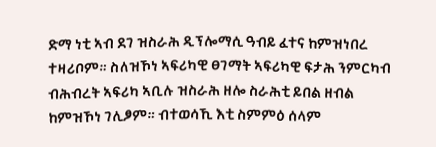ድማ ነቲ ኣብ ደገ ዝስራሕ ዲፕሎማሲ ዓብይ ፈተና ከምዝነበረ ተዛሪቦም። ስለዝኾነ ኣፍሪካዊ ፀገማት ኣፍሪካዊ ፍታሕ ንምርካብ ብሕብረት ኣፍሪካ ኣቢሉ ዝስራሕ ዘሎ ስራሕቲ ይበል ዘብል ከምዝኾነ ገሊፆም። ብተወሳኺ እቲ ስምምዕ ሰላም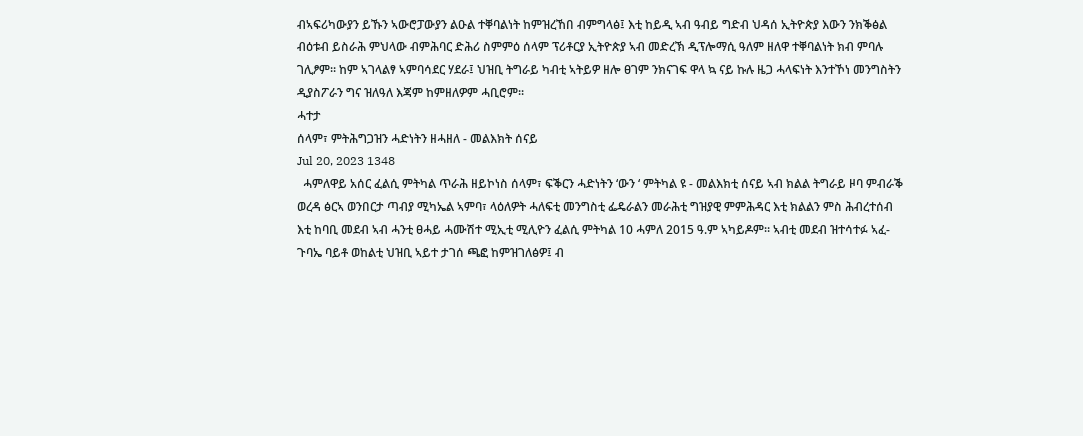ብኣፍሪካውያን ይኹን ኣውሮፓውያን ልዑል ተቐባልነት ከምዝረኸበ ብምግላፅ፤ እቲ ከይዲ ኣብ ዓብይ ግድብ ህዳሰ ኢትዮጵያ እውን ንክቕፅል ብዕቱብ ይስራሕ ምህላው ብምሕባር ድሕሪ ስምምዕ ሰላም ፕሪቶርያ ኢትዮጵያ ኣብ መድረኽ ዲፕሎማሲ ዓለም ዘለዋ ተቐባልነት ክብ ምባሉ ገሊፆም። ከም ኣገላልፃ ኣምባሳደር ሃደራ፤ ህዝቢ ትግራይ ካብቲ ኣትይዎ ዘሎ ፀገም ንክናገፍ ዋላ ኳ ናይ ኩሉ ዜጋ ሓላፍነት እንተኾነ መንግስትን ዲያስፖራን ግና ዝለዓለ እጃም ከምዘለዎም ሓቢሮም።
ሓተታ
ሰላም፣ ምትሕግጋዝን ሓድነትን ዘሓዘለ - መልእክት ሰናይ
Jul 20, 2023 1348
  ሓምለዋይ አሰር ፈልሲ ምትካል ጥራሕ ዘይኮነስ ሰላም፣ ፍቕርን ሓድነትን ‘ውን ‘ ምትካል ዩ - መልእክቲ ሰናይ ኣብ ክልል ትግራይ ዞባ ምብራቕ ወረዳ ፅርኣ ወንበርታ ጣብያ ሚካኤል ኣምባ፣ ላዕለዎት ሓለፍቲ መንግስቲ ፌዴራልን መራሕቲ ግዝያዊ ምምሕዳር እቲ ክልልን ምስ ሕብረተሰብ እቲ ከባቢ መደብ ኣብ ሓንቲ ፀሓይ ሓሙሽተ ሚኢቲ ሚሊዮን ፈልሲ ምትካል 10 ሓምለ 2015 ዓ.ም ኣካይዶም። ኣብቲ መደብ ዝተሳተፉ ኣፈ- ጉባኤ ባይቶ ወከልቲ ህዝቢ ኣይተ ታገሰ ጫፎ ከምዝገለፅዎ፤ ብ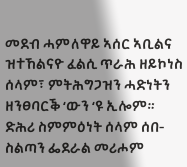መደብ ሓምለዋይ ኣሰር ኣቢልና ዝተኸልናዮ ፈልሲ ጥራሕ ዘይኮነስ ሰላም፣ ምትሕግጋዝን ሓድነትን ዘንፀባርቕ ‘ውን ‘ዩ ኢሎም። ድሕሪ ስምምዕነት ሰላም ሰበ-ስልጣን ፌደራል መሪሖም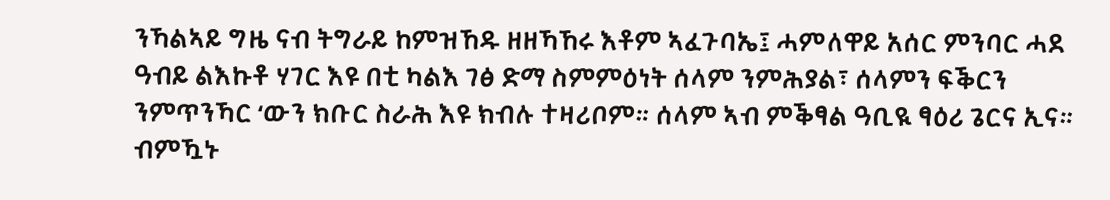ንኻልኣይ ግዜ ናብ ትግራይ ከምዝኸዱ ዘዘኻኸሩ እቶም ኣፈጉባኤ፤ ሓምለዋይ አሰር ምንባር ሓደ ዓብይ ልእኩቶ ሃገር እዩ በቲ ካልእ ገፅ ድማ ስምምዕነት ሰላም ንምሕያል፣ ሰላምን ፍቕርን ንምጥንኻር ‘ውን ክቡር ስራሕ እዩ ክብሉ ተዛሪቦም። ሰላም ኣብ ምቕፃል ዓቢዪ ፃዕሪ ጌርና ኢና። ብምዃኑ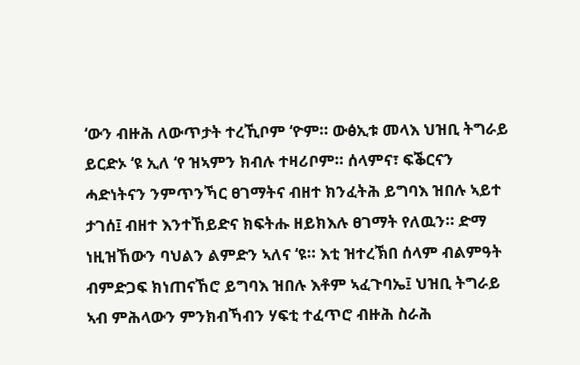‘ውን ብዙሕ ለውጥታት ተረኺቦም ‘ዮም። ውፅኢቱ መላእ ህዝቢ ትግራይ ይርድኦ ‘ዩ ኢለ ‘የ ዝኣምን ክብሉ ተዛሪቦም። ሰላምና፣ ፍቕርናን ሓድነትናን ንምጥንኻር ፀገማትና ብዘተ ክንፈትሕ ይግባእ ዝበሉ ኣይተ ታገሰ፤ ብዘተ እንተኸይድና ክፍትሑ ዘይክእሉ ፀገማት የለዉን። ድማ ነዚዝኸውን ባህልን ልምድን ኣለና ‘ዩ። እቲ ዝተረኽበ ሰላም ብልምዓት ብምድጋፍ ክነጠናኸሮ ይግባእ ዝበሉ እቶም ኣፈጉባኤ፤ ህዝቢ ትግራይ ኣብ ምሕላውን ምንክብኻብን ሃፍቲ ተፈጥሮ ብዙሕ ስራሕ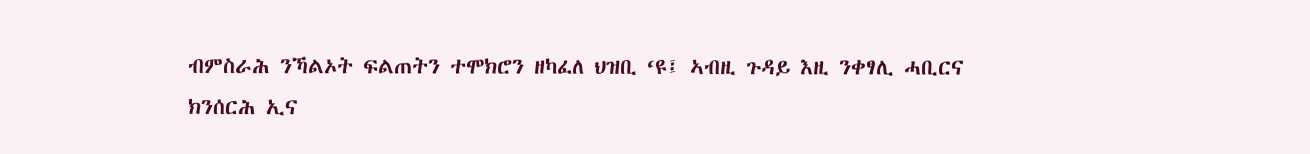ብምስራሕ ንኻልኦት ፍልጠትን ተሞክሮን ዘካፈለ ህዝቢ ‘ዩ፤ ኣብዚ ጉዳይ እዚ ንቀፃሊ ሓቢርና ክንሰርሕ ኢና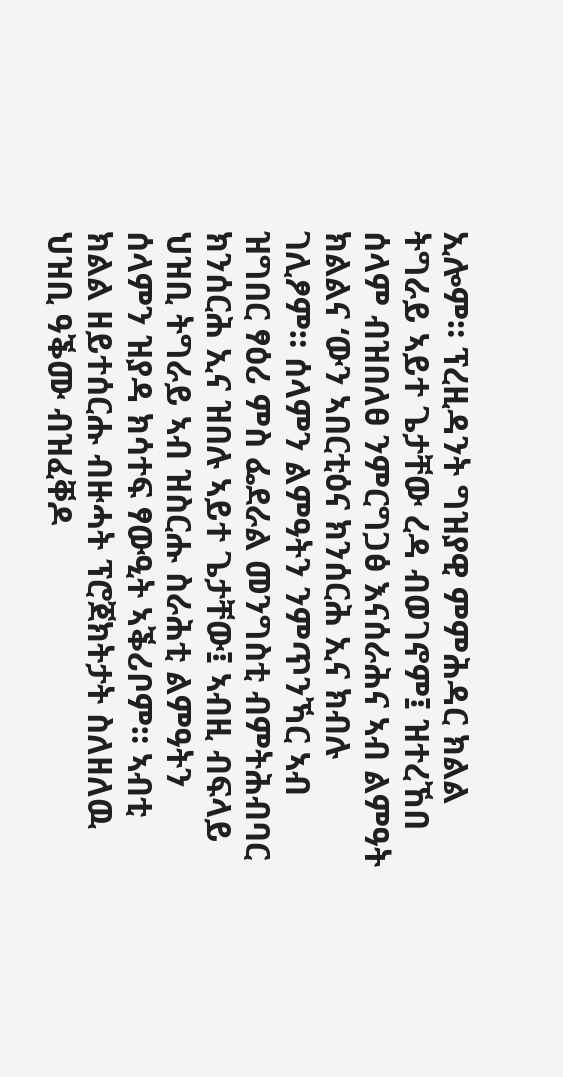ኢሎም። ፕረዚዳንት ግዝያዊ ምምሕዳር ክልል ትግራይ ኣይተ ጌታቸው ረዳ ብወገኖም፤ ዝተረኸበ ሰላም ብዝበለፀ ንምርግጋፅ እናሰራሕና ኣብ ልምዓት ክልልና ‘ውን ኣበርቲዕና ክንሰርሕ ኢና ክብሉ ገሊፆም። ሰላምን ልምዓትን ንምጥንኻር ኣብ ዝግበር ፃዕሪ ምስ ፌደራል መንግስቲ ብምትሕብባር ክንሰርሕ ኢና ዝበሉ ኣይተ ጌታቸው፤ ኣብዚ ብፍላይ ህዝቢ ትግራይ ኣብ ዝስርሑ ስራሕቲ ልምዓትን ሰላምን ዝያዳ ክሳተፍ ፃውዒት ኣቕሪቦም። ኣብቲ ክልል ዘይተሰርሑ ብዙሓት ፕሮጀክትታት ስለዘለዉ ህዝቢ ዓቕሙ ብዝፈቐዶ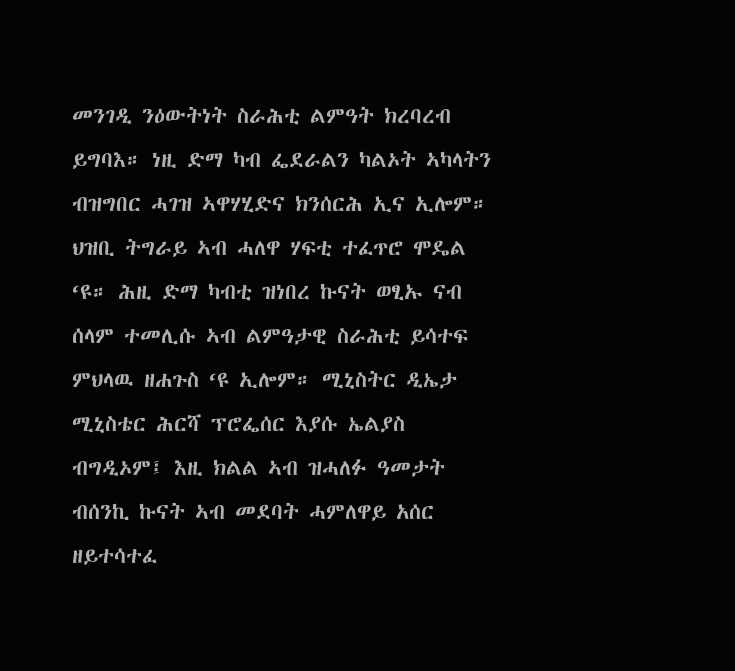መንገዲ ንዕውትነት ስራሕቲ ልምዓት ክረባረብ ይግባእ። ነዚ ድማ ካብ ፌደራልን ካልኦት ኣካላትን ብዝግበር ሓገዝ ኣዋሃሂድና ክንሰርሕ ኢና ኢሎም። ህዝቢ ትግራይ ኣብ ሓለዋ ሃፍቲ ተፈጥሮ ሞዴል ‘ዩ። ሕዚ ድማ ካብቲ ዝነበረ ኩናት ወፂኡ ናብ ሰላም ተመሊሱ ኣብ ልምዓታዊ ስራሕቲ ይሳተፍ ምህላዉ ዘሐጉስ ‘ዩ ኢሎም። ሚኒስትር ዲኤታ ሚኒስቴር ሕርሻ ፕሮፌሰር እያሱ ኤልያስ ብግዲኦም፤ እዚ ክልል ኣብ ዝሓለፉ ዓመታት ብሰንኪ ኩናት ኣብ መደባት ሓምለዋይ አሰር ዘይተሳተፈ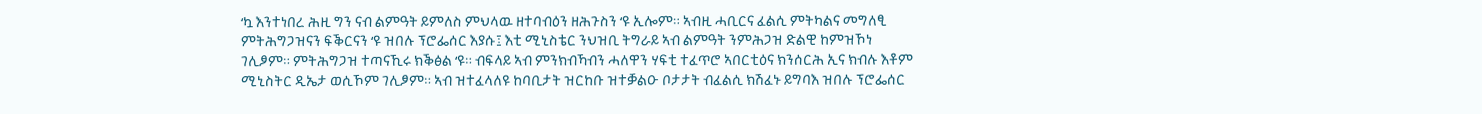‘ኳ እንተነበረ ሕዚ ግን ናብ ልምዓት ይምለስ ምህላዉ ዘተባብዕን ዘሕጉስን ‘ዩ ኢሎም። ኣብዚ ሓቢርና ፈልሲ ምትካልና መግለፂ ምትሕግጋዝናን ፍቕርናን ‘ዩ ዝበሉ ፕሮፌሰር እያሱ፤ እቲ ሚኒስቴር ንህዝቢ ትግራይ ኣብ ልምዓት ንምሕጋዝ ድልዊ ከምዝኾነ ገሊፆም። ምትሕግጋዝ ተጣናኺሩ ክቕፅል ‘ዩ። ብፍላይ ኣብ ምንክብኻብን ሓለዋን ሃፍቲ ተፈጥሮ ኣበርቲዕና ክንሰርሕ ኢና ክብሉ እቶም ሚኒስትር ዲኤታ ወሲኾም ገሊፆም። ኣብ ዝተፈላለዩ ከባቢታት ዝርከቡ ዝተቓልዑ ቦታታት ብፈልሲ ክሽፈኑ ይግባእ ዝበሉ ፕሮፌሰር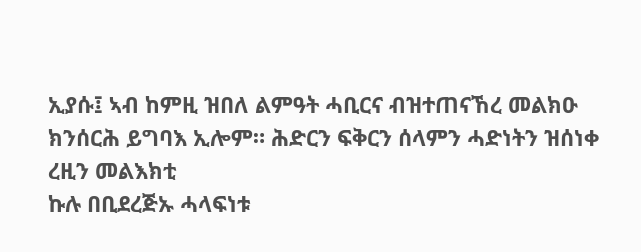ኢያሱ፤ ኣብ ከምዚ ዝበለ ልምዓት ሓቢርና ብዝተጠናኸረ መልክዑ ክንሰርሕ ይግባእ ኢሎም። ሕድርን ፍቅርን ሰላምን ሓድነትን ዝሰነቀ ረዚን መልእክቲ
ኩሉ በቢደረጅኡ ሓላፍነቱ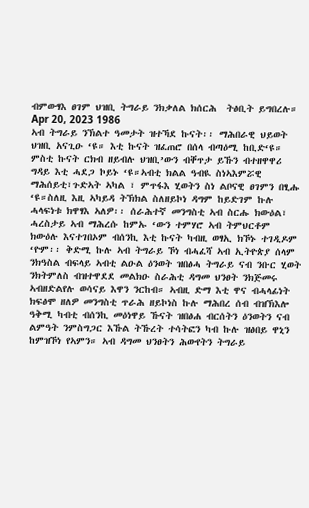ብምውፃእ ፀገም ህዝቢ ትግራይ ንክቃለል ክሰርሕ  ትፅቢት ይግበረሉ።
Apr 20, 2023 1986
ኣብ ትግራይ ንኽልተ ዓመታት ዝተኻደ ኩናት፡፡ ማሕበራዊ ህይወት ህዝቢ አናጊዑ ‘ዩ። እቲ ኩናት ዝፈጠሮ በሰላ ብጣዕሚ ከቢድ‘ዩ። ምስቲ ኩናት ርክብ ዘይብሉ ህዝቢ’ውን ብቐጥታ ይኹን ብተዘዋዋሪ ግዳይ እቲ ሓደጋ ኮይኑ ‘ዩ።ኣብቲ ክልል ዓብዪ ስነኣእምሯዊ ማሕሰይቲ፣ጉድኣት ኣካል ፣ ምጥፋእ ሂወትን ስነ ልቦናዊ ፀገምን በፂሑ ‘ዩ።ስለዚ እዚ ኣካይዳ ትኽክል ስለዘይኮነ ዳግም ከይድገም ኩሉ ሓላፍነቱ ክዋፃእ ኣለዎ፡፡ ሰራሕተኛ መንግስቲ ኣብ ስርሑ ክውዕል፣ ሓረስታይ ኣብ ማሕረሱ ከምኡ ‘ውን ተምሃሮ ኣብ ትምህርቶም ክውዕሉ እናተገበኦም ብሰንኪ እቲ ኩናት ካብዚ ወፃኢ ክኾኑ ተገዲዶም ‘ዮም፡፡ ቅድሚ ኩሉ ኣብ ትግራይ ኾነ ብሓፈሻ ኣብ ኢትዮጵያ ሰላም ንክዓስል ብፍላይ ኣብቲ ልዑል ዕንወት ዝበፅሓ ትግራይ ናብ ንቡር ሂወት ንክትምለስ ብዝተዋደደ መልክዑ ስራሕቲ ዳግመ ህንፀት ንክጅመሩ ኣብዘድልየሉ ወሳናይ እዋን ንርከብ። ኣብዚ ድማ እቲ ዋና ብሓላፊነት ክፍፅሞ ዘለዎ መንግስቲ ጥራሕ ዘይኮነስ ኩሉ ማሕበረ ሰብ ብዝኽእሎ ዓቅሚ ካብቲ ብሰንኪ መዕነዋይ ኹናት ዝበፅሐ ብርሰትን ዕንወትን ናብ ልምዓት ንምስግጋር እኹል ትኹረት ተሳትፎን ካብ ኩሉ ዝፅበይ ዋኒን ከምዝኾነ የኣምን። ኣብ ዳግመ ህንፀትን ሕውየትን ትግራይ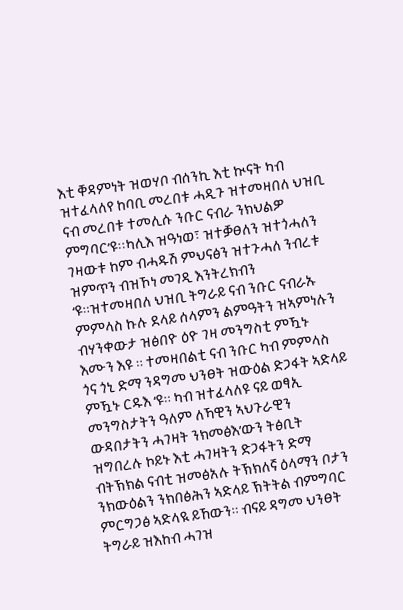እቲ ቐዳምነት ዝወሃቦ ብሰንኪ እቲ ኲናት ካብ ዝተፈላለየ ከባቢ መረበቱ ሓዲጉ ዝተመዛበለ ህዝቢ ናብ መረበቱ ተመሊሱ ንቡር ናብራ ንክህልዎ ምግባር’ዩ፡፡ካሊእ ዝዓነወ፣ ዝተቓፀለን ዝተጎሓለን ገዛውቱ ከም ብሓዱሽ ምህናፅን ዝተጉሓለ ንብረቱ ዝምጥን ብዝኾነ መገዲ እንትረክብን ‘ዩ።ዝተመዛበለ ህዝቢ ትግራይ ናብ ንቡር ናብራኡ ምምላስ ኩሉ ደላይ ሰላምን ልምዓትን ዝኣምነሉን ብሃንቀውታ ዝፅበዮ ዕዮ ገዛ መንግስቲ ምዃኑ እሙን እዩ ። ተመዛበልቲ ናብ ንቡር ካብ ምምላስ ጎና ጎኒ ድማ ንዳግመ ህንፀት ዝውዕል ድጋፋት ኣድላይ ምዃኑ ርዱእ ‘ዩ። ካብ ዝተፈላለዩ ናይ ወፃኢ መንግስታትን ዓለም ለኻዊን ኣህጉራዊን ውዳበታትን ሓገዛት ንክመፅእ’ውን ትፅቢት ዝግበረሉ ኮይኑ እቲ ሓገዛትን ድጋፋትን ድማ ብትኽክል ናብቲ ዝመፅአሉ ትኽክለኛ ዕላማን ቦታን ንክውዕልን ንክበፅሕን ኣድላይ ኽትትል ብምግባር ምርግጋፅ ኣድላዪ ይኸውን። ብናይ ዳግመ ህንፀት ትግራይ ዝእከብ ሓገዝ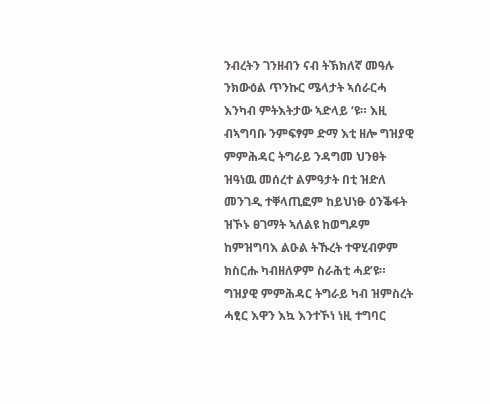ንብረትን ገንዘብን ናብ ትኽክለኛ መዓሉ ንክውዕል ጥንኩር ሜላታት ኣሰራርሓ እንካብ ምትእትታው ኣድላይ ‘ዩ። እዚ ብኣግባቡ ንምፍፃም ድማ እቲ ዘሎ ግዝያዊ ምምሕዳር ትግራይ ንዳግመ ህንፀት ዝዓነዉ መሰረተ ልምዓታት በቲ ዝድለ መንገዲ ተቐላጢፎም ከይህነፁ ዕንቕፋት ዝኾኑ ፀገማት ኣለልዩ ከወግዶም ከምዝግባእ ልዑል ትኹረት ተዋሂብዎም ክስርሑ ካብዘለዎም ስራሕቲ ሓደ’ዩ። ግዝያዊ ምምሕዳር ትግራይ ካብ ዝምስረት ሓፂር እዋን እኳ እንተኾነ ነዚ ተግባር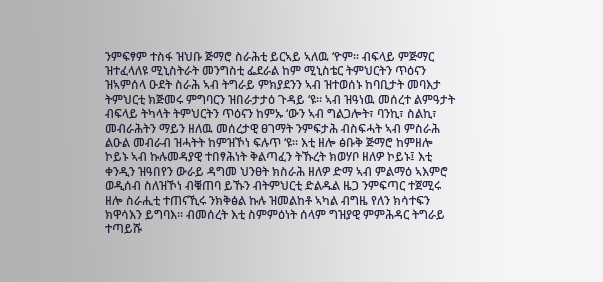ንምፍፃም ተስፋ ዝህቡ ጅማሮ ስራሕቲ ይርኣይ ኣለዉ ‘ዮም፡፡ ብፍላይ ምጅማር ዝተፈላለዩ ሚኒስትራት መንግስቲ ፌደራል ከም ሚኒስቴር ትምህርትን ጥዕናን ዝኣምሰላ ዑደት ስራሕ ኣብ ትግራይ ምክያደንን ኣብ ዝተወሰኑ ከባቢታት መባእታ ትምህርቲ ክጅመሩ ምግባርን ዝበራታታዕ ጉዳይ ‘ዩ፡፡ ኣብ ዝዓነዉ መሰረተ ልምዓታት ብፍላይ ትካላት ትምህርትን ጥዕናን ከምኡ ‘ውን ኣብ ግልጋሎት፣ ባንኪ፣ ስልኪ፣ መብራሕትን ማይን ዘለዉ መሰረታዊ ፀገማት ንምፍታሕ ብስፍሓት ኣብ ምስራሕ ልዑል መብራብ ዝሓትት ከምዝኾነ ፍሉጥ ‘ዩ። እቲ ዘሎ ፅቡቅ ጅማሮ ከምዘሎ ኮይኑ ኣብ ኩሉመዳያዊ ተበፃሕነት ቅልጣፈን ትኹረት ክወሃቦ ዘለዎ ኮይኑ፤ እቲ ቀንዲን ዝዓበየን ውራይ ዳግመ ህንፀት ክስራሕ ዘለዎ ድማ ኣብ ምልማዕ ኣእምሮ ወዲሰብ ስለዝኾነ ብቑጠባ ይኹን ብትምህርቲ ድልዱል ዜጋ ንምፍጣር ተጀሚሩ ዘሎ ስራሒቲ ተጠናኺሩ ንክቅፅል ኩሉ ዝመልከቶ ኣካል ብግዜ የለን ክሳተፍን ክዋሳእን ይግባእ። ብመሰረት እቲ ስምምዕነት ሰላም ግዝያዊ ምምሕዳር ትግራይ ተጣይሹ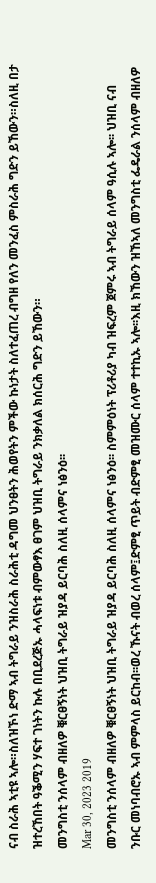ናብ ስራሕ ኣቲዩ ኣሎ።ስለዝኾነ ድማ ኣብ ትግራይ ንዝስራሕ ስራሕቲ ዳግመ ህንፀትን ሕወየትን ምችው ኩነታት ስለተፈጠረ ብግዘ የለን መንፈስ ምስራሕ ግድን ይኸውን።ስለዚ በታ ዝተረኸበት ዓቕሚን ሃፍተ ገነትን ኩሉ በቢደረጅኡ ሓላፍነቱ ብምውፃእ ፀገም ህዝቢ ትግራይ ንክቃለል ክሰርሕ ግድን ይኸውን።
መንግስቲ ንሰላም ብዘለዎ ቑርፀኝነት ህዝቢ ትግራይ ዝያዳ ይርባሕ ስለዚ ሰላምና ነፅንዕ፡፡
Mar 30, 2023 2019
መንግስቲ ንሰላም ብዘለዎ ቑርፀኝነት ህዝቢ ትግራይ ዝያዳ ይርባሕ ስለዚ ሰላምና ነፅንዕ፡፡ ስምምዕነት ፕሪቶሪያ ካብ ዝፍረም ጀምሩ ኣብ ትግራይ ሰላም ዓሲሉ ኣሎ፡፡ ህዝቢ ናብ ንቡር መነባብሮኡ ኣብ ምምላስ ይርከብ፡፡ወረ ኹናት ብወረ ሰላም፤ድምፂ ጥይት ብድምፂ መዝሙር ሰላም ተተኪኡ ኣሎ፡፡እዚ ክኸውን ዝኸኣለ መንግስቲ ፌዴራል ንሰላም ብዘለዎ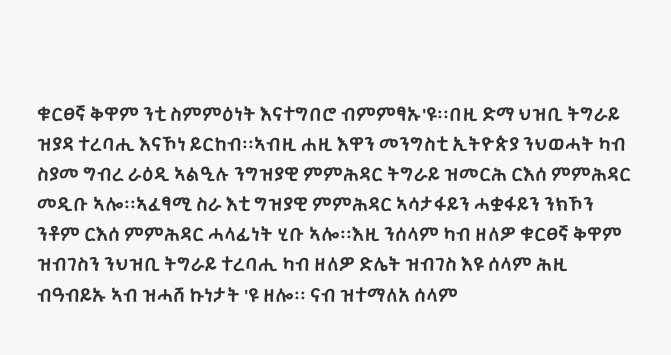ቁርፀኛ ቅዋም ንቲ ስምምዕነት እናተግበሮ ብምምፃኡ'ዩ፡፡በዚ ድማ ህዝቢ ትግራይ ዝያዳ ተረባሒ እናኾነ ይርከብ፡፡ኣብዚ ሐዚ እዋን መንግስቲ ኢትዮጵያ ንህወሓት ካብ ስያመ ግብረ ራዕዲ ኣልዒሉ ንግዝያዊ ምምሕዳር ትግራይ ዝመርሕ ርእሰ ምምሕዳር መዲቡ ኣሎ፡፡ኣፈፃሚ ስራ እቲ ግዝያዊ ምምሕዳር ኣሳታፋይን ሓቋፋይን ንክኾን ንቶም ርእሰ ምምሕዳር ሓላፊነት ሂቡ ኣሎ፡፡እዚ ንሰላም ካብ ዘለዎ ቁርፀኛ ቅዋም ዝብገስን ንህዝቢ ትግራይ ተረባሒ ካብ ዘለዎ ድሌት ዝብገስ እዩ ሰላም ሕዚ ብዓብይኡ ኣብ ዝሓሸ ኩነታት 'ዩ ዘሎ፡፡ ናብ ዝተማለአ ሰላም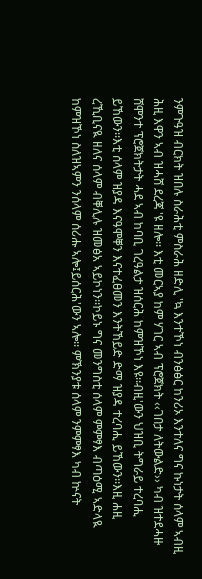ንምጉዓዝ ብርክት ዝበሉ ስራሕቲ ምስራሕ ዘድሊ 'ኳ እንተኾነ ብንፅፅር ከንሪኦ እንተለና ግና ኩነታት ሰላም ኣብዚ ሕዚ እዋን ኣብ ዝሓሸ ደረጃ 'ዩ ዘሎ፡፡ እቲ መርኣያ ከም ሃገር ኣብ ፕሮጀክት ‹‹ገበታ ለትውልድ›› ካብ ዝተደሓዙ ሸሞንተ ፕሮጀክትታት ሓደ ኣብ ከባቢ ገረዓልታ ዝሰርሕ ከምዝኾነ እዩ፡፡ብዚ'ውን ህዝቢ ትግራይ ተረባሒ ይኸውን፡፡እቲ ሰላም ዝያዳ እናዓሞቐን እናተፈፀመን እንትኸይድ ድማ ዝያዳ ተረባሒ ይኸውን፡፡እዚ ሐዚ ረኺቢናዪ ዘለና ሰላም ብቐሊሉ ዝመፅአ ኣይኮነን፡፡ኮይኑ ግና መንግስቲ ሰላም ምምፃእ ብጣዕሚ ኣድላዪ ከምዝኾነ ስለዝኣምን ንሰላም ሰሪሑ ኣሎ፤ይሰርሕ'ውን ኣሎ፡፡ ምኽንያቱ ሰላም ንምምፃእ ካብ ኵናት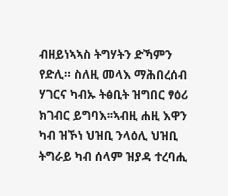ብዘይነኣኣስ ትግሃትን ድኻምን የድሊ። ስለዚ መላእ ማሕበረሰብ ሃገርና ካብኡ ትፅቢት ዝግበር ፃዕሪ ክገብር ይግባእ፡፡ኣብዚ ሐዚ እዋን ካብ ዝኾነ ህዝቢ ንላዕሊ ህዝቢ ትግራይ ካብ ሰላም ዝያዳ ተረባሒ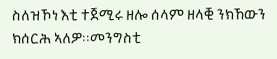ስለዝኾነ እቲ ተጀሚሩ ዘሎ ሰላም ዘላቒ ንክኸውን ክሰርሕ ኣለዎ፡፡መንግስቲ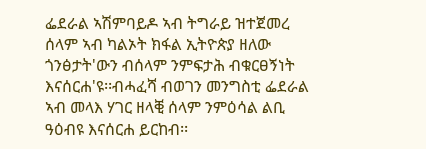ፌደራል ኣሽምባይዶ ኣብ ትግራይ ዝተጀመረ ሰላም ኣብ ካልኦት ክፋል ኢትዮጵያ ዘለው ጎንፅታት'ውን ብሰላም ንምፍታሕ ብቁርፀኝነት እናሰርሐ'ዩ፡፡ብሓፈሻ ብወገን መንግስቲ ፌደራል ኣብ መላእ ሃገር ዘላቒ ሰላም ንምዕሳል ልቢ ዓዕብዩ እናሰርሐ ይርከብ፡፡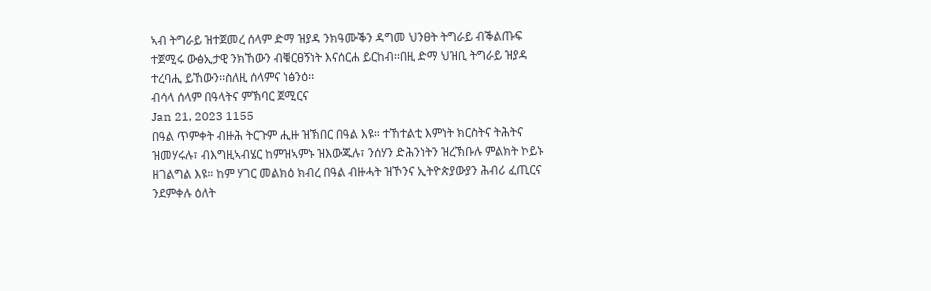ኣብ ትግራይ ዝተጀመረ ሰላም ድማ ዝያዳ ንክዓሙቕን ዳግመ ህንፀት ትግራይ ብቕልጡፍ ተጀሚሩ ውፅኢታዊ ንክኸውን ብቑርፀኝነት እናሰርሐ ይርከብ፡፡በዚ ድማ ህዝቢ ትግራይ ዝያዳ ተረባሒ ይኸውን፡፡ስለዚ ሰላምና ነፅንዕ፡፡
ብሳላ ሰላም በዓላትና ምኽባር ጀሚርና
Jan 21, 2023 1155
በዓል ጥምቀት ብዙሕ ትርጉም ሒዙ ዝኽበር በዓል እዩ። ተኸተልቲ እምነት ክርስትና ትሕትና ዝመሃሩሉ፣ ብእግዚኣብሄር ከምዝኣምኑ ዝእውጁሉ፣ ንሰሃን ድሕንነትን ዝረኽቡሉ ምልክት ኮይኑ ዘገልግል እዩ። ከም ሃገር መልክዕ ክብረ በዓል ብዙሓት ዝኾንና ኢትዮጵያውያን ሕብሪ ፈጢርና ንደምቀሉ ዕለት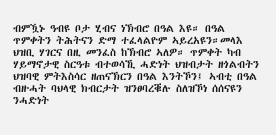ብምዃኑ ዓብዩ ቦታ ሂብና ነኽብሮ በዓል እዩ። በዓል ጥምቀትን ትሕትናን ድማ ተፈላልዮም ኣይረአዩን።መላእ ህዝቢ ሃገርና በዚ መንፈስ ከኽብሮ ኣለዎ። ጥምቀት ካብ ሃይማኖታዊ ስርዓቱ ብተወሳኺ ሓድነት ህዝብታት ዘጎልብትን ህዝባዊ ምትእስሳር ዘጠናኽርን በዓል እንትኾን፤ ኣብቲ በዓል ብዙሓት ባህላዊ ክብርታት ዝንፀባረቑሉ ስለዝኾነ ሰሰናዩን ንሓድነት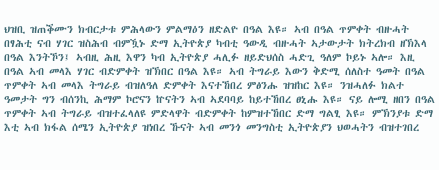ህዝቢ ዝጠቕሙን ክብርታቱ ምሕላውን ምልማዕን ዘድልዮ በዓል እዩ። ኣብ በዓል ጥምቀት ብዙሓት በፃሕቲ ናብ ሃገር ዝስሕብ ብምዃኑ ድማ ኢትዮጵያ ካብቲ ዓውዲ ብዙሓት ኣታውታት ክትረክብ ዘኽእላ በዓል እንትኾን፤ ኣብዚ ሕዚ እዋን ካብ ኢትዮጵያ ሓሊፉ ዘይድህሰስ ሓድጊ ዓለም ኮይኑ ኣሎ። እዚ በዓል ኣብ መላእ ሃገር ብድምቀት ዝኽበር በዓል እዩ። ኣብ ትግራይ እውን ቅድሚ ሰለስተ ዓመት በዓል ጥምቀት ኣብ መላእ ትግራይ ብዝለዓለ ድምቀት እናተኸበረ ምፅንሑ ዝዝከር እዩ። ንዝሓለፉ ክልተ ዓመታት ግን ብሰንኪ ሕማም ኮሮናን ኵናትን ኣብ ኣደባባይ ከይተኸበረ ፀኒሑ እዩ። ናይ ሎሚ ዘበን በዓል ጥምቀት ኣብ ትግራይ ብዝተፈላለዩ ምድላዋት ብድምቀት ከምዝተኸበር ድማ ግልፂ እዩ። ምኽንያቱ ድማ እቲ ኣብ ክፋል ሰሜን ኢትዮጵያ ዝነበረ ኹናት ኣብ መንጎ መንግስቲ ኢትዮጵያን ህወሓትን ብዝተገበረ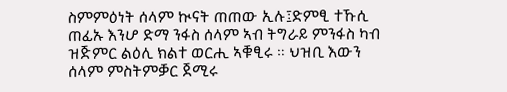ስምምዕነት ሰላም ኲናት ጠጠው ኢሉ፤ድምፂ ተኹሲ ጠፊኡ እንሆ ድማ ንፋስ ሰላም ኣብ ትግራይ ምንፋስ ካብ ዝጅምር ልዕሊ ክልተ ወርሒ ኣቑፂሩ ። ህዝቢ እውን ሰላም ምስትምቓር ጀሚሩ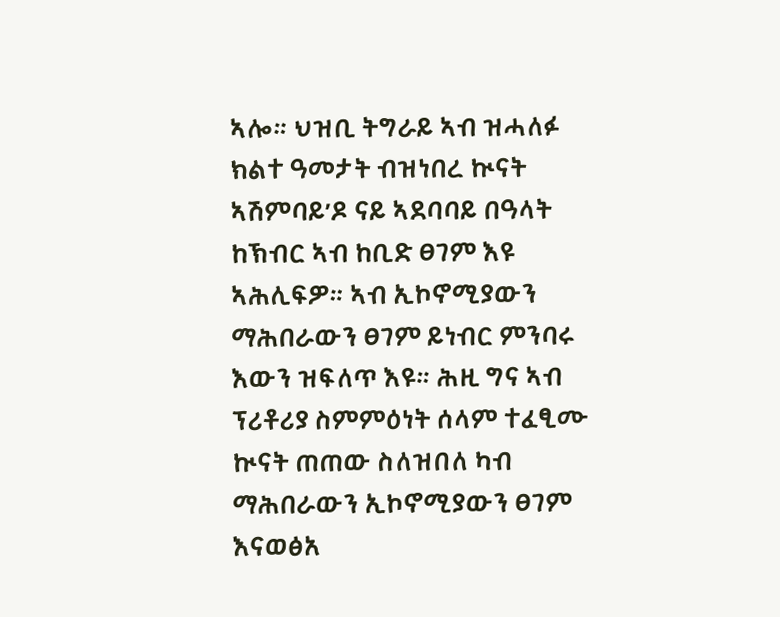ኣሎ። ህዝቢ ትግራይ ኣብ ዝሓለፉ ክልተ ዓመታት ብዝነበረ ኲናት ኣሽምባይ’ዶ ናይ ኣደባባይ በዓላት ከኽብር ኣብ ከቢድ ፀገም እዩ ኣሕሊፍዎ። ኣብ ኢኮኖሚያውን ማሕበራውን ፀገም ይነብር ምንባሩ እውን ዝፍለጥ እዩ። ሕዚ ግና ኣብ ፕሪቶሪያ ስምምዕነት ሰላም ተፈፂሙ ኲናት ጠጠው ስለዝበለ ካብ ማሕበራውን ኢኮኖሚያውን ፀገም እናወፅአ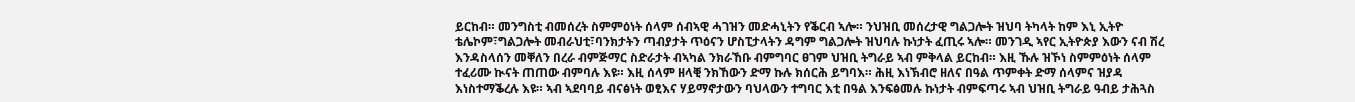ይርከብ። መንግስቲ ብመሰረት ስምምዕነት ሰላም ሰብኣዊ ሓገዝን መድሓኒትን የቕርብ ኣሎ። ንህዝቢ መሰረታዊ ግልጋሎት ዝህባ ትካላት ከም እኒ ኢትዮ ቴሌኮም፣ግልጋሎት መብራህቲ፣ባንክታትን ጣብያታት ጥዕናን ሆስፒታላትን ዳግም ግልጋሎት ዝህባሉ ኩነታት ፈጢሩ ኣሎ። መንገዲ ኣየር ኢትዮጵያ እውን ናብ ሽረ እንዳስላሰን መቐለን በረራ ብምጅማር ስድራታት ብኣካል ንክራኸቡ ብምግባር ፀገም ህዝቢ ትግራይ ኣብ ምቅላል ይርከብ። እዚ ኹሉ ዝኾነ ስምምዕነት ሰላም ተፈሪሙ ኲናት ጠጠው ብምባሉ እዩ። እዚ ሰላም ዘላቒ ንክኸውን ድማ ኩሉ ክሰርሕ ይግባእ። ሕዚ እነኽብሮ ዘለና በዓል ጥምቀት ድማ ሰላምና ዝያዳ እነስተማቕረሉ እዩ። ኣብ ኣደባባይ ብናፅነት ወፂእና ሃይማኖታውን ባህላውን ተግባር እቲ በዓል እንፍፅመሉ ኩነታት ብምፍጣሩ ኣብ ህዝቢ ትግራይ ዓብይ ታሕጓስ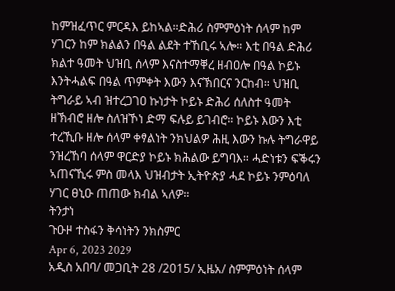ከምዝፈጥር ምርዳእ ይከኣል።ድሕሪ ስምምዕነት ሰላም ከም ሃገርን ከም ክልልን በዓል ልደት ተኸቢሩ ኣሎ። እቲ በዓል ድሕሪ ክልተ ዓመት ህዝቢ ሰላም እናስተማቐረ ዘብዐሎ በዓል ኮይኑ እንትሓልፍ በዓል ጥምቀት እውን እናኽበርና ንርከብ። ህዝቢ ትግራይ ኣብ ዝተረጋገዐ ኩነታት ኮይኑ ድሕሪ ሰለስተ ዓመት ዘኽብሮ ዘሎ ስለዝኾነ ድማ ፍሉይ ይገብሮ። ኮይኑ እውን እቲ ተረኺቡ ዘሎ ሰላም ቀፃልነት ንክህልዎ ሕዚ እውን ኩሉ ትግራዋይ ንዝረኸባ ሰላም ዋርድያ ኮይኑ ክሕልው ይግባእ። ሓድነቱን ፍቕሩን ኣጠናኺሩ ምስ መላእ ህዝብታት ኢትዮጵያ ሓደ ኮይኑ ንምዕባለ ሃገር ፀኒዑ ጠጠው ክብል ኣለዎ።
ትንታነ
ጉዑዞ ተስፋን ቅሳነትን ንክስምር
Apr 6, 2023 2029
አዲስ አበባ/ መጋቢት 28 /2015/ ኢዜአ/ ስምምዕነት ሰላም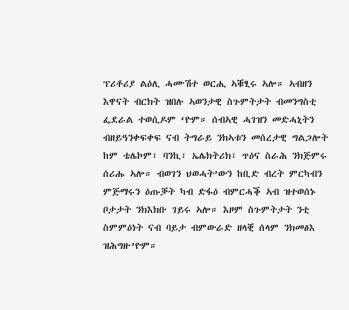ፕሪቶሪያ ልዕሊ ሓሙሽተ ወርሒ ኣቑፂሩ ኣሎ። ኣብዘን እዋናት ብርክት ዝበሉ ኣወንታዊ ስጉምትታት ብመንግስቲ ፌደራል ተወሲዶም ‘ዮም። ሰብኣዊ ሓገዝን መድሓኒትን ብዘይዓንቀፍቀፍ ናብ ትግራይ ንክኣቱን መሰረታዊ ግልጋሎት ከም ቴሌኮም፣ ባንኪ፣ ኤሌክትሪክ፣ ጥዕና ስራሕ ንክጅምሩ ሰሪሑ ኣሎ። ብወገን ህወሓት’ውን ከቢድ ብረት ምርካብን ምጅማሩን ዕጡቓት ካብ ድፋዕ ብምርሓቕ ኣብ ዝተወሰኑ ቦታታት ንክእክቡ ገይሩ ኣሎ። እዞም ስጉምትታት ንቲ ስምምዕነት ናብ ባይታ ብምውራድ ዘላቒ ሰላም ንክመፅእ ዝሕግዙ’ዮም።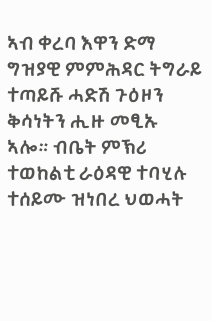ኣብ ቀረባ እዋን ድማ ግዝያዊ ምምሕዳር ትግራይ ተጣይሹ ሓድሽ ጉዕዞን ቅሳነትን ሒዙ መፂኡ ኣሎ። ብቤት ምኽሪ ተወከልቲ ራዕዳዊ ተባሂሉ ተሰይሙ ዝነበረ ህወሓት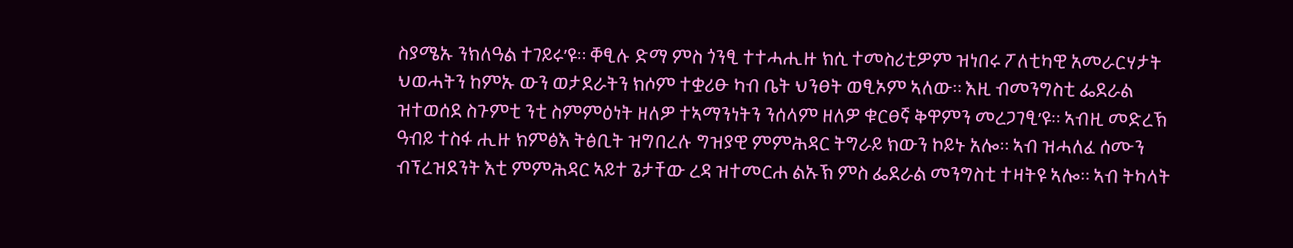ስያሜኡ ንክለዓል ተገይሩ’ዩ። ቐፂሉ ድማ ምስ ጎንፂ ተተሓሒዙ ክሲ ተመስሪቲዎም ዝነበሩ ፖለቲካዊ አመራርሃታት ህወሓትን ከምኡ ውን ወታደራትን ክሶም ተቋሪፁ ካብ ቤት ህንፀት ወፂኦም ኣለው። እዚ ብመንግስቲ ፌደራል ዝተወሰደ ስጉምቲ ንቲ ስምምዕነት ዘለዎ ተኣማንነትን ንሰላም ዘለዎ ቁርፀኛ ቅዋምን መረጋገፂ’ዩ። ኣብዚ መድረኽ ዓብይ ተስፋ ሒዙ ክምፅእ ትፅቢት ዝግበረሉ ግዝያዊ ምምሕዳር ትግራይ ክውን ኮይኑ አሎ። ኣብ ዝሓለፈ ሰሙን ብፕረዝደንት እቲ ምምሕዳር ኣይተ ጌታቸው ረዳ ዝተመርሐ ልኡኽ ምስ ፌደራል መንግስቲ ተዛትዩ ኣሎ። ኣብ ትካላት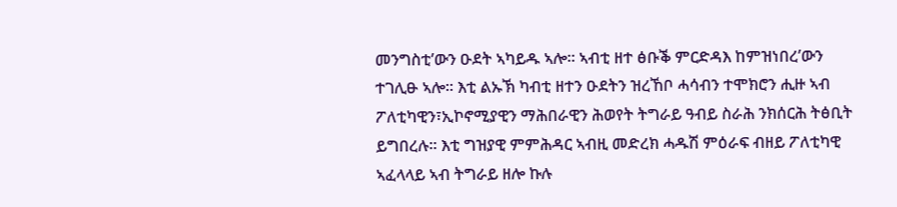መንግስቲ’ውን ዑደት ኣካይዱ ኣሎ። ኣብቲ ዘተ ፅቡቕ ምርድዳእ ከምዝነበረ’ውን ተገሊፁ ኣሎ። እቲ ልኡኽ ካብቲ ዘተን ዑደትን ዝረኸቦ ሓሳብን ተሞክሮን ሒዙ ኣብ ፖለቲካዊን፣ኢኮኖሚያዊን ማሕበራዊን ሕወየት ትግራይ ዓብይ ስራሕ ንክሰርሕ ትፅቢት ይግበረሉ። እቲ ግዝያዊ ምምሕዳር ኣብዚ መድረክ ሓዱሽ ምዕራፍ ብዘይ ፖለቲካዊ ኣፈላላይ ኣብ ትግራይ ዘሎ ኩሉ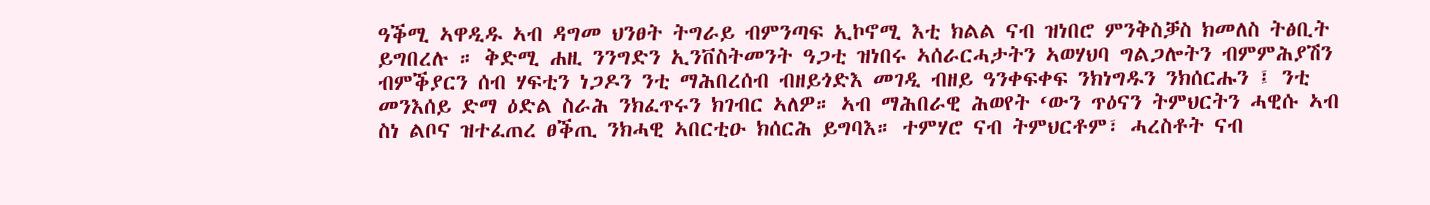ዓቕሚ ኣዋዲዱ ኣብ ዳግመ ህንፀት ትግራይ ብምንጣፍ ኢኮኖሚ እቲ ክልል ናብ ዝነበሮ ምንቅስቓስ ክመለስ ትፅቢት ይግበረሉ ። ቅድሚ ሐዚ ንንግድን ኢንቨስትመንት ዓጋቲ ዝነበሩ ኣሰራርሓታትን ኣወሃህባ ግልጋሎትን ብምምሕያሽን ብምቕያርን ሰብ ሃፍቲን ነጋዶን ንቲ ማሕበረሰብ ብዘይጎድእ መገዲ ብዘይ ዓንቀፍቀፍ ንክነግዱን ንክሰርሑን ፤ ንቲ መንእሰይ ድማ ዕድል ስራሕ ንክፈጥሩን ክገብር ኣለዎ። ኣብ ማሕበራዊ ሕወየት ‘ውን ጥዕናን ትምህርትን ሓዊሱ ኣብ ስነ ልቦና ዝተፈጠረ ፀቕጢ ንክሓዊ ኣበርቲዑ ክሰርሕ ይግባእ። ተምሃሮ ናብ ትምህርቶም፣ ሓረስቶት ናብ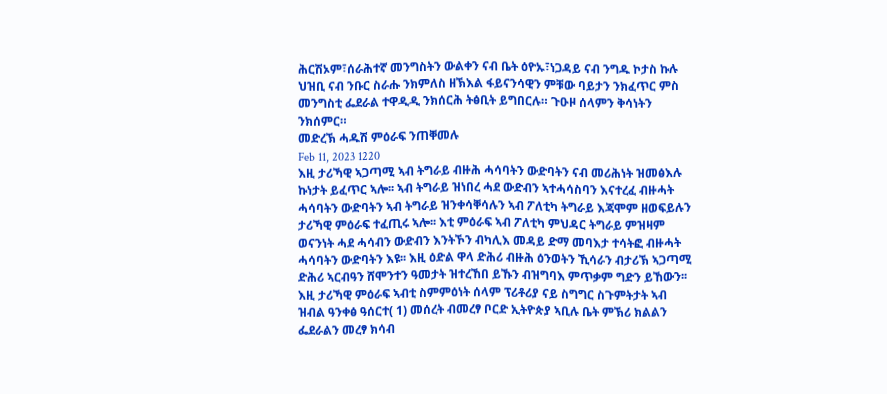ሕርሽኦም፣ሰራሕተኛ መንግስትን ውልቀን ናብ ቤት ዕዮኡ፣ነጋዳይ ናብ ንግዱ ኮታስ ኩሉ ህዝቢ ናብ ንቡር ስራሑ ንክምለስ ዘኽእል ፋይናንሳዊን ምቹው ባይታን ንክፈጥር ምስ መንግስቲ ፌደራል ተዋዲዲ ንክሰርሕ ትፅቢት ይግበርሉ። ጉዑዞ ሰላምን ቅሳነትን ንክሰምር።
መድረኽ ሓዱሽ ምዕራፍ ንጠቐመሉ
Feb 11, 2023 1220
እዚ ታሪኻዊ ኣጋጣሚ ኣብ ትግራይ ብዙሕ ሓሳባትን ውድባትን ናብ መሪሕነት ዝመፅእሉ ኩነታት ይፈጥር ኣሎ፡፡ ኣብ ትግራይ ዝነበረ ሓደ ውድብን ኣተሓሳስባን እናተረፈ ብዙሓት ሓሳባትን ውድባትን ኣብ ትግራይ ዝንቀሳቐሳሉን ኣብ ፖለቲካ ትግራይ እጃሞም ዘወፍይሉን ታሪኻዊ ምዕራፍ ተፈጢሩ ኣሎ፡፡ እቲ ምዕራፍ ኣብ ፖለቲካ ምህዳር ትግራይ ምዝዛም ወናንነት ሓደ ሓሳብን ውድብን እንትኾን ብካሊእ መዳይ ድማ መባእታ ተሳትፎ ብዙሓት ሓሳባትን ውድባትን እዩ፡፡ እዚ ዕድል ዋላ ድሕሪ ብዙሕ ዕንወትን ኺሳራን ብታሪኽ ኣጋጣሚ ድሕሪ ኣርብዓን ሸሞንተን ዓመታት ዝተረኸበ ይኹን ብዝግባእ ምጥቃም ግድን ይኸውን፡፡ እዚ ታሪኻዊ ምዕራፍ ኣብቲ ስምምዕነት ሰላም ፕሪቶሪያ ናይ ስግግር ስጉምትታት ኣብ ዝብል ዓንቀፅ ዓሰርተ( 1) መሰረት ብመረፃ ቦርድ ኢትዮጵያ ኣቢሉ ቤት ምኽሪ ክልልን ፌደራልን መረፃ ክሳብ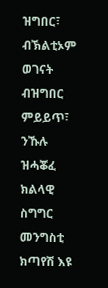ዝግበር፣ ብኽልቲኦም ወገናት ብዝግበር ምይይጥ፣ ንኹሉ ዝሓቖፈ ክልላዊ ስግግር መንግስቲ ክጣየሽ እዩ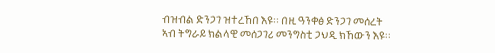ብዝብል ድንጋገ ዝተረኸበ እዩ፡፡ በዚ ዓንቀፅ ድንጋገ መሰረት ኣብ ትግራይ ክልላዊ መሰጋገሪ መንግስቲ ጋህዲ ክኸውን እዩ፡፡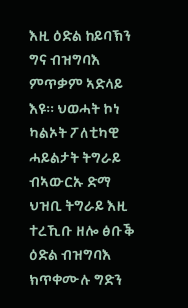እዚ ዕድል ከይባኽን ግና ብዝግባእ ምጥቃም ኣድላይ እዩ፡፡ ህወሓት ኮነ ካልኦት ፖለቲካዊ ሓይልታት ትግራይ ብኣውርኡ ድማ ህዝቢ ትግራይ እዚ ተረኺቡ ዘሎ ፅቡቕ ዕድል ብዝግባእ ክጥቀሙሉ ግድን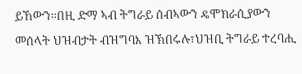ይኸውን፡፡በዚ ድማ ኣብ ትግራይ ሰብኣውን ዴሞክራሲያውን መሰላት ህዝብታት ብዝግባእ ዝኽበሩሉ፣ህዝቢ ትግራይ ተረባሒ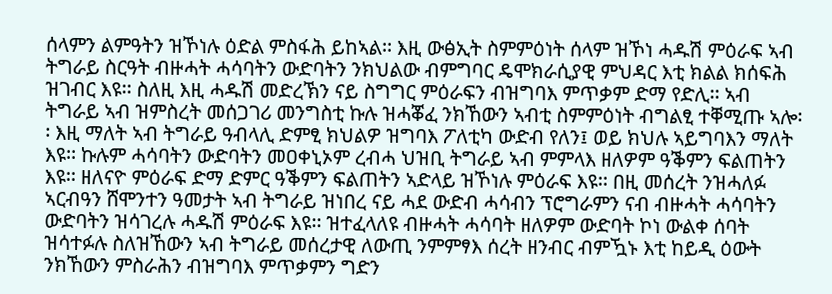ሰላምን ልምዓትን ዝኾነሉ ዕድል ምስፋሕ ይከኣል፡፡ እዚ ውፅኢት ስምምዕነት ሰላም ዝኾነ ሓዱሽ ምዕራፍ ኣብ ትግራይ ስርዓት ብዙሓት ሓሳባትን ውድባትን ንክህልው ብምግባር ዴሞክራሲያዊ ምህዳር እቲ ክልል ክሰፍሕ ዝገብር እዩ፡፡ ስለዚ እዚ ሓዱሽ መድረኽን ናይ ስግግር ምዕራፍን ብዝግባእ ምጥቃም ድማ የድሊ፡፡ ኣብ ትግራይ ኣብ ዝምስረት መሰጋገሪ መንግስቲ ኩሉ ዝሓቖፈ ንክኸውን ኣብቲ ስምምዕነት ብግልፂ ተቐሚጡ ኣሎ፡፡ እዚ ማለት ኣብ ትግራይ ዓብላሊ ድምፂ ክህልዎ ዝግባእ ፖለቲካ ውድብ የለን፤ ወይ ክህሉ ኣይግባእን ማለት እዩ፡፡ ኩሉም ሓሳባትን ውድባትን መዐቀኒኦም ረብሓ ህዝቢ ትግራይ ኣብ ምምላእ ዘለዎም ዓቕምን ፍልጠትን እዩ፡፡ ዘለናዮ ምዕራፍ ድማ ድምር ዓቕምን ፍልጠትን ኣድላይ ዝኾነሉ ምዕራፍ እዩ፡፡ በዚ መሰረት ንዝሓለፉ ኣርብዓን ሸሞንተን ዓመታት ኣብ ትግራይ ዝነበረ ናይ ሓደ ውድብ ሓሳብን ፕሮግራምን ናብ ብዙሓት ሓሳባትን ውድባትን ዝሳገረሉ ሓዱሽ ምዕራፍ እዩ፡፡ ዝተፈላለዩ ብዙሓት ሓሳባት ዘለዎም ውድባት ኮነ ውልቀ ሰባት ዝሳተፉሉ ስለዝኸውን ኣብ ትግራይ መሰረታዊ ለውጢ ንምምፃእ ሰረት ዘንብር ብምዃኑ እቲ ከይዲ ዕውት ንክኸውን ምስራሕን ብዝግባእ ምጥቃምን ግድን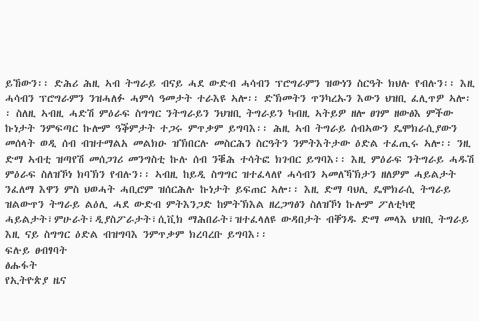ይኸውን፡፡ ድሕሪ ሕዚ ኣብ ትግራይ ብናይ ሓደ ውድብ ሓሳብን ፕሮግራምን ዝውነን ስርዓት ክህሉ የብሉን፡፡ እዚ ሓሳብን ፕሮግራምን ንዝሓለፉ ሓምሳ ዓመታት ተራእዩ ኣሎ፡፡ ድኽመትን ጥንካረኡን እውን ህዝቢ ፈሊጥዎ ኣሎ፡፡ ስለዚ ኣብዚ ሓድሽ ምዕራፍ ስግግር ንትግራይን ንህዝቢ ትግራይን ካብዚ ኣትይዎ ዘሎ ፀገም ዘውፅእ ምችው ኩነታት ንምፍጣር ኩሎም ዓቕምታት ተጋሩ ምጥቃም ይግባእ፡፡ ሕዚ ኣብ ትግራይ ሰብኣውን ዴሞክራሲያውን መሰላት ወዲ ሰብ ብዝተማልአ መልክዑ ዝኽበርሉ መስርሕን ስርዓትን ንምትእትታው ዕድል ተፈጢሩ ኣሎ፡፡ ንዚ ድማ ኣብቲ ዝጣየሽ መሰጋገሪ መንግስቲ ኩሉ ሰብ ንቑሕ ተሳትፎ ክገብር ይግባእ፡፡ እዚ ምዕራፍ ንትግራይ ሓዱሽ ምዕራፍ ስለዝኾነ ክባኽን የብሉን፡፡ ኣብዚ ከይዲ ስግግር ዝተፈላለየ ሓሳብን ኣመለኻኽታን ዘለዎም ሓይልታት ንፈለማ እዋን ምስ ህወሓት ሓቢሮም ዝሰርሕሉ ኩነታት ይፍጠር ኣሎ፡፡ እዚ ድማ ባህሊ ዴሞክራሲ ትግራይ ዝልውጥን ትግራይ ልዕሊ ሓደ ውድብ ምትእንጋድ ከምትኽእል ዘረጋግፅን ስለዝኾነ ኩሎም ፖለቲካዊ ሓይልታት፣ምሁራት፣ዲያስፖራታት፣ሲቪክ ማሕበራት፣ዝተፈላለዩ ውዳበታት ብቐንዱ ድማ መላእ ህዝቢ ትግራይ እዚ ናይ ስግግር ዕድል ብዝግባእ ንምጥቃም ክረባረቡ ይግባእ፡፡
ፍሉይ ፀብፃባት
ፅሑፋት
የኢትዮጵያ ዜና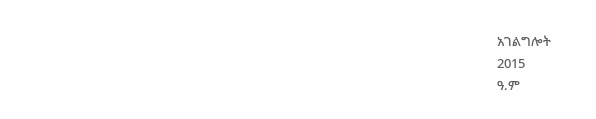አገልግሎት
2015
ዓ.ም